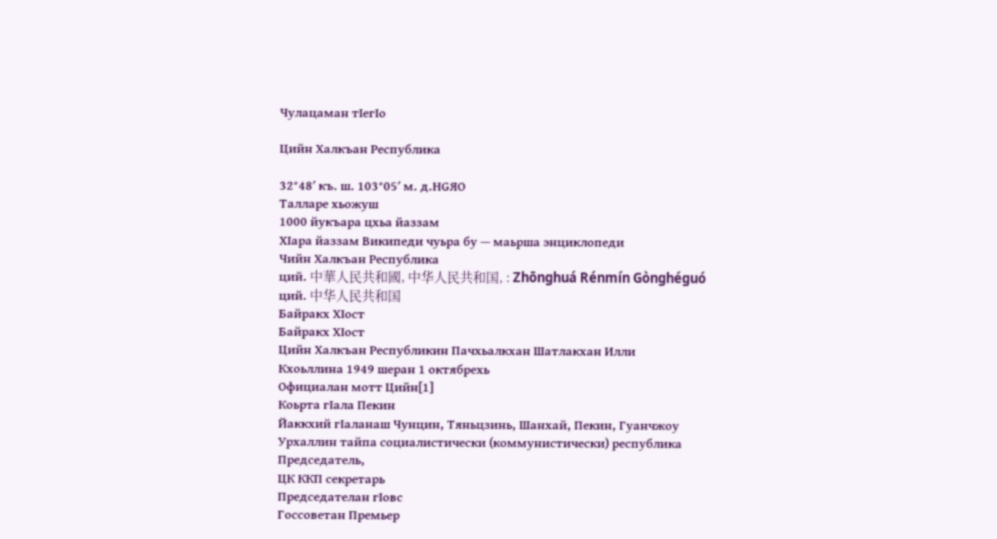Чулацаман тӀегӀо

Цийн Халкъан Республика

32°48′ къ. ш. 103°05′ м. д.HGЯO
Талларе хьожуш
1000 йукъара цхьа йаззам
ХӀара йаззам Википеди чуьра бу — маьрша энциклопеди
Чийн Халкъан Республика
ций. 中華人民共和國, 中华人民共和国, : Zhōnghuá Rénmín Gònghéguó
ций. 中华人民共和国
Байракх ХӀост
Байракх ХӀост
Цийн Халкъан Республикин Пачхьалкхан Шатлакхан Илли
Кхоьллина 1949 шеран 1 октябрехь
Официалан мотт Цийн[1]
Коьрта гӀала Пекин
Йаккхий гӀаланаш Чунцин, Тяньцзинь, Шанхай, Пекин, Гуанчжоу
Урхаллин тайпа социалистически (коммунистически) республика
Председатель,
ЦК ККП секретарь
Председателан гӀовс
Госсоветан Премьер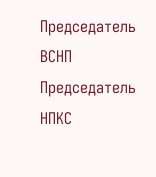Председатель ВСНП
Председатель НПКС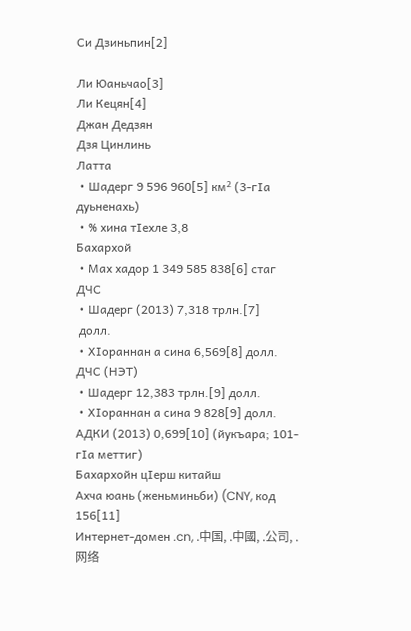Си Дзиньпин[2]

Ли Юаньчао[3]
Ли Кецян[4]
Джан Дедзян
Дзя Цинлинь
Латта
 • Шадерг 9 596 960[5] км² (3-гӀа дуьненахь)
 • % хина тӀехле 3,8
Бахархой
 • Мах хадор 1 349 585 838[6] стаг
ДЧС
 • Шадерг (2013) 7,318 трлн.[7]
 долл.
 • ХӀораннан а сина 6,569[8] долл.
ДЧС (НЭТ)
 • Шадерг 12,383 трлн.[9] долл.
 • ХӀораннан а сина 9 828[9] долл.
АДКИ (2013) 0,699[10] (йукъара; 101-гӀа меттиг)
Бахархойн цӀерш китайш
Ахча юань (женьминьби) (CNY, код 156[11]
Интернет-домен .cn, .中国, .中國, .公司, .网络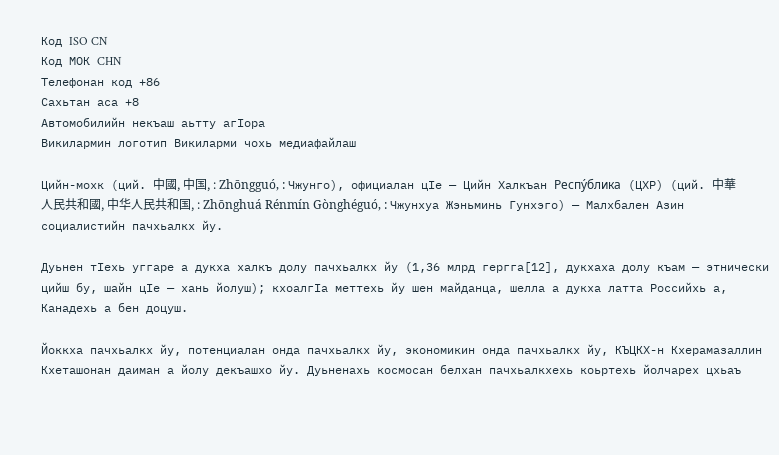Код ISO CN
Код МОК CHN
Телефонан код +86
Сахьтан аса +8
Автомобилийн некъаш аьтту агӀора
Викилармин логотип Викиларми чохь медиафайлаш

Цийн-мохк (ций. 中國, 中国, : Zhōngguó, : Чжунго), официалан цӀе — Цийн Халкъан Респу́блика (ЦХР) (ций. 中華人民共和國, 中华人民共和国, : Zhōnghuá Rénmín Gònghéguó, : Чжунхуа Жэньминь Гунхэго) — Малхбален Азин социалистийн пачхьалкх йу.

Дуьнен тӀехь уггаре а дукха халкъ долу пачхьалкх йу (1,36 млрд гергга[12], дукхаха долу къам — этнически цийш бу, шайн цӀе — хань йолуш); кхоалгӀа меттехь йу шен майданца, шелла а дукха латта Российхь а, Канадехь а бен доцуш.

Йоккха пачхьалкх йу, потенциалан онда пачхьалкх йу, экономикин онда пачхьалкх йу, КЪЦКХ-н Кхерамазаллин Кхеташонан даиман а йолу декъашхо йу. Дуьненахь космосан белхан пачхьалкхехь коьртехь йолчарех цхьаъ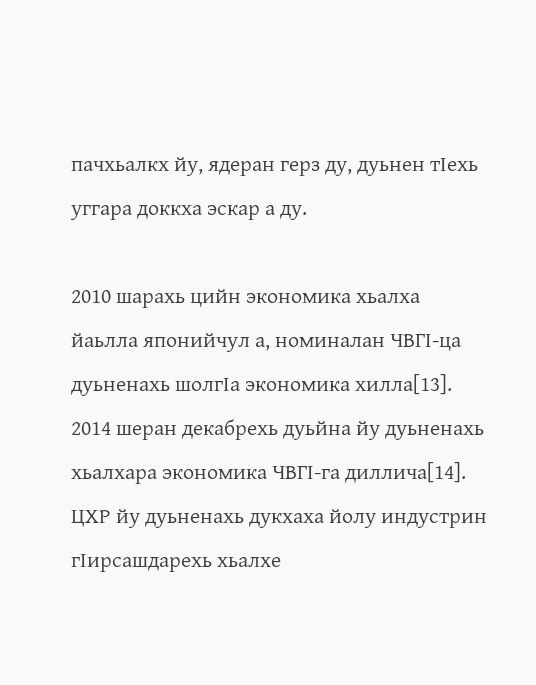пачхьалкх йу, ядеран герз ду, дуьнен тӀехь уггара доккха эскар а ду.

2010 шарахь цийн экономика хьалха йаьлла японийчул а, номиналан ЧВГӀ-ца дуьненахь шолгӀа экономика хилла[13]. 2014 шеран декабрехь дуьйна йу дуьненахь хьалхара экономика ЧВГӀ-га диллича[14]. ЦХР йу дуьненахь дукхаха йолу индустрин гӀирсашдарехь хьалхе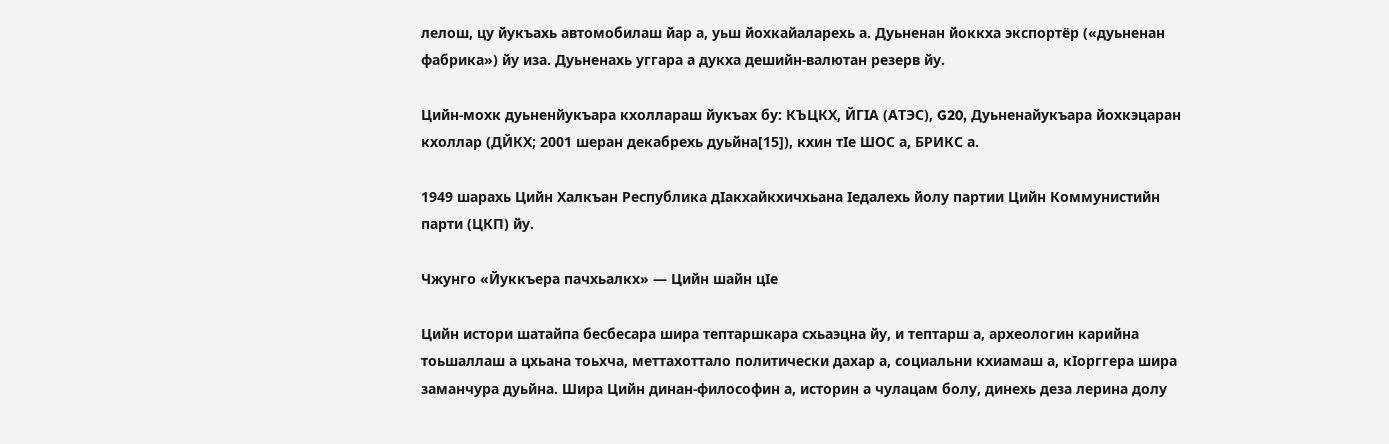лелош, цу йукъахь автомобилаш йар а, уьш йохкайаларехь а. Дуьненан йоккха экспортёр («дуьненан фабрика») йу иза. Дуьненахь уггара а дукха дешийн-валютан резерв йу.

Цийн-мохк дуьненйукъара кхоллараш йукъах бу: КЪЦКХ, ЙГӀА (АТЭС), G20, Дуьненайукъара йохкэцаран кхоллар (ДЙКХ; 2001 шеран декабрехь дуьйна[15]), кхин тӀе ШОС а, БРИКС а.

1949 шарахь Цийн Халкъан Республика дӀакхайкхичхьана Ӏедалехь йолу партии Цийн Коммунистийн парти (ЦКП) йу.

Чжунго «Йуккъера пачхьалкх» — Цийн шайн цӀе

Цийн истори шатайпа бесбесара шира тептаршкара схьаэцна йу, и тептарш а, археологин карийна тоьшаллаш а цхьана тоьхча, меттахоттало политически дахар а, социальни кхиамаш а, кӀорггера шира заманчура дуьйна. Шира Цийн динан-философин а, историн а чулацам болу, динехь деза лерина долу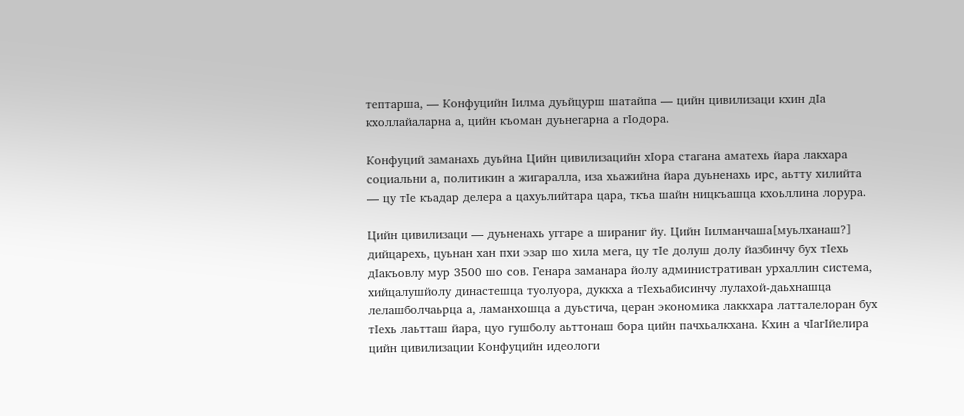тептарша, — Конфуцийн Ӏилма дуьйцурш шатайпа — цийн цивилизаци кхин дӀа кхоллайаларна а, цийн къоман дуьнегарна а гӀодора.

Конфуций заманахь дуьйна Цийн цивилизацийн хӀора стагана аматехь йара лакхара социальни а, политикин а жигаралла, иза хьажийна йара дуьненахь ирс, аьтту хилийта — цу тӀе къадар делера а цахуьлийтара цара, ткъа шайн ницкъашца кхоьллина лорура.

Цийн цивилизаци — дуьненахь уггаре а шираниг йу. Цийн Ӏилманчаша[муьлханаш?] дийцарехь, цуьнан хан пхи эзар шо хила мега, цу тӀе долуш долу йазбинчу бух тӀехь дӀакъовлу мур 3500 шо сов. Генара заманара йолу административан урхаллин система, хийцалушйолу династешца туолуора, дуккха а тӀехьабисинчу лулахой-даьхнашца лелашболчаьрца а, ламанхошца а дуьстича, церан экономика лаккхара латталелоран бух тӀехь лаьтташ йара, цуо гушболу аьттонаш бора цийн пачхьалкхана. Кхин а чӀагӀйелира цийн цивилизации Конфуцийн идеологи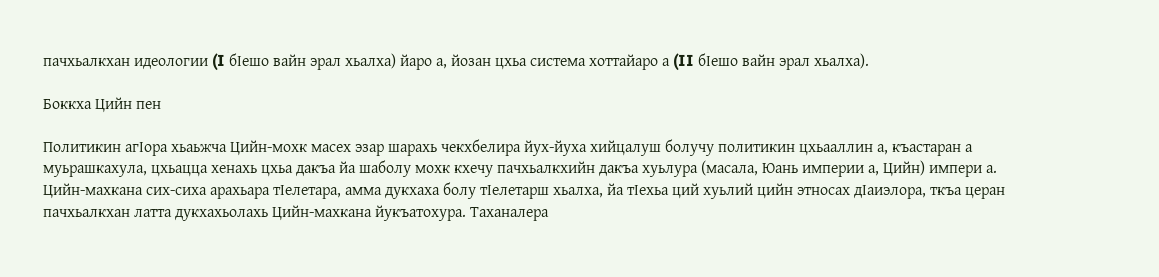пачхьалкхан идеологии (I бӀешо вайн эрал хьалха) йаро а, йозан цхьа система хоттайаро а (II бӀешо вайн эрал хьалха).

Боккха Цийн пен

Политикин агӀора хьаьжча Цийн-мохк масех эзар шарахь чекхбелира йух-йуха хийцалуш болучу политикин цхьааллин а, къастаран а муьрашкахула, цхьацца хенахь цхьа дакъа йа шаболу мохк кхечу пачхьалкхийн дакъа хуьлура (масала, Юань империи а, Цийн) импери а. Цийн-махкана сих-сиха арахьара тӀелетара, амма дукхаха болу тӀелетарш хьалха, йа тӀехьа ций хуьлий цийн этносах дӀаиэлора, ткъа церан пачхьалкхан латта дукхахьолахь Цийн-махкана йукъатохура. Таханалера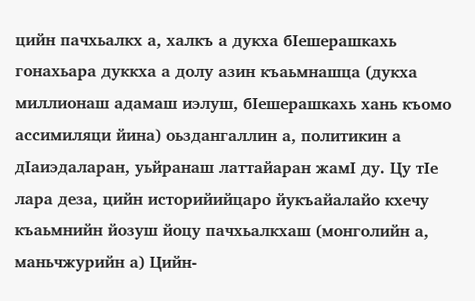цийн пачхьалкх а, халкъ а дукха бӀешерашкахь гонахьара дуккха а долу азин къаьмнашца (дукха миллионаш адамаш иэлуш, бӀешерашкахь хань къомо ассимиляци йина) оьздангаллин а, политикин а дӀаиэдаларан, уьйранаш латтайаран жамӀ ду. Цу тӀе лара деза, цийн историйийцаро йукъайалайо кхечу къаьмнийн йозуш йоцу пачхьалкхаш (монголийн а, маньчжурийн а) Цийн-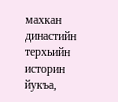махкан династийн терхьийн историн йукъа,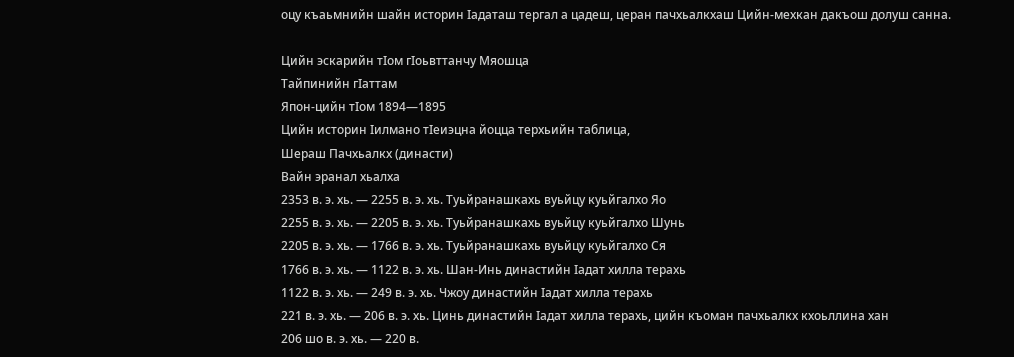оцу къаьмнийн шайн историн Ӏадаташ тергал а цадеш, церан пачхьалкхаш Цийн-мехкан дакъош долуш санна.

Цийн эскарийн тӀом гӀоьвттанчу Мяошца
Тайпинийн гӀаттам
Япон-цийн тӀом 1894—1895
Цийн историн Ӏилмано тӀеиэцна йоцца терхьийн таблица,
Шераш Пачхьалкх (династи)
Вайн эранал хьалха
2353 в. э. хь. — 2255 в. э. хь. Туьйранашкахь вуьйцу куьйгалхо Яо
2255 в. э. хь. — 2205 в. э. хь. Туьйранашкахь вуьйцу куьйгалхо Шунь
2205 в. э. хь. — 1766 в. э. хь. Туьйранашкахь вуьйцу куьйгалхо Ся
1766 в. э. хь. — 1122 в. э. хь. Шан-Инь династийн Ӏадат хилла терахь
1122 в. э. хь. — 249 в. э. хь. Чжоу династийн Ӏадат хилла терахь
221 в. э. хь. — 206 в. э. хь. Цинь династийн Ӏадат хилла терахь, цийн къоман пачхьалкх кхоьллина хан
206 шо в. э. хь. — 220 в.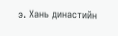э. Хань династийн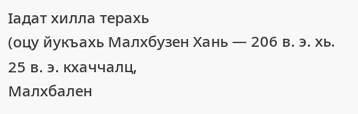Ӏадат хилла терахь
(оцу йукъахь Малхбузен Хань — 206 в. э. хь. 25 в. э. кхаччалц,
Малхбален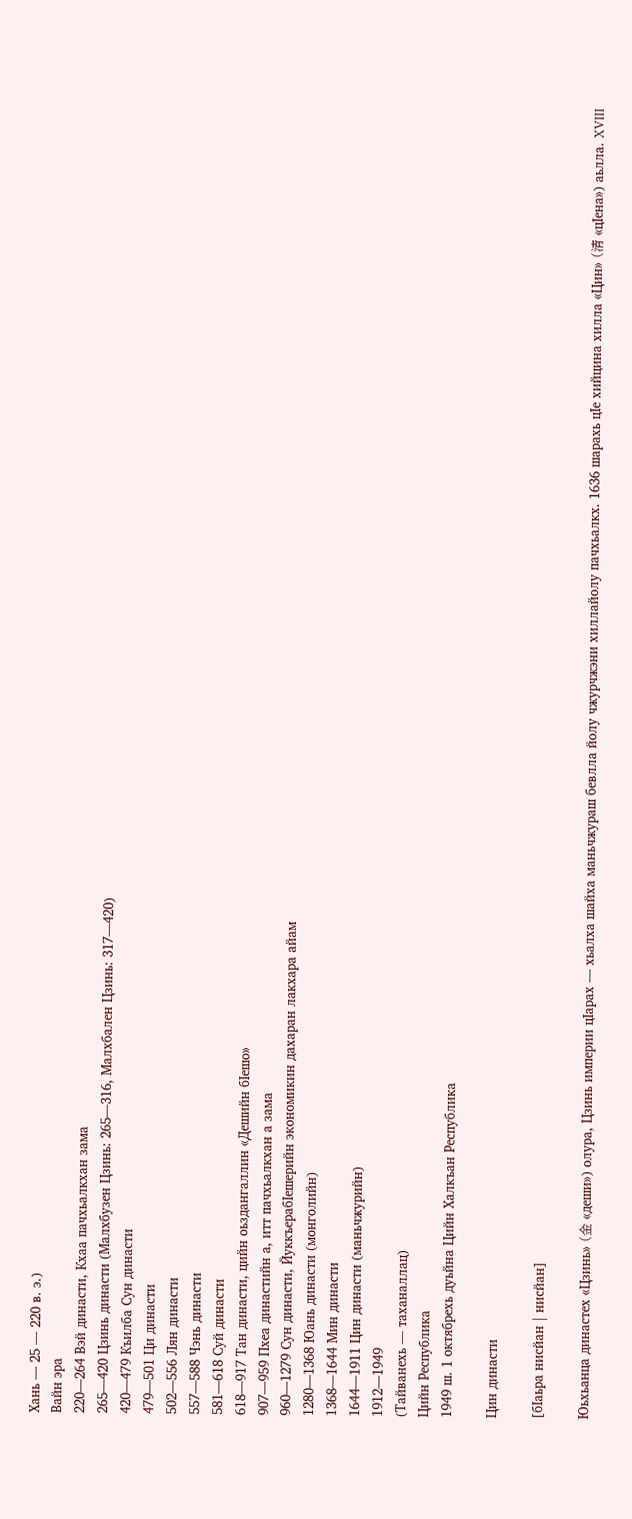Хань — 25 — 220 в. э.)
Вайн эра
220—264 Вэй династи, Кхаа пачхьалкхан зама
265—420 Цзинь династи (Малхбузен Цзинь: 265—316, Малхбален Цзинь: 317—420)
420—479 Къилба Сун династи
479—501 Ци династи
502—556 Лян династи
557—588 Чэнь династи
581—618 Суй династи
618—917 Тан династи, цийн оьздангаллин «Дешийн бӀешо»
907—959 Пхеа династийн а, итт пачхьалкхан а зама
960—1279 Сун династи, ЙуккъерабӀешерийн экономикин дахаран лакхара айам
1280—1368 Юань династи (монголийн)
1368—1644 Мин династи
1644—1911 Цин династи (маньчжурийн)
1912—1949
(Тайванехь — таханаллац)
Цийн Республика
1949 ш. 1 октябрехь дуьйна Цийн Халкъан Республика

Цин династи

[бӀаьра нисйан | нисйан]

Юьхьанца династех «Цзинь» (金 «деши») олура, Цзинь империи цӀарах — хьалха шайха маньчжураш бевлла йолу чжурчжэни хиллайолу пачхьалкх. 1636 шарахь цӀе хийцина хилла «Цин» (清 «цӀена») аьлла. XVIII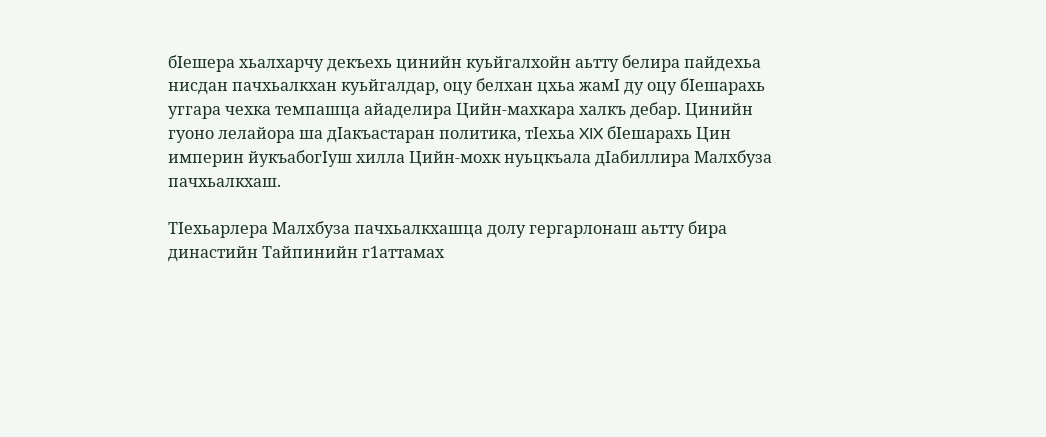бӀешера хьалхарчу декъехь цинийн куьйгалхойн аьтту белира пайдехьа нисдан пачхьалкхан куьйгалдар, оцу белхан цхьа жамӀ ду оцу бӀешарахь уггара чехка темпашца айаделира Цийн-махкара халкъ дебар. Цинийн гуоно лелайора ша дӀакъастаран политика, тӀехьа XIX бӀешарахь Цин империн йукъабогӀуш хилла Цийн-мохк нуьцкъала дӀабиллира Малхбуза пачхьалкхаш.

ТӀехьарлера Малхбуза пачхьалкхашца долу гергарлонаш аьтту бира династийн Тайпинийн г1аттамах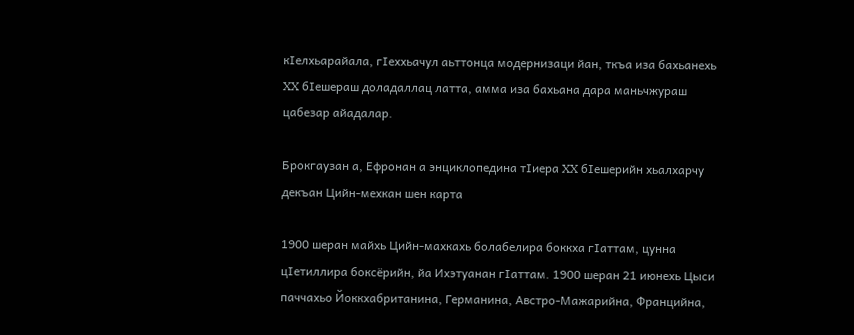кӀелхьарайала, гӀеххьачул аьттонца модернизаци йан, ткъа иза бахьанехь XX бӀешераш доладаллац латта, амма иза бахьана дара маньчжураш цабезар айадалар.

Брокгаузан а, Ефронан а энциклопедина тӀиера XX бӀешерийн хьалхарчу декъан Цийн-мехкан шен карта

1900 шеран майхь Цийн-махкахь болабелира боккха гӀаттам, цунна цӀетиллира боксёрийн, йа Ихэтуанан гӀаттам. 1900 шеран 21 июнехь Цыси паччахьо Йоккхабританина, Германина, Австро-Мажарийна, Францийна,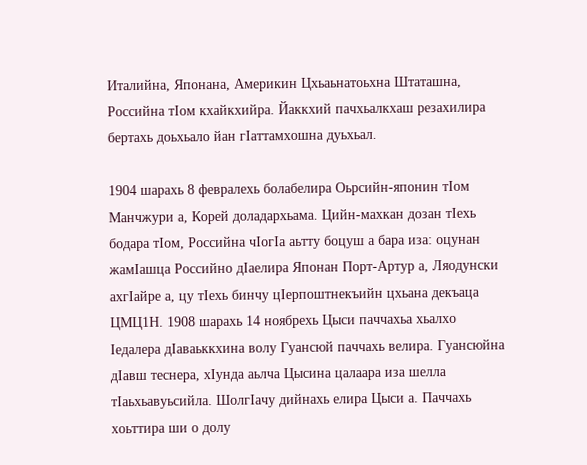Италийна, Японана, Америкин Цхьаьнатоьхна Штаташна, Российна тӀом кхайкхийра. Йаккхий пачхьалкхаш резахилира бертахь доьхьало йан гӀаттамхошна дуьхьал.

1904 шарахь 8 февралехь болабелира Оьрсийн-японин тӀом Манчжури а, Корей доладархьама. Цийн-махкан дозан тӀехь бодара тӀом, Российна чӀогӀа аьтту боцуш а бара иза: оцунан жамӀашца Российно дӀаелира Японан Порт-Артур а, Ляодунски ахгӀайре а, цу тӀехь бинчу цӀерпоштнекъийн цхьана декъаца ЦМЦ1Н. 1908 шарахь 14 ноябрехь Цыси паччахьа хьалхо Ӏедалера дӀаваьккхина волу Гуансюй паччахь велира. Гуансюйна дӀавш теснера, хӀунда аьлча Цысина цалаара иза шелла тӀаьхьавуьсийла. ШолгӀачу дийнахь елира Цыси а. Паччахь хоьттира ши о долу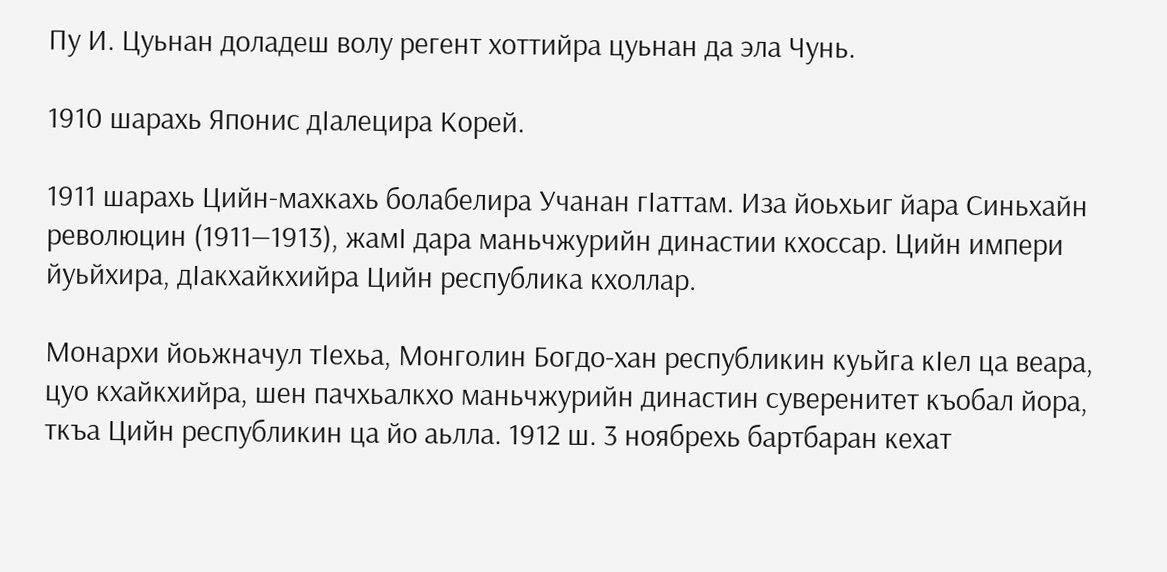Пу И. Цуьнан доладеш волу регент хоттийра цуьнан да эла Чунь.

1910 шарахь Японис дӀалецира Корей.

1911 шарахь Цийн-махкахь болабелира Учанан гӀаттам. Иза йоьхьиг йара Синьхайн революцин (1911—1913), жамӀ дара маньчжурийн династии кхоссар. Цийн импери йуьйхира, дӀакхайкхийра Цийн республика кхоллар.

Монархи йоьжначул тӀехьа, Монголин Богдо-хан республикин куьйга кӀел ца веара, цуо кхайкхийра, шен пачхьалкхо маньчжурийн династин суверенитет къобал йора, ткъа Цийн республикин ца йо аьлла. 1912 ш. 3 ноябрехь бартбаран кехат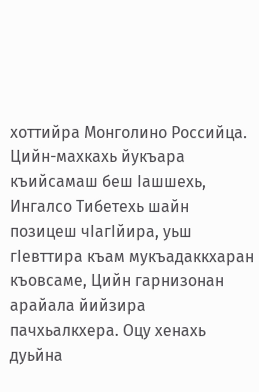хоттийра Монголино Российца. Цийн-махкахь йукъара къийсамаш беш Ӏашшехь, Ингалсо Тибетехь шайн позицеш чӀагӀйира, уьш гӀевттира къам мукъадаккхаран къовсаме, Цийн гарнизонан арайала йийзира пачхьалкхера. Оцу хенахь дуьйна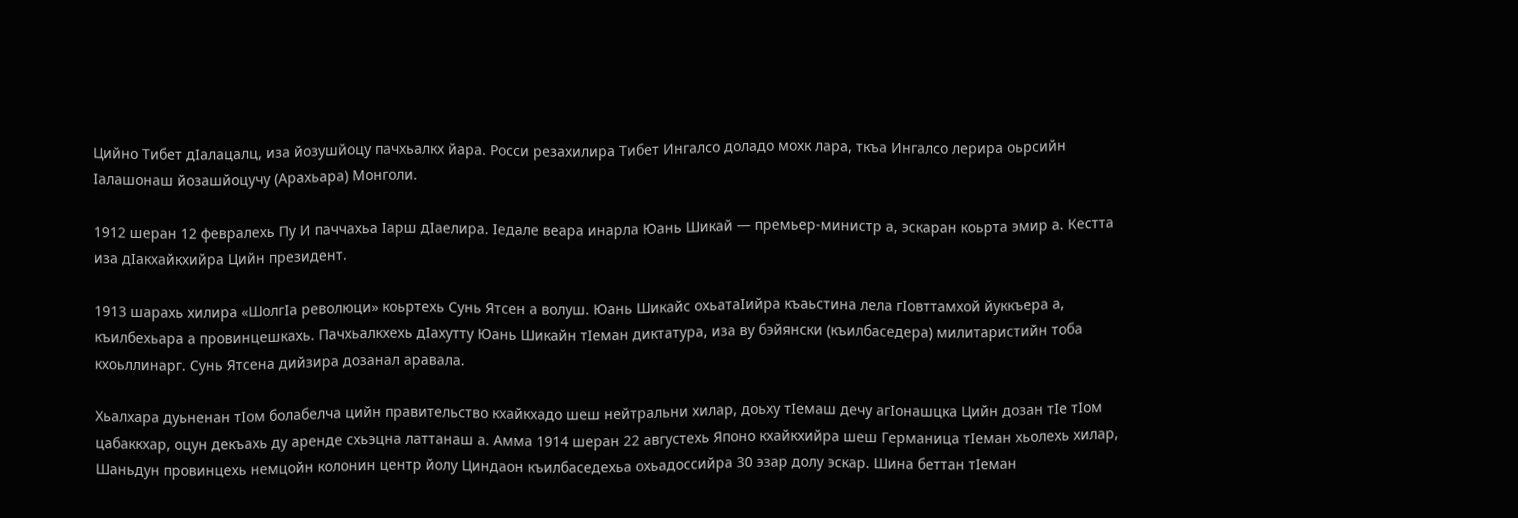Цийно Тибет дӀалацалц, иза йозушйоцу пачхьалкх йара. Росси резахилира Тибет Ингалсо доладо мохк лара, ткъа Ингалсо лерира оьрсийн Ӏалашонаш йозашйоцучу (Арахьара) Монголи.

1912 шеран 12 февралехь Пу И паччахьа Ӏарш дӀаелира. Ӏедале веара инарла Юань Шикай — премьер-министр а, эскаран коьрта эмир а. Кестта иза дӀакхайкхийра Цийн президент.

1913 шарахь хилира «ШолгӀа революци» коьртехь Сунь Ятсен а волуш. Юань Шикайс охьатаӀийра къаьстина лела гӀовттамхой йуккъера а, къилбехьара а провинцешкахь. Пачхьалкхехь дӀахутту Юань Шикайн тӀеман диктатура, иза ву бэйянски (къилбаседера) милитаристийн тоба кхоьллинарг. Сунь Ятсена дийзира дозанал аравала.

Хьалхара дуьненан тӀом болабелча цийн правительство кхайкхадо шеш нейтральни хилар, доьху тӀемаш дечу агӀонашцка Цийн дозан тӀе тӀом цабаккхар, оцун декъахь ду аренде схьэцна латтанаш а. Амма 1914 шеран 22 августехь Японо кхайкхийра шеш Германица тӀеман хьолехь хилар, Шаньдун провинцехь немцойн колонин центр йолу Циндаон къилбаседехьа охьадоссийра 30 эзар долу эскар. Шина беттан тӀеман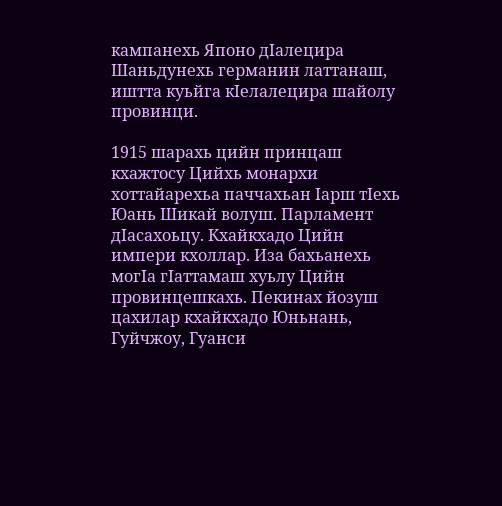кампанехь Японо дӀалецира Шаньдунехь германин латтанаш, иштта куьйга кӀелалецира шайолу провинци.

1915 шарахь цийн принцаш кхажтосу Цийхь монархи хоттайарехьа паччахьан Ӏарш тӀехь Юань Шикай волуш. Парламент дӀасахоьцу. Кхайкхадо Цийн импери кхоллар. Иза бахьанехь могӀа гӀаттамаш хуьлу Цийн провинцешкахь. Пекинах йозуш цахилар кхайкхадо Юньнань, Гуйчжоу, Гуанси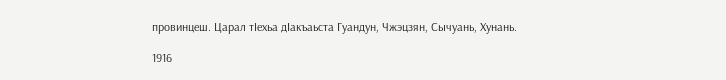провинцеш. Царал тӀехьа дӀакъаьста Гуандун, Чжэцзян, Сычуань, Хунань.

1916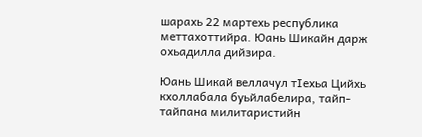шарахь 22 мартехь республика меттахоттийра. Юань Шикайн дарж охьадилла дийзира.

Юань Шикай веллачул тӀехьа Цийхь кхоллабала буьйлабелира, тайп-тайпана милитаристийн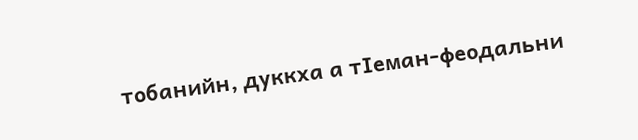тобанийн, дуккха а тӀеман-феодальни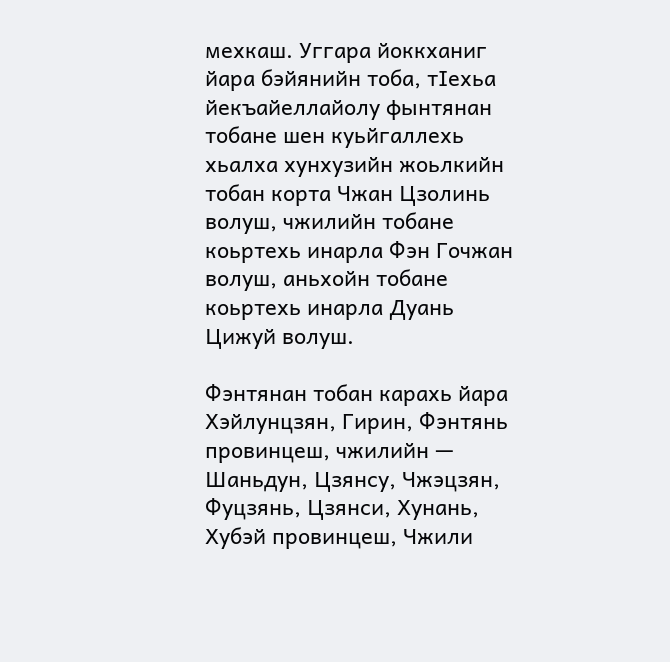мехкаш. Уггара йоккханиг йара бэйянийн тоба, тӀехьа йекъайеллайолу фынтянан тобане шен куьйгаллехь хьалха хунхузийн жоьлкийн тобан корта Чжан Цзолинь волуш, чжилийн тобане коьртехь инарла Фэн Гочжан волуш, аньхойн тобане коьртехь инарла Дуань Цижуй волуш.

Фэнтянан тобан карахь йара Хэйлунцзян, Гирин, Фэнтянь провинцеш, чжилийн — Шаньдун, Цзянсу, Чжэцзян, Фуцзянь, Цзянси, Хунань, Хубэй провинцеш, Чжили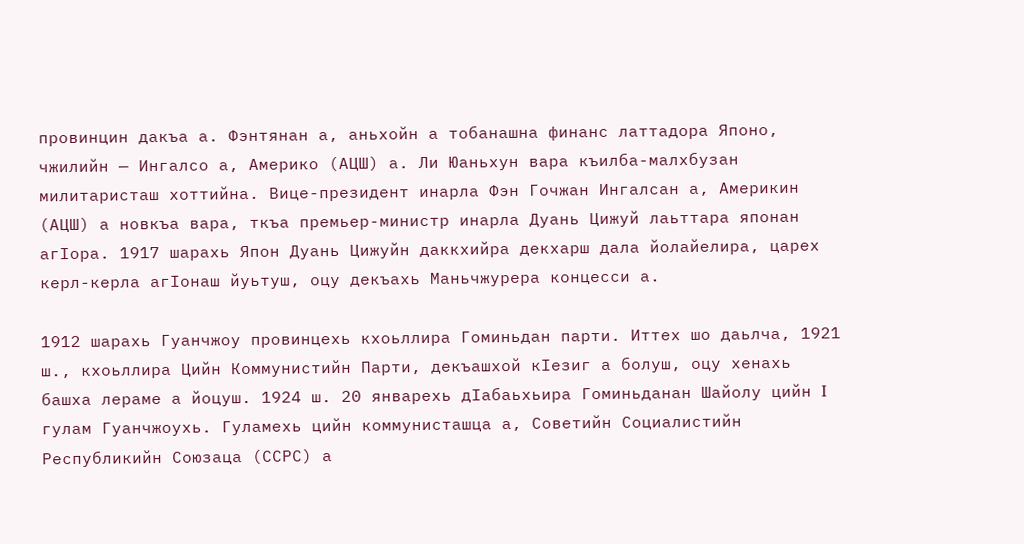провинцин дакъа а. Фэнтянан а, аньхойн а тобанашна финанс латтадора Японо, чжилийн — Ингалсо а, Америко (АЦШ) а. Ли Юаньхун вара къилба-малхбузан милитаристаш хоттийна. Вице-президент инарла Фэн Гочжан Ингалсан а, Америкин (АЦШ) а новкъа вара, ткъа премьер-министр инарла Дуань Цижуй лаьттара японан агӀора. 1917 шарахь Япон Дуань Цижуйн даккхийра декхарш дала йолайелира, царех керл-керла агӀонаш йуьтуш, оцу декъахь Маньчжурера концесси а.

1912 шарахь Гуанчжоу провинцехь кхоьллира Гоминьдан парти. Иттех шо даьлча, 1921 ш., кхоьллира Цийн Коммунистийн Парти, декъашхой кӀезиг а болуш, оцу хенахь башха лераме а йоцуш. 1924 ш. 20 январехь дӀабаьхьира Гоминьданан Шайолу цийн I гулам Гуанчжоухь. Гуламехь цийн коммунисташца а, Советийн Социалистийн Республикийн Союзаца (ССРС) а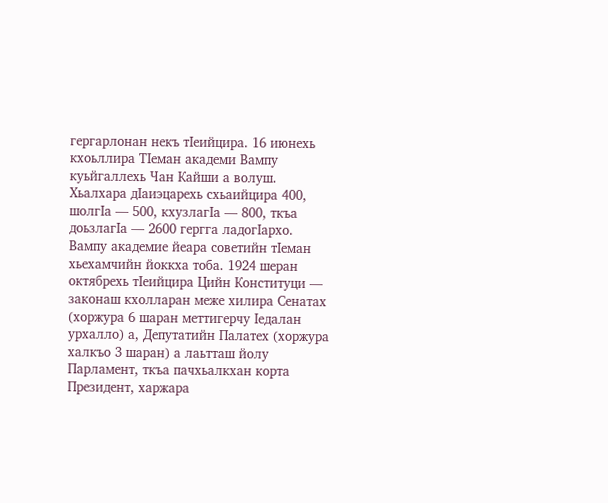гергарлонан некъ тӀеийцира. 16 июнехь кхоьллира ТӀеман академи Вампу куьйгаллехь Чан Кайши а волуш. Хьалхара дӀаиэцарехь схьаийцира 400, шолгӀа — 500, кхузлагӀа — 800, ткъа доьзлагӀа — 2600 гергга ладогӀархо. Вампу академие йеара советийн тӀеман хьехамчийн йоккха тоба. 1924 шеран октябрехь тӀеийцира Цийн Конституци — законаш кхолларан меже хилира Сенатах (хоржура 6 шаран меттигерчу Ӏедалан урхалло) а, Депутатийн Палатех (хоржура халкъо 3 шаран) а лаьтташ йолу Парламент, ткъа пачхьалкхан корта Президент, харжара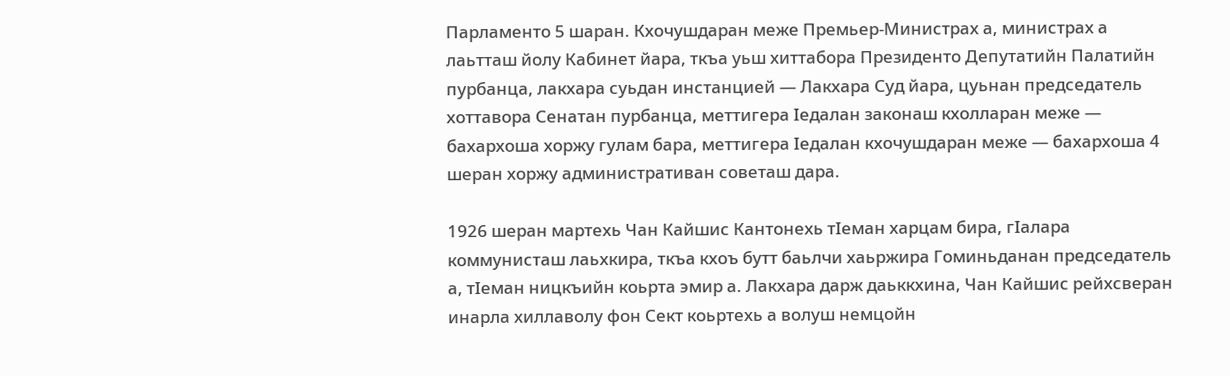Парламенто 5 шаран. Кхочушдаран меже Премьер-Министрах а, министрах а лаьтташ йолу Кабинет йара, ткъа уьш хиттабора Президенто Депутатийн Палатийн пурбанца, лакхара суьдан инстанцией — Лакхара Суд йара, цуьнан председатель хоттавора Сенатан пурбанца, меттигера Ӏедалан законаш кхолларан меже — бахархоша хоржу гулам бара, меттигера Ӏедалан кхочушдаран меже — бахархоша 4 шеран хоржу административан советаш дара.

1926 шеран мартехь Чан Кайшис Кантонехь тӀеман харцам бира, гӀалара коммунисташ лаьхкира, ткъа кхоъ бутт баьлчи хаьржира Гоминьданан председатель а, тӀеман ницкъийн коьрта эмир а. Лакхара дарж даьккхина, Чан Кайшис рейхсверан инарла хиллаволу фон Сект коьртехь а волуш немцойн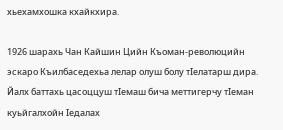хьехамхошка кхайкхира.

1926 шарахь Чан Кайшин Цийн Къоман-революцийн эскаро Къилбаседехьа лелар олуш болу тӀелатарш дира. Йалх баттахь цасоццуш тӀемаш бича меттигерчу тӀеман куьйгалхойн Ӏедалах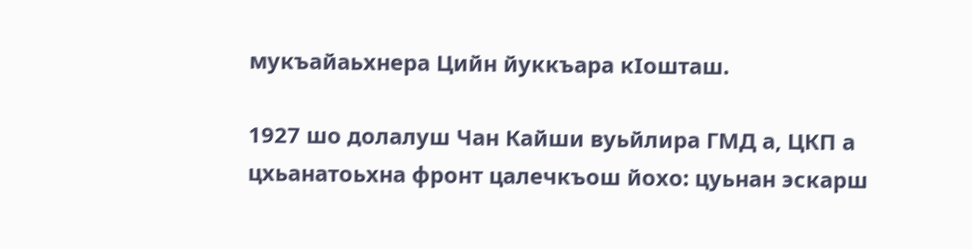мукъайаьхнера Цийн йуккъара кӀошташ.

1927 шо долалуш Чан Кайши вуьйлира ГМД а, ЦКП а цхьанатоьхна фронт цалечкъош йохо: цуьнан эскарш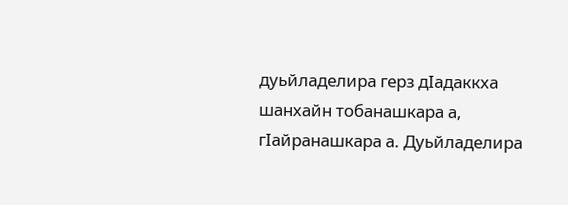дуьйладелира герз дӀадаккха шанхайн тобанашкара а, гӀайранашкара а. Дуьйладелира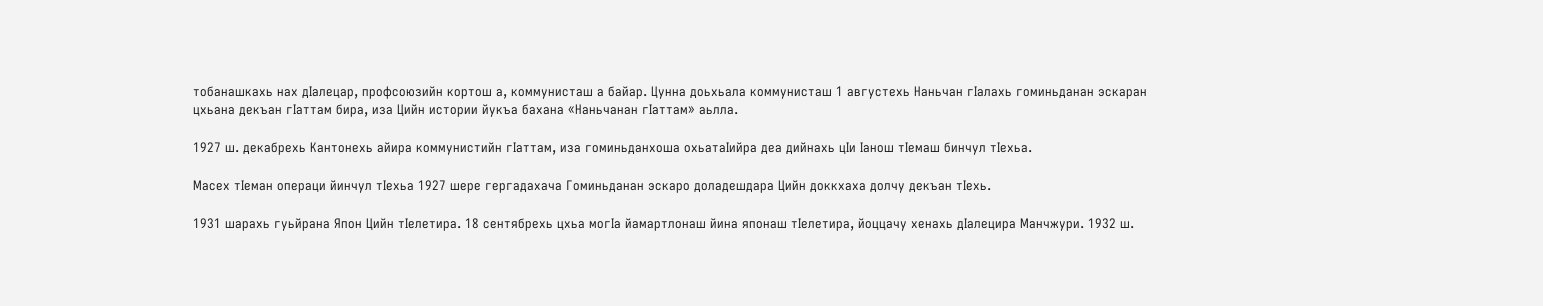тобанашкахь нах дӀалецар, профсоюзийн кортош а, коммунисташ а байар. Цунна доьхьала коммунисташ 1 августехь Наньчан гӀалахь гоминьданан эскаран цхьана декъан гӀаттам бира, иза Цийн истории йукъа бахана «Наньчанан гӀаттам» аьлла.

1927 ш. декабрехь Кантонехь айира коммунистийн гӀаттам, иза гоминьданхоша охьатаӀийра деа дийнахь цӀи Ӏанош тӀемаш бинчул тӀехьа.

Масех тӀеман операци йинчул тӀехьа 1927 шере гергадахача Гоминьданан эскаро доладешдара Цийн доккхаха долчу декъан тӀехь.

1931 шарахь гуьйрана Япон Цийн тӀелетира. 18 сентябрехь цхьа могӀа йамартлонаш йина японаш тӀелетира, йоццачу хенахь дӀалецира Манчжури. 1932 ш.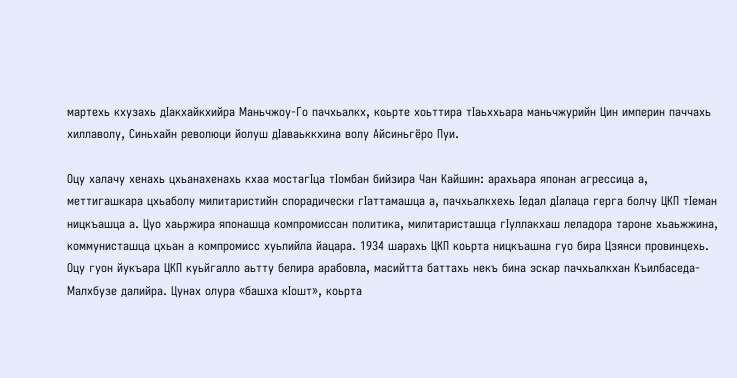мартехь кхузахь дӀакхайкхийра Маньчжоу-Го пачхьалкх, коьрте хоьттира тӀаьххьара маньчжурийн Цин империн паччахь хиллаволу, Синьхайн революци йолуш дӀаваьккхина волу Айсиньгёро Пуи.

Оцу халачу хенахь цхьанахенахь кхаа мостагӀца тӀомбан бийзира Чан Кайшин: арахьара японан агрессица а, меттигашкара цхьаболу милитаристийн спорадически гӀаттамашца а, пачхьалкхехь Ӏедал дӀалаца герга болчу ЦКП тӀеман ницкъашца а. Цуо хаьржира японашца компромиссан политика, милитаристашца гӀуллакхаш леладора тароне хьаьжжина, коммунисташца цхьан а компромисс хуьлийла йацара. 1934 шарахь ЦКП коьрта ницкъашна гуо бира Цзянси провинцехь. Оцу гуон йукъара ЦКП куьйгалло аьтту белира арабовла, масийтта баттахь некъ бина эскар пачхьалкхан Къилбаседа-Малхбузе далийра. Цунах олура «башха кӀошт», коьрта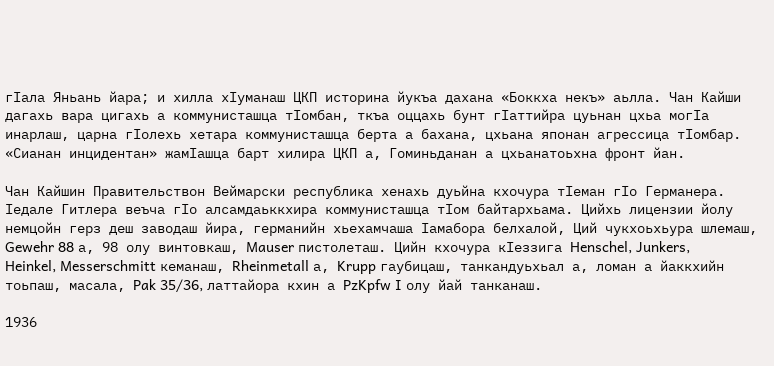гӀала Яньань йара; и хилла хӀуманаш ЦКП историна йукъа дахана «Боккха некъ» аьлла. Чан Кайши дагахь вара цигахь а коммунисташца тӀомбан, ткъа оццахь бунт гӀаттийра цуьнан цхьа могӀа инарлаш, царна гӀолехь хетара коммунисташца берта а бахана, цхьана японан агрессица тӀомбар. «Сианан инцидентан» жамӀашца барт хилира ЦКП а, Гоминьданан а цхьанатоьхна фронт йан.

Чан Кайшин Правительствон Веймарски республика хенахь дуьйна кхочура тӀеман гӀо Германера. Ӏедале Гитлера веъча гӀо алсамдаьккхира коммунисташца тӀом байтархьама. Цийхь лицензии йолу немцойн герз деш заводаш йира, германийн хьехамчаша Ӏамабора белхалой, Ций чукхоьхьура шлемаш, Gewehr 88 а, 98 олу винтовкаш, Mauser пистолеташ. Цийн кхочура кӀеззига Henschel, Junkers, Heinkel, Messerschmitt кеманаш, Rheinmetall а, Krupp гаубицаш, танкандуьхьал а, ломан а йаккхийн тоьпаш, масала, Pak 35/36, латтайора кхин а PzKpfw I олу йай танканаш.

1936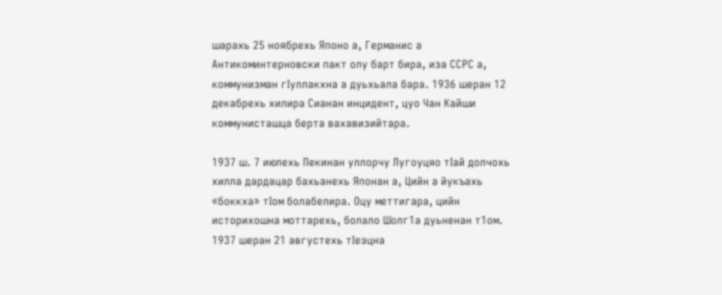шарахь 25 ноябрехь Японо а, Германис а Антикоминтерновски пакт олу барт бира, иза ССРС а, коммунизман гӀуллакхна а дуьхьала бара. 1936 шеран 12 декабрехь хилира Сианан инцидент, цуо Чан Кайши коммунисташца берта вахавизийтара.

1937 ш. 7 июлехь Пекинан уллорчу Лугоуцяо тӀай долчохь хилла дардацар бахьанехь Японан а, Цийн а йукъахь «боккха» тӀом болабелира. Оцу меттигара, цийн историхошна моттарехь, болало Шолг1а дуьненан т1ом. 1937 шеран 21 августехь тӀеэцна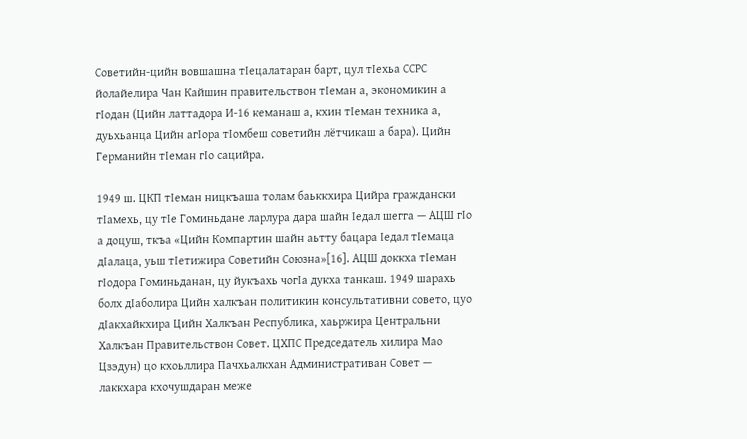Советийн-цийн вовшашна тӀецалатаран барт, цул тӀехьа ССРС йолайелира Чан Кайшин правительствон тӀеман а, экономикин а гӀодан (Цийн латтадора И-16 кеманаш а, кхин тӀеман техника а, дуьхьанца Цийн агӀора тӀомбеш советийн лётчикаш а бара). Цийн Германийн тӀеман гӀо сацийра.

1949 ш. ЦКП тӀеман ницкъаша толам баьккхира Цийра граждански тӀамехь, цу тӀе Гоминьдане ларлура дара шайн Ӏедал шегга — АЦШ гӀо а доцуш, ткъа «Цийн Компартин шайн аьтту бацара Ӏедал тӀемаца дӀалаца, уьш тӀетижира Советийн Союзна»[16]. АЦШ доккха тӀеман гӀодора Гоминьданан, цу йукъахь чогӀа дукха танкаш. 1949 шарахь болх дӀаболира Цийн халкъан политикин консультативни совето, цуо дӀакхайкхира Цийн Халкъан Республика, хаьржира Центральни Халкъан Правительствон Совет. ЦХПС Председатель хилира Мао Цзэдун) цо кхоьллира Пачхьалкхан Административан Совет — лаккхара кхочушдаран меже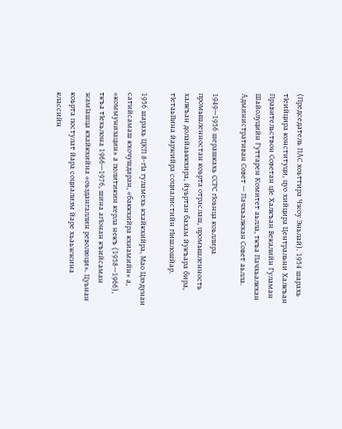(Председатель ПАС хоьттира Чжоу Эньлай). 1954 шарахь тӀеийцира конституци, цуо хийцира Центральни Халкъан Правительствон Советан цӀе Халкъан Векалийн Гуламан Шайолуцийн Гуттарен Комитет аьлла, ткъа Пачхьалкхан Административан Совет — Пачхьалкхан Совет аьлла.

1949—1956 шерашкахь ССРС гӀоьнца коьллира промышленностан коьрта отраслаш, промышленность халкъан долайаьккхира, йуьртан бахам йукъара бира, тӀетаьӀӀина йаржийра социалистийн гӀишлошйар.

1956 шарахь ЦКП 8-гӀа гуламехь кхайкхийра, Мао Цзэдунан сатийсамаш кхочушдаран, «баккхийра кхиамийн» а, «коммунизацин» а политикин керла некъ (1958—1966), ткъа тӀехьлона 1966—1976, шина агӀонан къийсаман жамӀашца кхайкхийна «оьздангаллин революци». Цуьнан коьрта постулат йара социализм йаре хьаьжжина классийн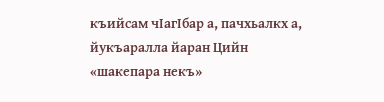къийсам чӀагӀбар а, пачхьалкх а, йукъаралла йаран Цийн «шакепара некъ»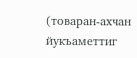(товаран-ахчан йукъаметтиг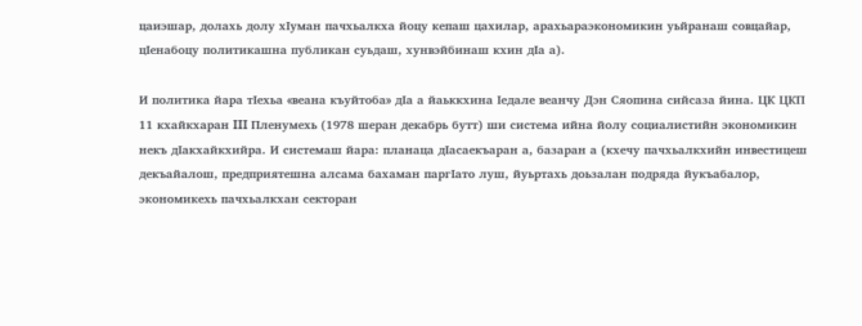цаиэшар, долахь долу хӀуман пачхьалкха йоцу кепаш цахилар, арахьараэкономикин уьйранаш совцайар, цӀенабоцу политикашна публикан суьдаш, хунвэйбинаш кхин дӀа а).

И политика йара тӀехьа «веана къуйтоба» дӀа а йаьккхина Ӏедале веанчу Дэн Сяопина сийсаза йина. ЦК ЦКП 11 кхайкхаран III Пленумехь (1978 шеран декабрь бутт) ши система ийна йолу социалистийн экономикин некъ дӀакхайкхийра. И системаш йара: планаца дӀасаекъаран а, базаран а (кхечу пачхьалкхийн инвестицеш декъайалош, предприятешна алсама бахаман паргӀато луш, йуьртахь доьзалан подряда йукъабалор, экономикехь пачхьалкхан секторан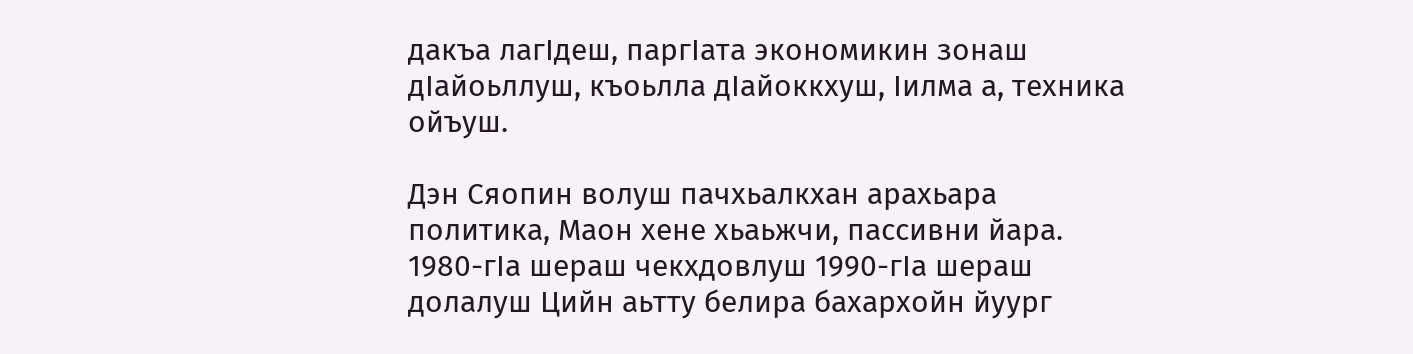дакъа лагӀдеш, паргӀата экономикин зонаш дӀайоьллуш, къоьлла дӀайоккхуш, Ӏилма а, техника ойъуш.

Дэн Сяопин волуш пачхьалкхан арахьара политика, Маон хене хьаьжчи, пассивни йара. 1980-гӀа шераш чекхдовлуш 1990-гӀа шераш долалуш Цийн аьтту белира бахархойн йуург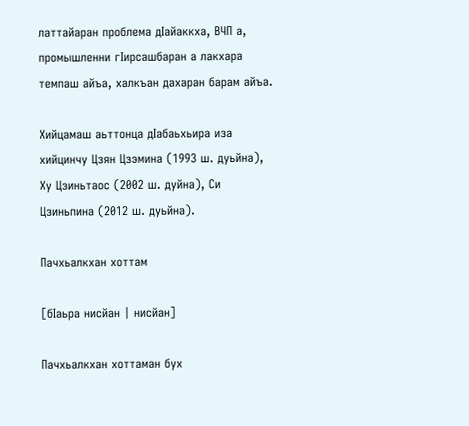латтайаран проблема дӀайаккха, ВЧП а, промышленни гӀирсашбаран а лакхара темпаш айъа, халкъан дахаран барам айъа.

Хийцамаш аьттонца дӀабаьхьира иза хийцинчу Цзян Цзэмина (1993 ш. дуьйна), Ху Цзиньтаос (2002 ш. дуйна), Си Цзиньпина (2012 ш. дуьйна).

Пачхьалкхан хоттам

[бӀаьра нисйан | нисйан]

Пачхьалкхан хоттаман бух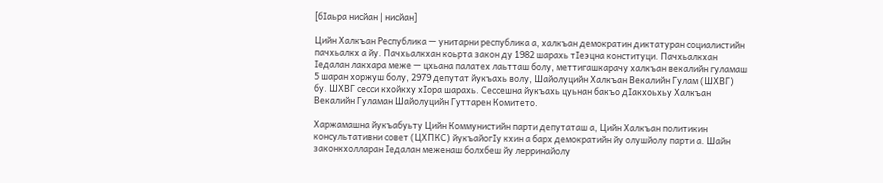[бӀаьра нисйан | нисйан]

Цийн Халкъан Республика — унитарни республика а, халкъан демократин диктатуран социалистийн пачхьалкх а йу. Пачхьалкхан коьрта закон ду 1982 шарахь тӀеэцна конституци. Пачхьалкхан Ӏедалан лакхара меже — цхьана палатех лаьтташ болу, меттигашкарачу халкъан векалийн гуламаш 5 шаран хоржуш болу, 2979 депутат йукъахь волу, Шайолуцийн Халкъан Векалийн Гулам (ШХВГ) бу. ШХВГ сесси кхойкху хӀора шарахь. Сессешна йукъахь цуьнан бакъо дӀакхоьхьу Халкъан Векалийн Гуламан Шайолуцийн Гуттарен Комитето.

Харжамашна йукъабуьту Цийн Коммунистийн парти депутаташ а, Цийн Халкъан политикин консультативни совет (ЦХПКС) йукъайогӀу кхин а барх демократийн йу олушйолу парти а. Шайн законкхолларан Ӏедалан меженаш болхбеш йу лерринайолу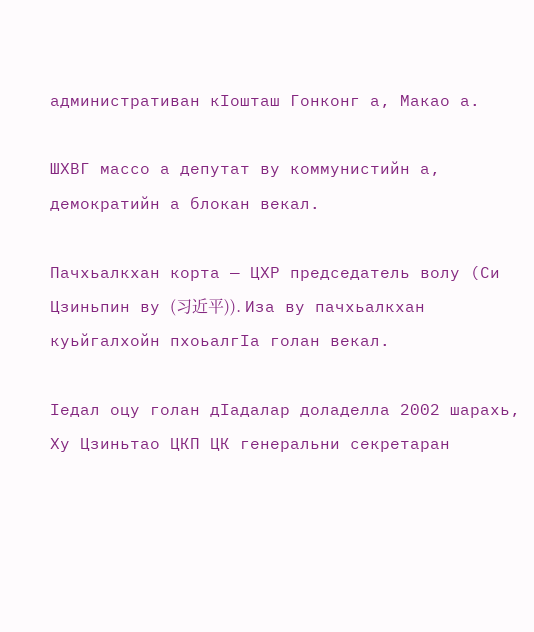административан кӀошташ Гонконг а, Макао а.

ШХВГ массо а депутат ву коммунистийн а, демократийн а блокан векал.

Пачхьалкхан корта — ЦХР председатель волу (Си Цзиньпин ву (习近平)). Иза ву пачхьалкхан куьйгалхойн пхоьалгӀа голан векал.

Ӏедал оцу голан дӀадалар доладелла 2002 шарахь, Ху Цзиньтао ЦКП ЦК генеральни секретаран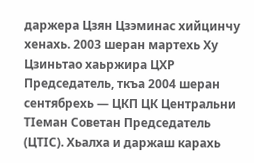даржера Цзян Цзэминас хийцинчу хенахь. 2003 шеран мартехь Ху Цзиньтао хаьржира ЦХР Председатель, ткъа 2004 шеран сентябрехь — ЦКП ЦК Центральни ТӀеман Советан Председатель (ЦТӀС). Хьалха и даржаш карахь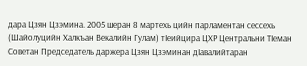дара Цзян Цзэмина. 2005 шеран 8 мартехь цийн парламентан сессехь (Шайолуцийн Халкъан Векалийн Гулам) тӀеийцира ЦХР Центральни ТӀеман Советан Председатель даржера Цзян Цзэминан дӀавалийтаран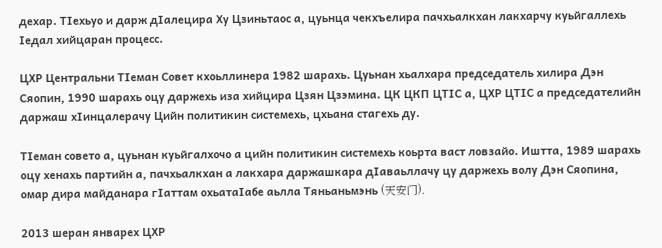дехар. ТӀехьуо и дарж дӀалецира Ху Цзиньтаос а, цуьнца чекхъелира пачхьалкхан лакхарчу куьйгаллехь Ӏедал хийцаран процесс.

ЦХР Центральни ТӀеман Совет кхоьллинера 1982 шарахь. Цуьнан хьалхара председатель хилира Дэн Сяопин, 1990 шарахь оцу даржехь иза хийцира Цзян Цзэмина. ЦК ЦКП ЦТӀС а, ЦХР ЦТӀС а председателийн даржаш хӀинцалерачу Цийн политикин системехь, цхьана стагехь ду.

ТӀеман совето а, цуьнан куьйгалхочо а цийн политикин системехь коьрта васт ловзайо. Иштта, 1989 шарахь оцу хенахь партийн а, пачхьалкхан а лакхара даржашкара дӀаваьллачу цу даржехь волу Дэн Сяопина, омар дира майданара гӀаттам охьатаӀабе аьлла Тяньаньмэнь (天安门).

2013 шеран январех ЦХР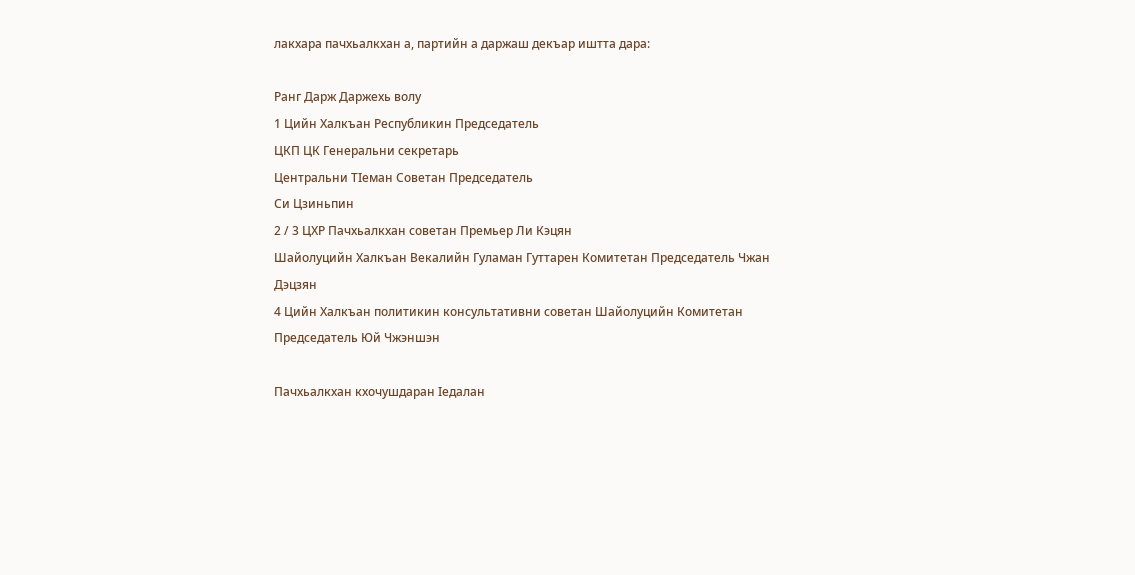лакхара пачхьалкхан а, партийн а даржаш декъар иштта дара:

Ранг Дарж Даржехь волу
1 Цийн Халкъан Республикин Председатель
ЦКП ЦК Генеральни секретарь
Центральни ТӀеман Советан Председатель
Си Цзиньпин
2 / 3 ЦХР Пачхьалкхан советан Премьер Ли Кэцян
Шайолуцийн Халкъан Векалийн Гуламан Гуттарен Комитетан Председатель Чжан Дэцзян
4 Цийн Халкъан политикин консультативни советан Шайолуцийн Комитетан Председатель Юй Чжэншэн

Пачхьалкхан кхочушдаран Ӏедалан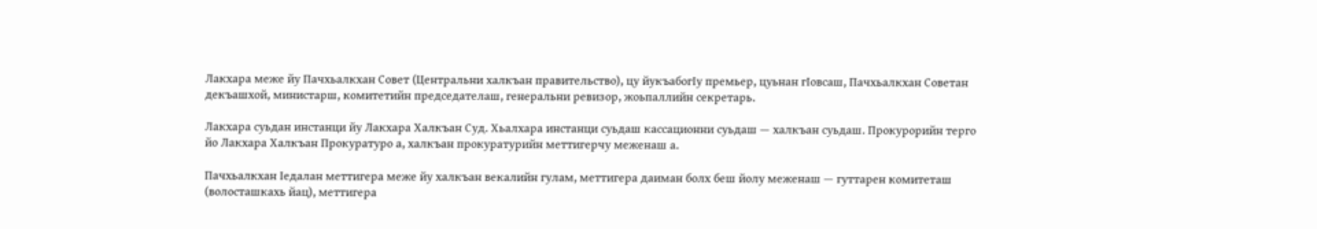Лакхара меже йу Пачхьалкхан Совет (Центральни халкъан правительство), цу йукъабогӀу премьер, цуьнан гӀовсаш, Пачхьалкхан Советан декъашхой, министарш, комитетийн председателаш, генеральни ревизор, жоьпаллийн секретарь.

Лакхара суьдан инстанци йу Лакхара Халкъан Суд. Хьалхара инстанци суьдаш кассационни суьдаш — халкъан суьдаш. Прокурорийн терго йо Лакхара Халкъан Прокуратуро а, халкъан прокуратурийн меттигерчу меженаш а.

Пачхьалкхан Ӏедалан меттигера меже йу халкъан векалийн гулам, меттигера даиман болх беш йолу меженаш — гуттарен комитеташ (волосташкахь йац), меттигера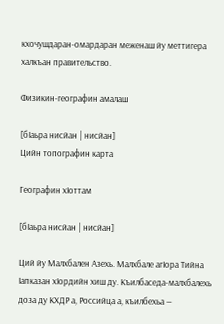кхочушдаран-омардаран меженаш йу меттигера халкъан правительство.

Физикин-географин амалаш

[бӀаьра нисйан | нисйан]
Цийн топографин карта

Географин хӀоттам

[бӀаьра нисйан | нисйан]

Ций йу Малхбален Азехь. Малхбале агӀора Тийна Ӏапказан хӀордийн хиш ду. Къилбаседа-малхбалехь доза ду КХДР а, Российца а, къилбехьа —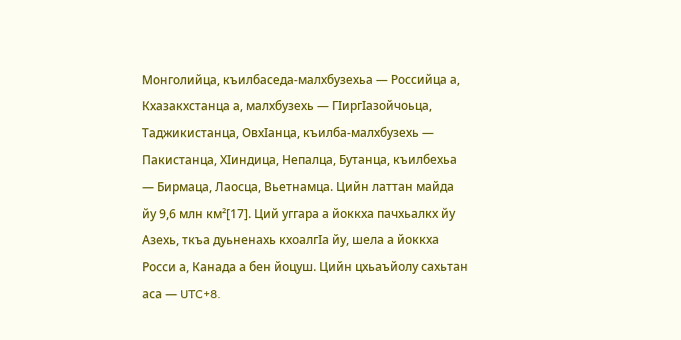Монголийца, къилбаседа-малхбузехьа — Российца а, Кхазакхстанца а, малхбузехь — ГӀиргӀазойчоьца, Таджикистанца, ОвхӀанца, къилба-малхбузехь — Пакистанца, ХӀиндица, Непалца, Бутанца, къилбехьа — Бирмаца, Лаосца, Вьетнамца. Цийн латтан майда йу 9,6 млн км²[17]. Ций уггара а йоккха пачхьалкх йу Азехь, ткъа дуьненахь кхоалгӀа йу, шела а йоккха Росси а, Канада а бен йоцуш. Цийн цхьаъйолу сахьтан аса — UTC+8.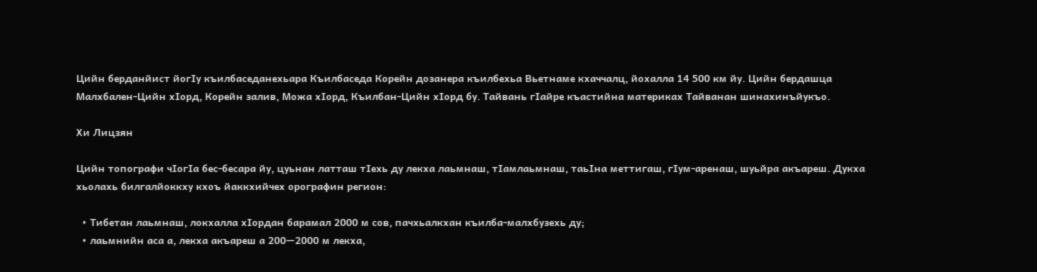Цийн берданйист йогӀу къилбаседанехьара Къилбаседа Корейн дозанера къилбехьа Вьетнаме кхаччалц, йохалла 14 500 км йу. Цийн бердашца Малхбален-Цийн хӀорд, Корейн залив, Можа хӀорд, Къилбан-Цийн хӀорд бу. Тайвань гӀайре къастийна материках Тайванан шинахинъйукъо.

Хи Лицзян

Цийн топографи чӀогӀа бес-бесара йу, цуьнан латташ тӀехь ду лекха лаьмнаш, тӀамлаьмнаш, таьӀна меттигаш, гӀум-аренаш, шуьйра акъареш. Дукха хьолахь билгалйоккху кхоъ йаккхийчех орографин регион:

  • Тибетан лаьмнаш, локхалла хӀордан барамал 2000 м сов, пачхьалкхан къилба-малхбузехь ду;
  • лаьмнийн аса а, лекха акъареш а 200—2000 м лекха,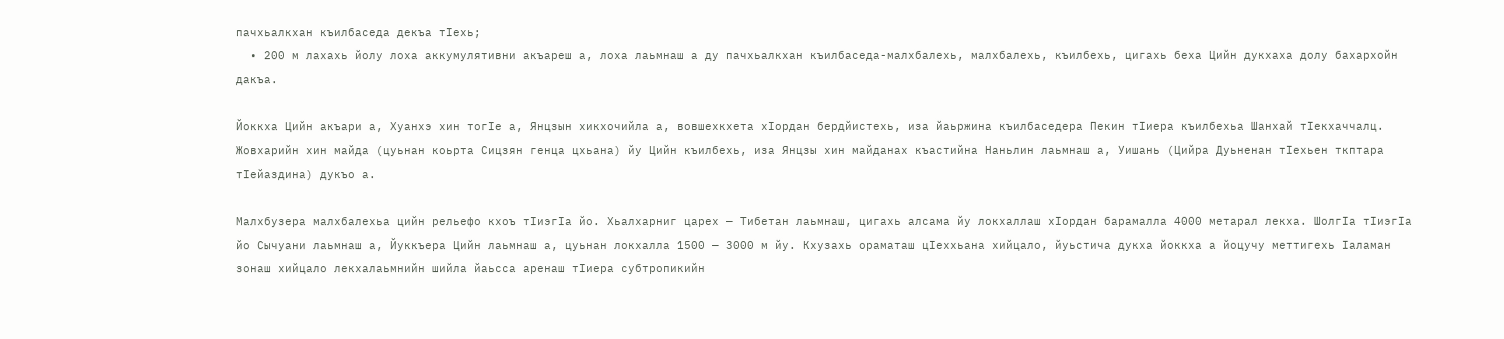пачхьалкхан къилбаседа декъа тӀехь;
  • 200 м лахахь йолу лоха аккумулятивни акъареш а, лоха лаьмнаш а ду пачхьалкхан къилбаседа-малхбалехь, малхбалехь, къилбехь, цигахь беха Цийн дукхаха долу бахархойн дакъа.

Йоккха Цийн акъари а, Хуанхэ хин тогӀе а, Янцзын хикхочийла а, вовшехкхета хӀордан бердйистехь, иза йаьржина къилбаседера Пекин тӀиера къилбехьа Шанхай тӀекхаччалц. Жовхарийн хин майда (цуьнан коьрта Сицзян генца цхьана) йу Цийн къилбехь, иза Янцзы хин майданах къастийна Наньлин лаьмнаш а, Уишань (Цийра Дуьненан тӀехьен ткптара тӀейаздина) дукъо а.

Малхбузера малхбалехьа цийн рельефо кхоъ тӀиэгӀа йо. Хьалхарниг царех — Тибетан лаьмнаш, цигахь алсама йу локхаллаш хӀордан барамалла 4000 метарал лекха. ШолгӀа тӀиэгӀа йо Сычуани лаьмнаш а, Йуккъера Цийн лаьмнаш а, цуьнан локхалла 1500 — 3000 м йу. Кхузахь ораматаш цӀеххьана хийцало, йуьстича дукха йоккха а йоцучу меттигехь Ӏаламан зонаш хийцало лекхалаьмнийн шийла йаьсса аренаш тӀиера субтропикийн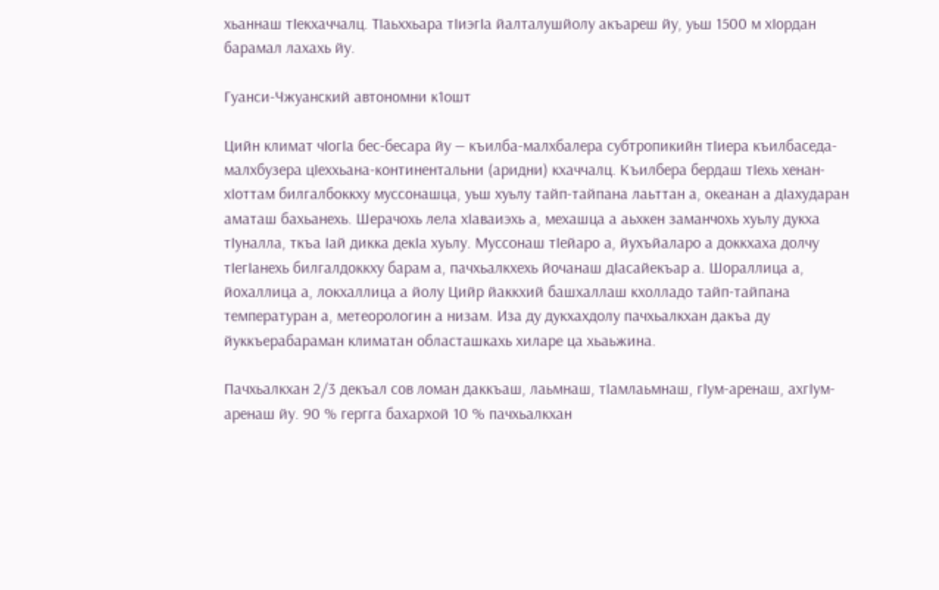хьаннаш тӀекхаччалц. ТӀаьххьара тӀиэгӀа йалталушйолу акъареш йу, уьш 1500 м хӀордан барамал лахахь йу.

Гуанси-Чжуанский автономни к1ошт

Цийн климат чӀогӀа бес-бесара йу — къилба-малхбалера субтропикийн тӀиера къилбаседа-малхбузера цӀеххьана-континентальни (аридни) кхаччалц. Къилбера бердаш тӀехь хенан-хӀоттам билгалбоккху муссонашца, уьш хуьлу тайп-тайпана лаьттан а, океанан а дӀахударан аматаш бахьанехь. Шерачохь лела хӀаваиэхь а, мехашца а аьхкен заманчохь хуьлу дукха тӀуналла, ткъа Ӏай дикка декӀа хуьлу. Муссонаш тӀейаро а, йухъйаларо а доккхаха долчу тӀегӀанехь билгалдоккху барам а, пачхьалкхехь йочанаш дӀасайекъар а. Шораллица а, йохаллица а, локхаллица а йолу Цийр йаккхий башхаллаш кхолладо тайп-тайпана температуран а, метеорологин а низам. Иза ду дукхахдолу пачхьалкхан дакъа ду йуккъерабараман климатан областашкахь хиларе ца хьаьжина.

Пачхьалкхан 2/3 декъал сов ломан даккъаш, лаьмнаш, тӀамлаьмнаш, гӀум-аренаш, ахгӀум-аренаш йу. 90 % гергга бахархой 10 % пачхьалкхан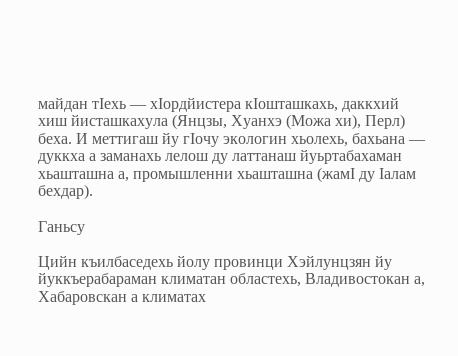майдан тӀехь — хӀордйистера кӀошташкахь, даккхий хиш йисташкахула (Янцзы, Хуанхэ (Можа хи), Перл) беха. И меттигаш йу гӀочу экологин хьолехь, бахьана — дуккха а заманахь лелош ду латтанаш йуьртабахаман хьашташна а, промышленни хьашташна (жамӀ ду Ӏалам бехдар).

Ганьсу

Цийн къилбаседехь йолу провинци Хэйлунцзян йу йуккъерабараман климатан областехь, Владивостокан а, Хабаровскан а климатах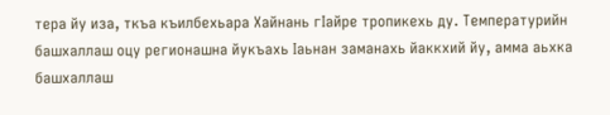тера йу иза, ткъа къилбехьара Хайнань гӀайре тропикехь ду. Температурийн башхаллаш оцу регионашна йукъахь Ӏаьнан заманахь йаккхий йу, амма аьхка башхаллаш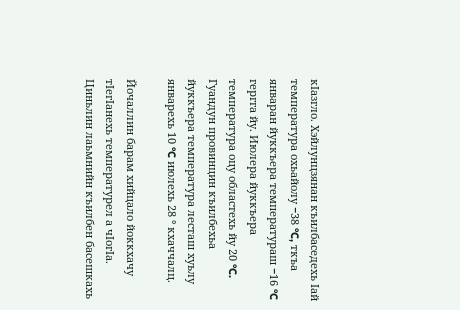кӀазгло. Хэйлунцзянан къилбаседехь Ӏай температура охьайолу −38 °C, ткъа январан йуккъера температураш −16 °C гергга йу. Июлера йуккъера температура оцу областехь йу 20 °C. Гуандун провинцин къилбехьа йуккъера температура лесташ хуьлу январехь 10 °C июлехь 28 ° кхаччалц.

Йочаллин барам хийцало йоккхачу тӀегӀанехь температурел а чӀогӀа. Циньлин лаьмнийн къилбен басешкахь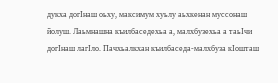дукха догӀнаш оьху, максимум хуьлу аьхкенан муссонаш йолуш. Лаьмнашна къилбаседехьа а, малхбузехьа а таьӀчи догӀнаш лагӀло. Пачхьалкхан къилбаседа-малхбуза кӀошташ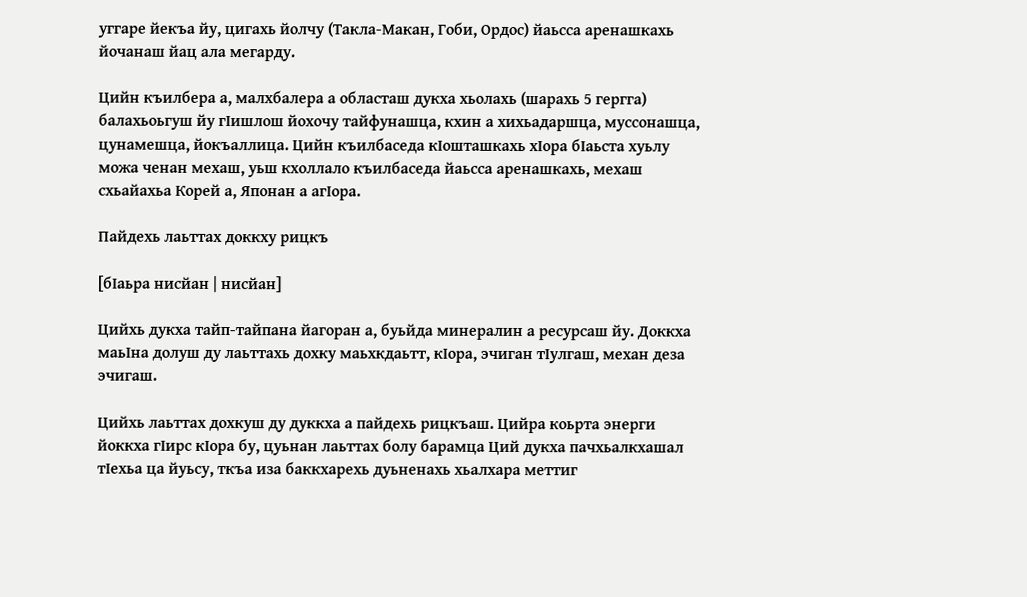уггаре йекъа йу, цигахь йолчу (Такла-Макан, Гоби, Ордос) йаьсса аренашкахь йочанаш йац ала мегарду.

Цийн къилбера а, малхбалера а областаш дукха хьолахь (шарахь 5 гергга) балахьоьгуш йу гӀишлош йохочу тайфунашца, кхин а хихьадаршца, муссонашца, цунамешца, йокъаллица. Цийн къилбаседа кӀошташкахь хӀора бӀаьста хуьлу можа ченан мехаш, уьш кхоллало къилбаседа йаьсса аренашкахь, мехаш схьайахьа Корей а, Японан а агӀора.

Пайдехь лаьттах доккху рицкъ

[бӀаьра нисйан | нисйан]

Цийхь дукха тайп-тайпана йагоран а, буьйда минералин а ресурсаш йу. Доккха маьӀна долуш ду лаьттахь дохку маьхкдаьтт, кӀора, эчиган тӀулгаш, механ деза эчигаш.

Цийхь лаьттах дохкуш ду дуккха а пайдехь рицкъаш. Цийра коьрта энерги йоккха гӀирс кӀора бу, цуьнан лаьттах болу барамца Ций дукха пачхьалкхашал тӀехьа ца йуьсу, ткъа иза баккхарехь дуьненахь хьалхара меттиг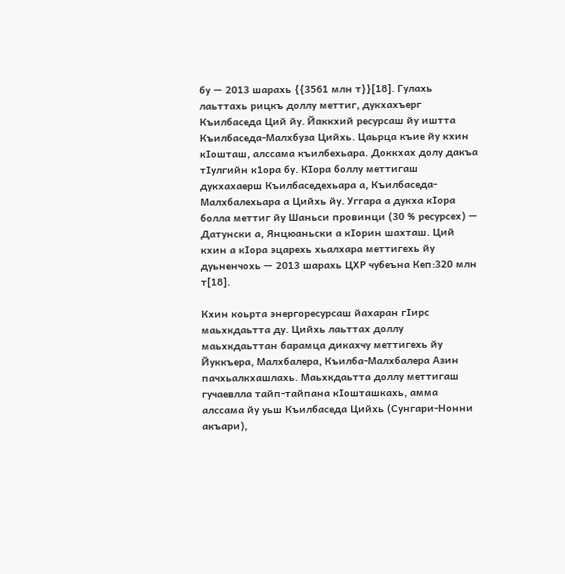бу — 2013 шарахь {{3561 млн т}}[18]. Гулахь лаьттахь рицкъ доллу меттиг, дукхахъерг Къилбаседа Ций йу. Йаккхий ресурсаш йу иштта Къилбаседа-Малхбуза Цийхь. Цаьрца къие йу кхин кӀошташ, алссама къилбехьара. Доккхах долу дакъа тӀулгийн к1ора бу. КӀора боллу меттигаш дукхахаерш Къилбаседехьара а, Къилбаседа-Малхбалехьара а Цийхь йу. Уггара а дукха кӀора болла меттиг йу Шаньси провинци (30 % ресурсех) — Датунски а, Янцюаньски а кӀорин шахташ. Ций кхин а кӀора эцарехь хьалхара меттигехь йу дуьненчохь — 2013 шарахь ЦХР чубеъна Кеп:320 млн т[18].

Кхин коьрта энергоресурсаш йахаран гӀирс маьхкдаьтта ду. Цийхь лаьттах доллу маьхкдаьттан барамца дикахчу меттигехь йу Йуккъера, Малхбалера, Къилба-Малхбалера Азин пачхьалкхашлахь. Маьхкдаьтта доллу меттигаш гучаевлла тайп-тайпана кӀошташкахь, амма алссама йу уьш Къилбаседа Цийхь (Сунгари-Нонни акъари),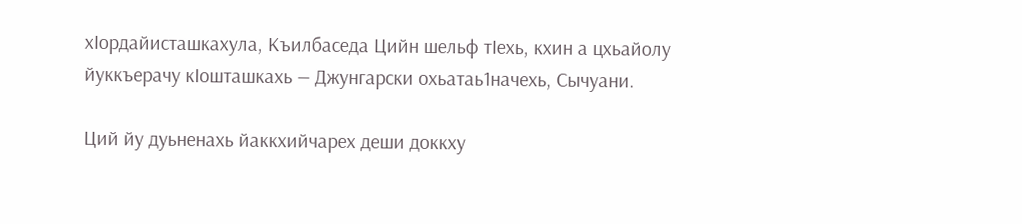хӀордайисташкахула, Къилбаседа Цийн шельф тӀехь, кхин а цхьайолу йуккъерачу кӀошташкахь — Джунгарски охьатаь1начехь, Сычуани.

Ций йу дуьненахь йаккхийчарех деши доккху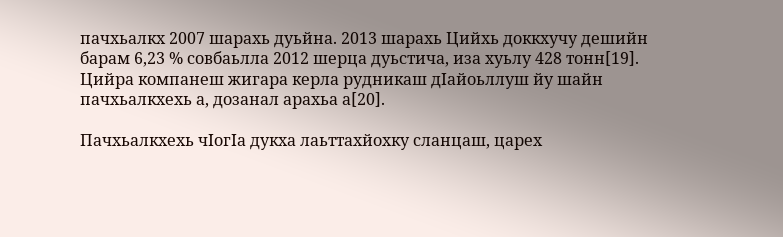пачхьалкх 2007 шарахь дуьйна. 2013 шарахь Цийхь доккхучу дешийн барам 6,23 % совбаьлла 2012 шерца дуьстича, иза хуьлу 428 тонн[19]. Цийра компанеш жигара керла рудникаш дӀайоьллуш йу шайн пачхьалкхехь а, дозанал арахьа а[20].

Пачхьалкхехь чӀогӀа дукха лаьттахйохку сланцаш, царех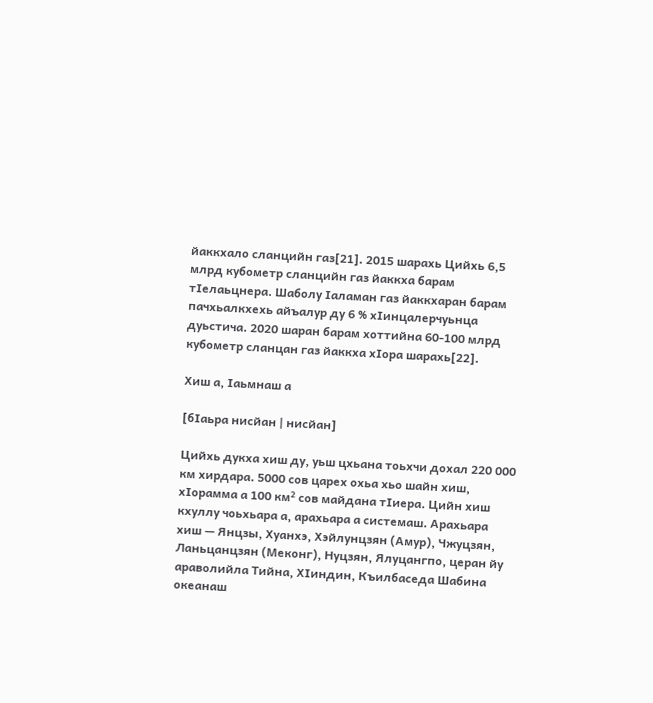йаккхало сланцийн газ[21]. 2015 шарахь Цийхь 6,5 млрд кубометр сланцийн газ йаккха барам тӀелаьцнера. Шаболу Ӏаламан газ йаккхаран барам пачхьалкхехь айъалур ду 6 % хӀинцалерчуьнца дуьстича. 2020 шаран барам хоттийна 60-100 млрд кубометр сланцан газ йаккха хӀора шарахь[22].

Хиш а, Ӏаьмнаш а

[бӀаьра нисйан | нисйан]

Цийхь дукха хиш ду, уьш цхьана тоьхчи дохал 220 000 км хирдара. 5000 сов царех охьа хьо шайн хиш, хӀорамма а 100 км² сов майдана тӀиера. Цийн хиш кхуллу чоьхьара а, арахьара а системаш. Арахьара хиш — Янцзы, Хуанхэ, Хэйлунцзян (Амур), Чжуцзян, Ланьцанцзян (Меконг), Нуцзян, Ялуцангпо, церан йу араволийла Тийна, ХӀиндин, Къилбаседа Шабина океанаш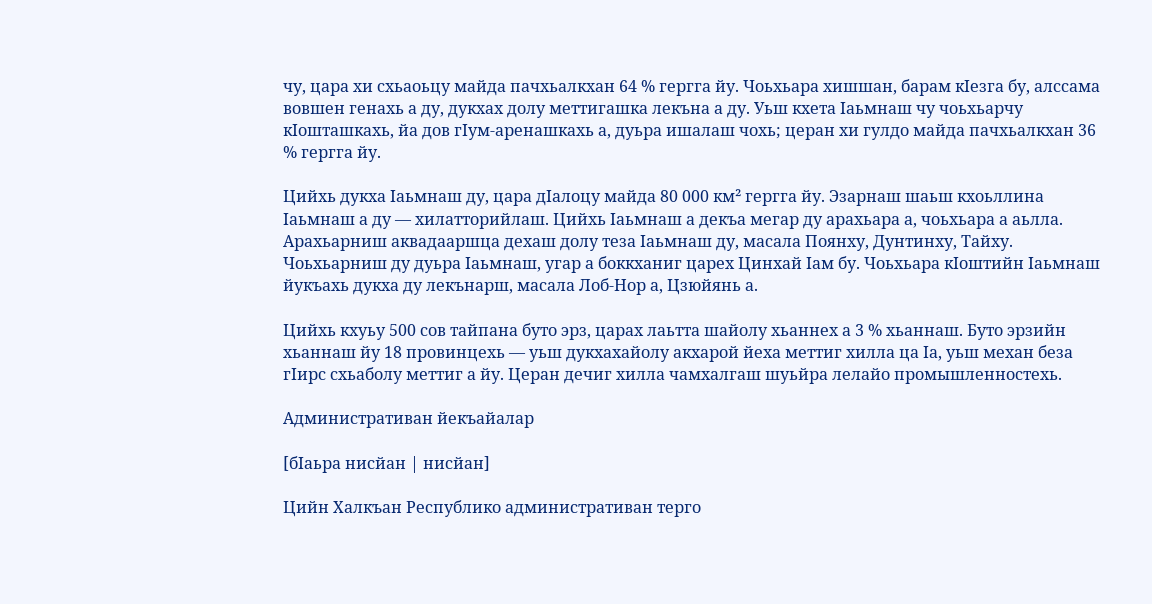чу, цара хи схьаоьцу майда пачхьалкхан 64 % гергга йу. Чоьхьара хишшан, барам кӀезга бу, алссама вовшен генахь а ду, дукхах долу меттигашка лекъна а ду. Уьш кхета Ӏаьмнаш чу чоьхьарчу кӀошташкахь, йа дов гӀум-аренашкахь а, дуьра ишалаш чохь; церан хи гулдо майда пачхьалкхан 36 % гергга йу.

Цийхь дукха Ӏаьмнаш ду, цара дӀалоцу майда 80 000 км² гергга йу. Эзарнаш шаьш кхоьллина Ӏаьмнаш а ду — хилатторийлаш. Цийхь Ӏаьмнаш а декъа мегар ду арахьара а, чоьхьара а аьлла. Арахьарниш аквадааршца дехаш долу теза Ӏаьмнаш ду, масала Поянху, Дунтинху, Тайху. Чоьхьарниш ду дуьра Ӏаьмнаш, угар а боккханиг царех Цинхай Ӏам бу. Чоьхьара кӀоштийн Ӏаьмнаш йукъахь дукха ду лекънарш, масала Лоб-Нор а, Цзюйянь а.

Цийхь кхуьу 500 сов тайпана буто эрз, царах лаьтта шайолу хьаннех а 3 % хьаннаш. Буто эрзийн хьаннаш йу 18 провинцехь — уьш дукхахайолу акхарой йеха меттиг хилла ца Ӏа, уьш механ беза гӀирс схьаболу меттиг а йу. Церан дечиг хилла чамхалгаш шуьйра лелайо промышленностехь.

Административан йекъайалар

[бӀаьра нисйан | нисйан]

Цийн Халкъан Республико административан терго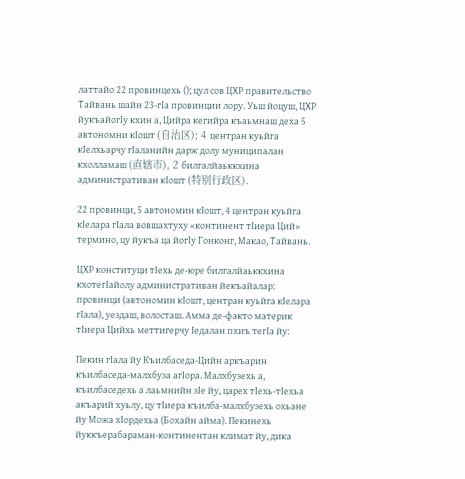латтайо 22 провинцехь (); цул сов ЦХР правительство Тайвань шайн 23-гӀа провинции лору. Уьш йоцуш, ЦХР йукъайогӀу кхин а, Цийра кегийра къаьмнаш деха 5 автономни кӀошт (自治区); 4 центран куьйга кӀелхьарчу гӀаланийн дарж долу муниципалан кхолламаш (直辖市), 2 билгалйаьккхина административан кӀошт (特别行政区).

22 провинци, 5 автономин кӀошт, 4 центран куьйга кӀелара гӀала вовшахтуху «континент тӀиера Ций» термино, цу йукъа ца йогӀу Гонконг, Макао, Тайвань.

ЦХР конституци тӀехь де-юре билгалйаьккхина кхотегӀайолу административан йекъайалар: провинци (автономин кӀошт, центран куьйга кӀелара гӀала), уездаш, волосташ. Амма де-факто материк тӀиера Цийхь меттигерчу Ӏедалан пхиъ тегӀа йу:

Пекин гӀала йу Къилбаседа-Цийн аркъарин къилбаседа-малхбуза агӀора. Малхбузехь а, къилбаседехь а лаьмнийн зӀе йу, царех тӀехь-тӀехьа акъарий хуьлу, цу тӀиера къилба-малхбузехь охьане йу Можа хӀордехьа (Бохайн айма). Пекинехь йуккъерабараман-континентан климат йу, дика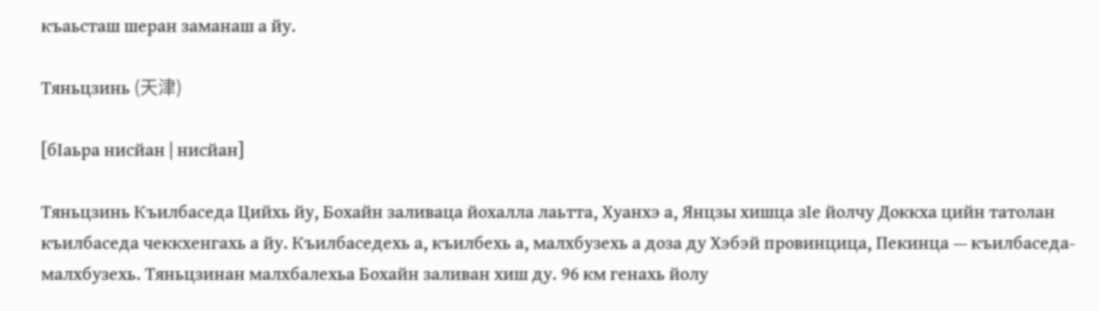къаьсташ шеран заманаш а йу.

Тяньцзинь (天津)

[бӀаьра нисйан | нисйан]

Тяньцзинь Къилбаседа Цийхь йу, Бохайн заливаца йохалла лаьтта, Хуанхэ а, Янцзы хишца зӀе йолчу Доккха цийн татолан къилбаседа чеккхенгахь а йу. Къилбаседехь а, къилбехь а, малхбузехь а доза ду Хэбэй провинцица, Пекинца — къилбаседа-малхбузехь. Тяньцзинан малхбалехьа Бохайн заливан хиш ду. 96 км генахь йолу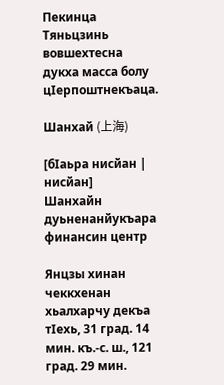Пекинца Тяньцзинь вовшехтесна дукха масса болу цӀерпоштнекъаца.

Шанхай (上海)

[бӀаьра нисйан | нисйан]
Шанхайн дуьненанйукъара финансин центр

Янцзы хинан чеккхенан хьалхарчу декъа тӀехь, 31 град. 14 мин. къ.-с. ш., 121 град. 29 мин.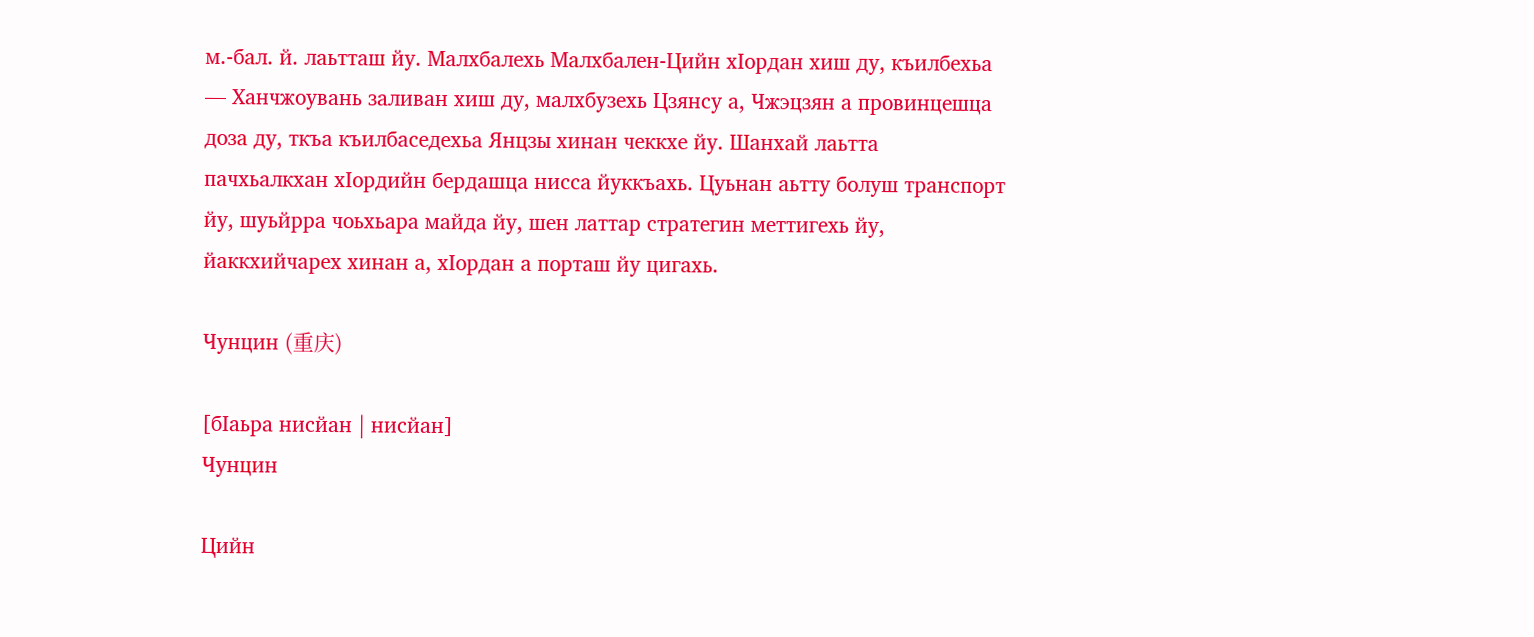м.-бал. й. лаьтташ йу. Малхбалехь Малхбален-Цийн хӀордан хиш ду, къилбехьа — Ханчжоувань заливан хиш ду, малхбузехь Цзянсу а, Чжэцзян а провинцешца доза ду, ткъа къилбаседехьа Янцзы хинан чеккхе йу. Шанхай лаьтта пачхьалкхан хӀордийн бердашца нисса йуккъахь. Цуьнан аьтту болуш транспорт йу, шуьйрра чоьхьара майда йу, шен латтар стратегин меттигехь йу, йаккхийчарех хинан а, хӀордан а порташ йу цигахь.

Чунцин (重庆)

[бӀаьра нисйан | нисйан]
Чунцин

Цийн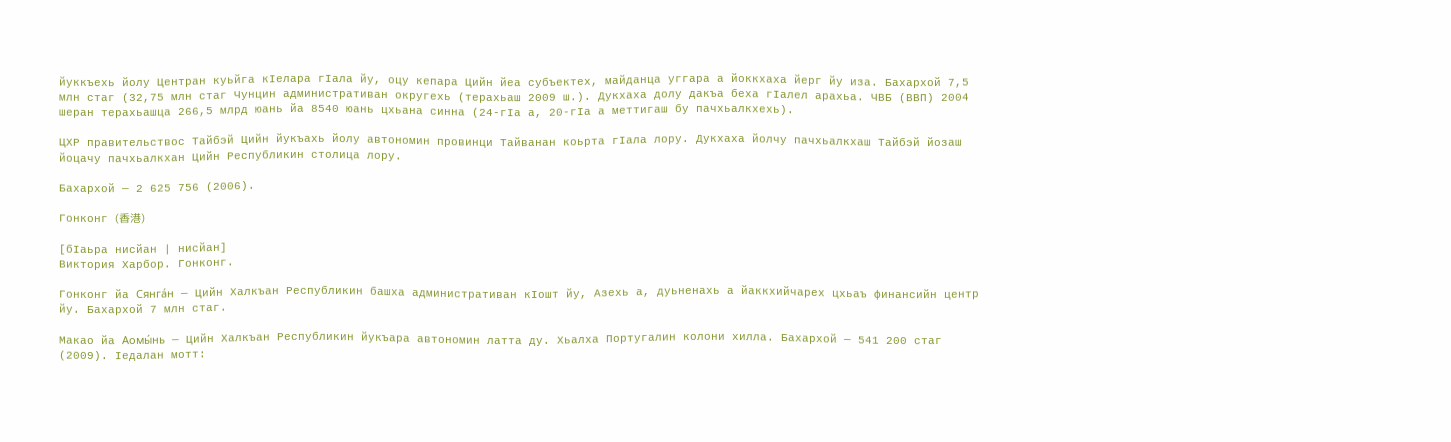йуккъехь йолу Центран куьйга кӀелара гӀала йу, оцу кепара Цийн йеа субъектех, майданца уггара а йоккхаха йерг йу иза. Бахархой 7,5 млн стаг (32,75 млн стаг Чунцин административан округехь (терахьаш 2009 ш.). Дукхаха долу дакъа беха гӀалел арахьа. ЧВБ (ВВП) 2004 шеран терахьашца 266,5 млрд юань йа 8540 юань цхьана синна (24-гӀа а, 20-гӀа а меттигаш бу пачхьалкхехь).

ЦХР правительствос Тайбэй Цийн йукъахь йолу автономин провинци Тайванан коьрта гӀала лору. Дукхаха йолчу пачхьалкхаш Тайбэй йозаш йоцачу пачхьалкхан Цийн Республикин столица лору.

Бахархой — 2 625 756 (2006).

Гонконг (香港)

[бӀаьра нисйан | нисйан]
Виктория Харбор. Гонконг.

Гонконг йа Сянга́н — Цийн Халкъан Республикин башха административан кӀошт йу, Азехь а, дуьненахь а йаккхийчарех цхьаъ финансийн центр йу. Бахархой 7 млн стаг.

Макао йа Аомы́нь — Цийн Халкъан Республикин йукъара автономин латта ду. Хьалха Португалин колони хилла. Бахархой — 541 200 стаг (2009). Ӏедалан мотт: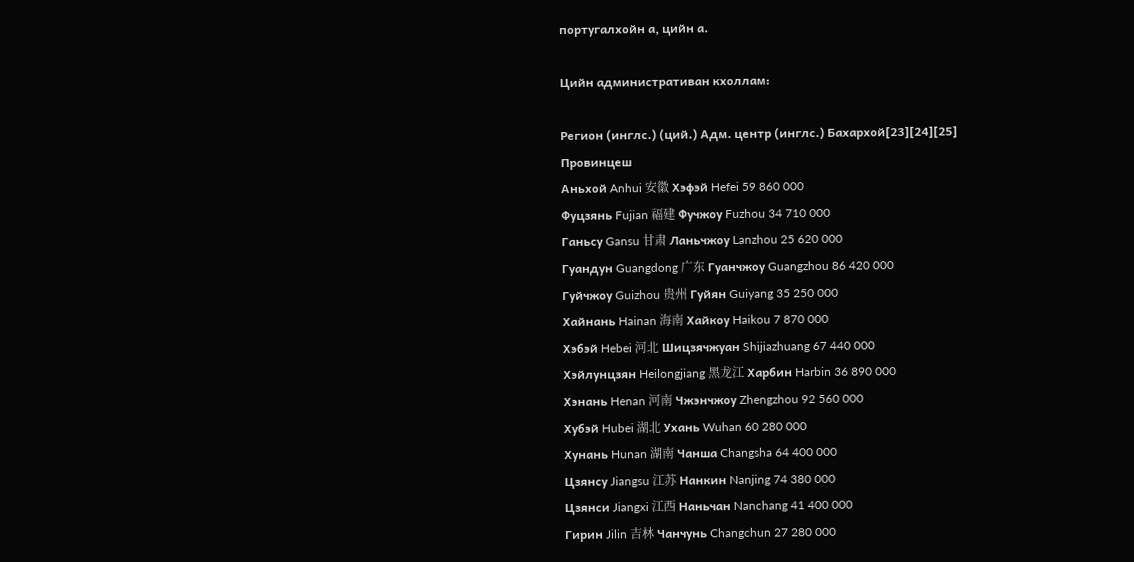португалхойн а, цийн а.

Цийн административан кхоллам:

Регион (инглс.) (ций.) Адм. центр (инглс.) Бахархой[23][24][25]
Провинцеш
Аньхой Anhui 安徽 Хэфэй Hefei 59 860 000
Фуцзянь Fujian 福建 Фучжоу Fuzhou 34 710 000
Ганьсу Gansu 甘肃 Ланьчжоу Lanzhou 25 620 000
Гуандун Guangdong 广东 Гуанчжоу Guangzhou 86 420 000
Гуйчжоу Guizhou 贵州 Гуйян Guiyang 35 250 000
Хайнань Hainan 海南 Хайкоу Haikou 7 870 000
Хэбэй Hebei 河北 Шицзячжуан Shijiazhuang 67 440 000
Хэйлунцзян Heilongjiang 黑龙江 Харбин Harbin 36 890 000
Хэнань Henan 河南 Чжэнчжоу Zhengzhou 92 560 000
Хубэй Hubei 湖北 Ухань Wuhan 60 280 000
Хунань Hunan 湖南 Чанша Changsha 64 400 000
Цзянсу Jiangsu 江苏 Нанкин Nanjing 74 380 000
Цзянси Jiangxi 江西 Наньчан Nanchang 41 400 000
Гирин Jilin 吉林 Чанчунь Changchun 27 280 000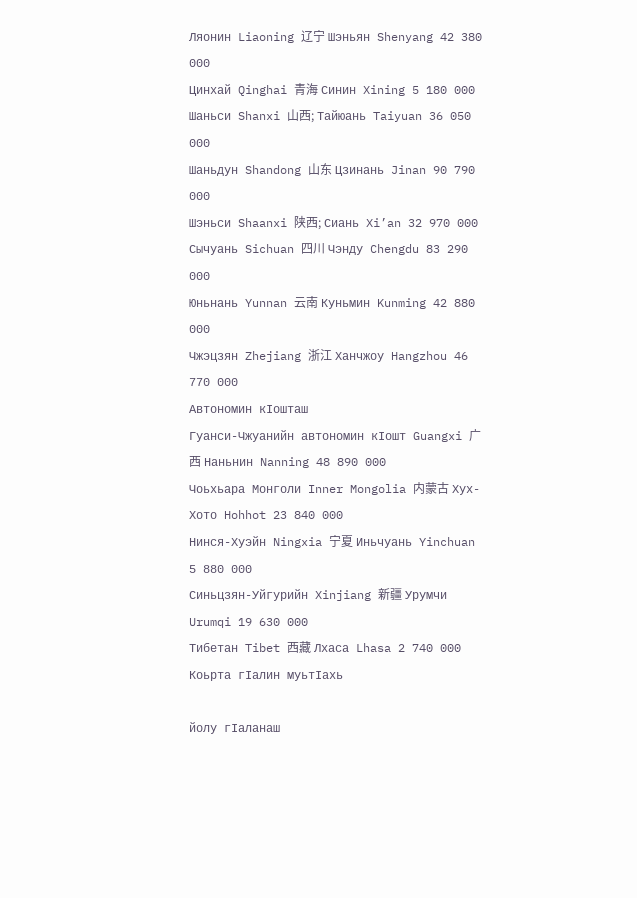Ляонин Liaoning 辽宁 Шэньян Shenyang 42 380 000
Цинхай Qinghai 青海 Синин Xining 5 180 000
Шаньси Shanxi 山西; Тайюань Taiyuan 36 050 000
Шаньдун Shandong 山东 Цзинань Jinan 90 790 000
Шэньси Shaanxi 陕西; Сиань Xi’an 32 970 000
Сычуань Sichuan 四川 Чэнду Chengdu 83 290 000
Юньнань Yunnan 云南 Куньмин Kunming 42 880 000
Чжэцзян Zhejiang 浙江 Ханчжоу Hangzhou 46 770 000
Автономин кӀошташ
Гуанси-Чжуанийн автономин кӀошт Guangxi 广西 Наньнин Nanning 48 890 000
Чоьхьара Монголи Inner Mongolia 内蒙古 Хух-Хото Hohhot 23 840 000
Нинся-Хуэйн Ningxia 宁夏 Иньчуань Yinchuan 5 880 000
Синьцзян-Уйгурийн Xinjiang 新疆 Урумчи Urumqi 19 630 000
Тибетан Tibet 西藏 Лхаса Lhasa 2 740 000
Коьрта гӀалин муьтӀахь

йолу гӀаланаш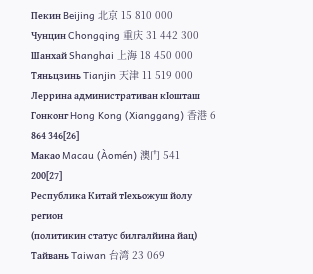Пекин Beijing 北京 15 810 000
Чунцин Chongqing 重庆 31 442 300
Шанхай Shanghai 上海 18 450 000
Тяньцзинь Tianjin 天津 11 519 000
Леррина административан кӀошташ
Гонконг Hong Kong (Xianggang) 香港 6 864 346[26]
Макао Macau (Àomén) 澳门 541 200[27]
Республика Китай тӀехьожуш йолу регион
(политикин статус билгалйина йац)
Тайвань Taiwan 台湾 23 069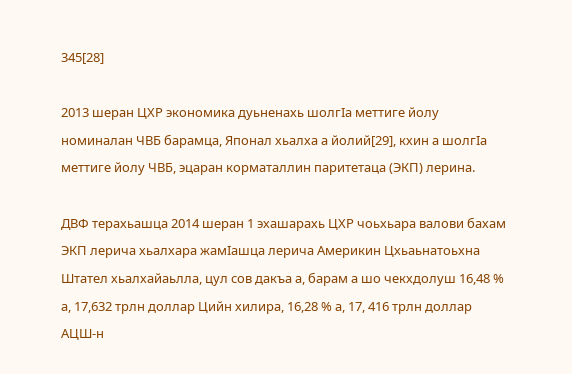345[28]

2013 шеран ЦХР экономика дуьненахь шолгӀа меттиге йолу номиналан ЧВБ барамца, Японал хьалха а йолий[29], кхин а шолгӀа меттиге йолу ЧВБ, эцаран корматаллин паритетаца (ЭКП) лерина.

ДВФ терахьашца 2014 шеран 1 эхашарахь ЦХР чоьхьара валови бахам ЭКП лерича хьалхара жамӀашца лерича Америкин Цхьаьнатоьхна Штател хьалхайаьлла, цул сов дакъа а, барам а шо чекхдолуш 16,48 % а, 17,632 трлн доллар Цийн хилира, 16,28 % а, 17, 416 трлн доллар АЦШ-н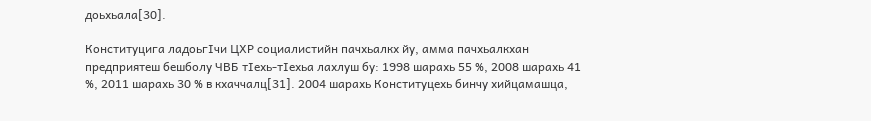доьхьала[30].

Конституцига ладоьгӀчи ЦХР социалистийн пачхьалкх йу, амма пачхьалкхан предприятеш бешболу ЧВБ тӀехь-тӀехьа лахлуш бу: 1998 шарахь 55 %, 2008 шарахь 41 %, 2011 шарахь 30 % в кхаччалц[31]. 2004 шарахь Конституцехь бинчу хийцамашца,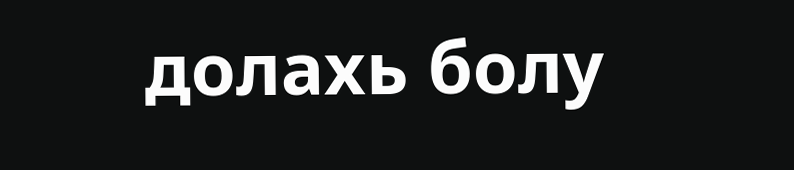долахь болу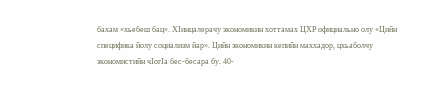бахам «хьебеш бац». ХӀинцалерачу экономикин хоттамах ЦХР официально олу «Цийн специфика йолу социализм йар». Цийн экономикин кепийн маххадор, цхьаболчу экономистийн чӀогӀа бес-бесара бу. 40-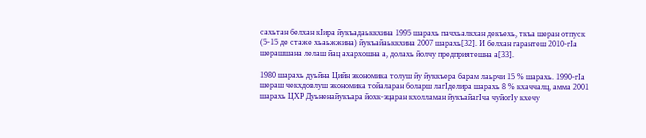сахьтан белхан кӀира йукъадаьккхина 1995 шарахь пачхьалкхан декъехь, ткъа шеран отпуск (5-15 де стаже хьаьжжина) йукъайаьккхина 2007 шарахь[32]. И белхан гарантеш 2010-гӀа шерашшана лелаш йац ахархошна а, долахь йолчу предприятешна а[33].

1980 шарахь дуьйна Цийн экономика толуш йу йуккъера барам лаьрчи 15 % шарахь. 1990-гӀа шераш чекхдовлуш экономика тойаларан боларш лагӀделира шарахь 8 % кхаччалц, амма 2001 шарахь ЦХР Дуьненайукъара йохк-эцаран кхолламан йукъайагӀча чуйогӀу кхечу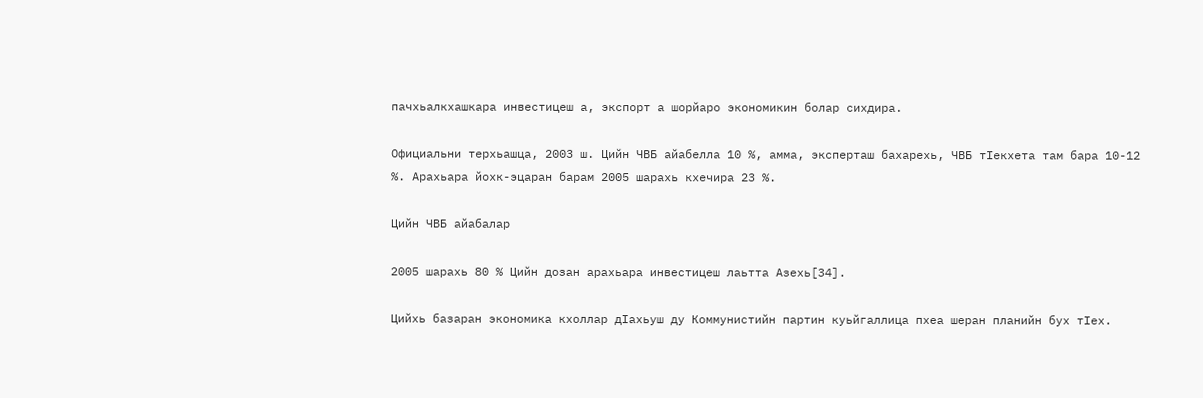пачхьалкхашкара инвестицеш а, экспорт а шорйаро экономикин болар сихдира.

Официальни терхьашца, 2003 ш. Цийн ЧВБ айабелла 10 %, амма, эксперташ бахарехь, ЧВБ тӀекхета там бара 10-12 %. Арахьара йохк-эцаран барам 2005 шарахь кхечира 23 %.

Цийн ЧВБ айабалар

2005 шарахь 80 % Цийн дозан арахьара инвестицеш лаьтта Азехь[34].

Цийхь базаран экономика кхоллар дӀахьуш ду Коммунистийн партин куьйгаллица пхеа шеран планийн бух тӀех.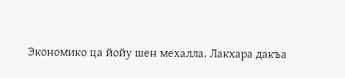Экономико ца йойу шен мехалла. Лакхара дакъа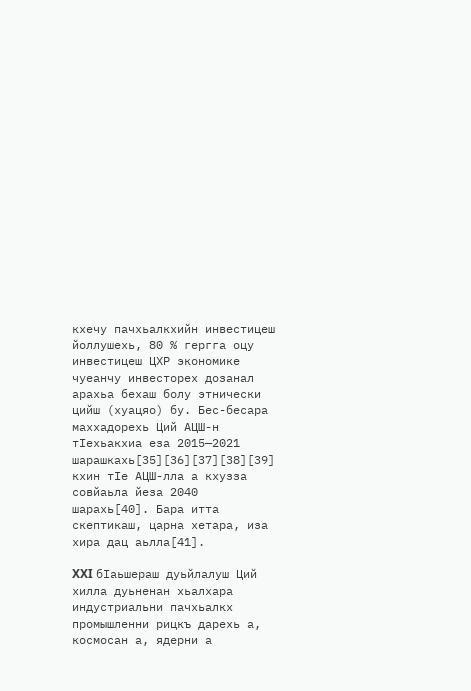кхечу пачхьалкхийн инвестицеш йоллушехь, 80 % гергга оцу инвестицеш ЦХР экономике чуеанчу инвесторех дозанал арахьа бехаш болу этнически цийш (хуацяо) бу. Бес-бесара маххадорехь Ций АЦШ-н тӀехьакхиа еза 2015—2021 шарашкахь[35][36][37][38][39] кхин тӀе АЦШ-лла а кхузза совйаьла йеза 2040 шарахь[40]. Бара итта скептикаш, царна хетара, иза хира дац аьлла[41].

XXI бӀаьшераш дуьйлалуш Ций хилла дуьненан хьалхара индустриальни пачхьалкх промышленни рицкъ дарехь а, космосан а, ядерни а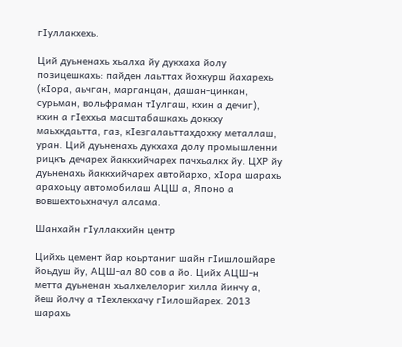гӀуллакхехь.

Ций дуьненахь хьалха йу дукхаха йолу позицешкахь: пайден лаьттах йохкурш йахарехь (кӀора, аьчган, марганцан, дашан-цинкан, сурьман, вольфраман тӀулгаш, кхин а дечиг), кхин а гӀеххьа масштабашкахь доккху маьхкдаьтта, газ, кӀезгалаьттахдохку металлаш, уран. Ций дуьненахь дукхаха долу промышленни рицкъ дечарех йаккхийчарех пачхьалкх йу. ЦХР йу дуьненахь йаккхийчарех автойархо, хӀора шарахь арахоьцу автомобилаш АЦШ а, Японо а вовшехтоьхначул алсама.

Шанхайн гӀуллакхийн центр

Цийхь цемент йар коьртаниг шайн гӀишлошйаре йоьдуш йу, АЦШ-ал 80 сов а йо. Цийх АЦШ-н метта дуьненан хьалхелелориг хилла йинчу а, йеш йолчу а тӀехлекхачу гӀилошйарех. 2013 шарахь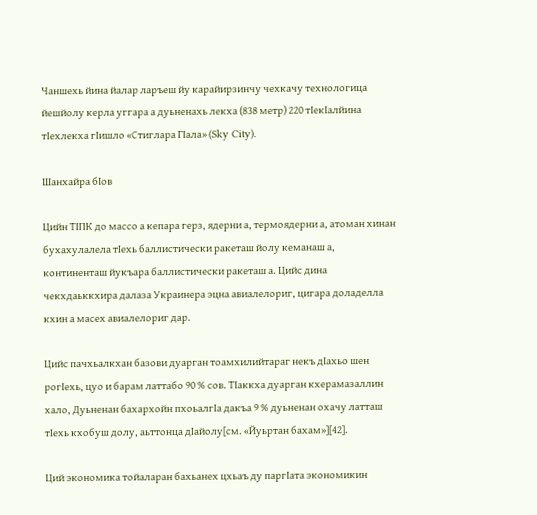Чаншехь йина йалар ларъеш йу карайирзинчу чехкачу технологица йешйолу керла уггара а дуьненахь лекха (838 метр) 220 тӀекӀалйина тӀехлекха гӀишло «Стиглара ГӀала» (Sky City).

Шанхайра бӀов

Цийн ТӀПК до массо а кепара герз, ядерни а, термоядерни а, атоман хинан бухахулалела тӀехь баллистически ракеташ йолу кеманаш а, континенташ йукъара баллистически ракеташ а. Цийс дина чекхдаьккхира далаза Украинера эцна авиалелориг, цигара доладелла кхин а масех авиалелориг дар.

Цийс пачхьалкхан базови дуарган тоамхилийтараг некъ дӀахьо шен рогӀехь, цуо и барам латтабо 90 % сов. ТӀаккха дуарган кхерамазаллин хало, Дуьненан бахархойн пхоьалгӀа дакъа 9 % дуьненан охачу латташ тӀехь кхобуш долу, аьттонца дӀайолу[см. «Йуьртан бахам»][42].

Ций экономика тойаларан бахьанех цхьаъ ду паргӀата экономикин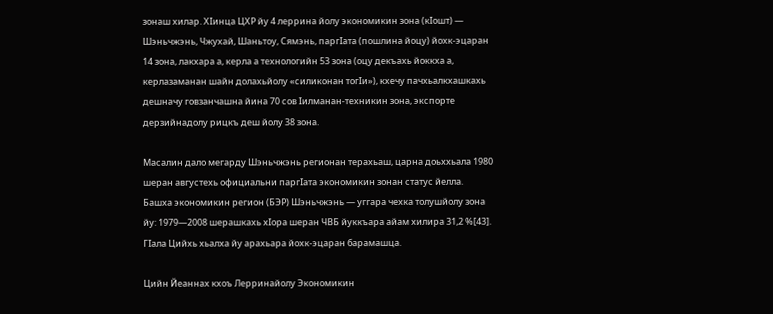зонаш хилар. ХӀинца ЦХР йу 4 леррина йолу экономикин зона (кӀошт) — Шэньчжэнь, Чжухай, Шаньтоу, Сямэнь, паргӀата (пошлина йоцу) йохк-эцаран 14 зона, лакхара а, керла а технологийн 53 зона (оцу декъахь йоккха а, керлазаманан шайн долахьйолу «силиконан тогӀи»), кхечу пачхьалкхашкахь дешначу говзанчашна йина 70 сов Ӏилманан-техникин зона, экспорте дерзийнадолу рицкъ деш йолу 38 зона.

Масалин дало мегарду Шэньчжэнь регионан терахьаш, царна доьххьала 1980 шеран августехь официальни паргӀата экономикин зонан статус йелла. Башха экономикин регион (БЭР) Шэньчжэнь — уггара чехка толушйолу зона йу: 1979—2008 шерашкахь хӀора шеран ЧВБ йуккъара айам хилира 31,2 %[43]. ГӀала Цийхь хьалха йу арахьара йохк-эцаран барамашца.

Цийн Йеаннах кхоъ Лерринайолу Экономикин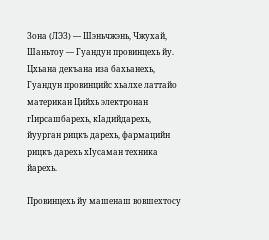Зона (ЛЭЗ) — Шэньчжэнь, Чжухай, Шаньтоу — Гуандун провинцехь йу. Цхьана декъана иза бахьанехь, Гуандун провинцийс хьалхе латтайо материкан Цийхь электронан гӀирсашбарехь, кӀадийдарехь, йуурган рицкъ дарехь, фармацийн рицкъ дарехь хӀусаман техника йарехь.

Провинцехь йу машенаш вовшехтосу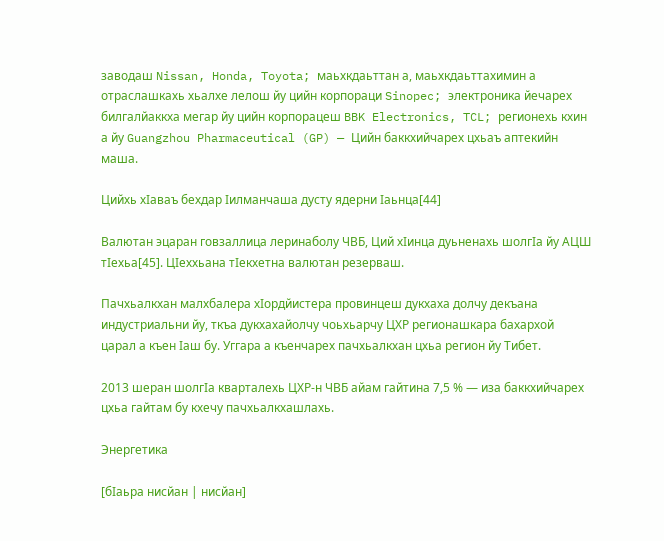заводаш Nissan, Honda, Toyota; маьхкдаьттан а, маьхкдаьттахимин а отраслашкахь хьалхе лелош йу цийн корпораци Sinopec; электроника йечарех билгалйаккха мегар йу цийн корпорацеш BBK Electronics, TCL; регионехь кхин а йу Guangzhou Pharmaceutical (GP) — Цийн баккхийчарех цхьаъ аптекийн маша.

Цийхь хӀаваъ бехдар Ӏилманчаша дусту ядерни Ӏаьнца[44]

Валютан эцаран говзаллица леринаболу ЧВБ, Ций хӀинца дуьненахь шолгӀа йу АЦШ тӀехьа[45]. ЦӀеххьана тӀекхетна валютан резерваш.

Пачхьалкхан малхбалера хӀордйистера провинцеш дукхаха долчу декъана индустриальни йу, ткъа дукхахайолчу чоьхьарчу ЦХР регионашкара бахархой царал а къен Ӏаш бу. Уггара а къенчарех пачхьалкхан цхьа регион йу Тибет.

2013 шеран шолгӀа кварталехь ЦХР-н ЧВБ айам гайтина 7,5 % — иза баккхийчарех цхьа гайтам бу кхечу пачхьалкхашлахь.

Энергетика

[бӀаьра нисйан | нисйан]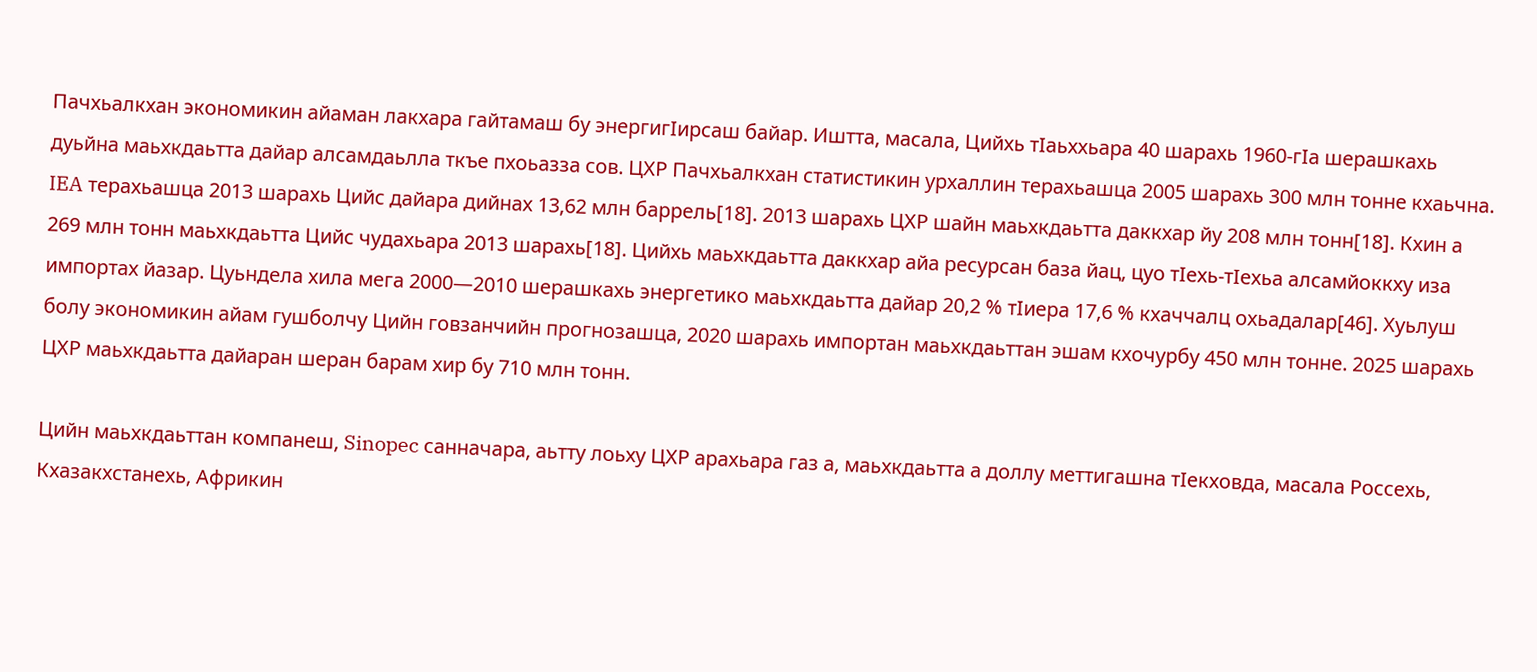Пачхьалкхан экономикин айаман лакхара гайтамаш бу энергигӀирсаш байар. Иштта, масала, Цийхь тӀаьххьара 40 шарахь 1960-гӀа шерашкахь дуьйна маьхкдаьтта дайар алсамдаьлла ткъе пхоьазза сов. ЦХР Пачхьалкхан статистикин урхаллин терахьашца 2005 шарахь 300 млн тонне кхаьчна. IEA терахьашца 2013 шарахь Цийс дайара дийнах 13,62 млн баррель[18]. 2013 шарахь ЦХР шайн маьхкдаьтта даккхар йу 208 млн тонн[18]. Кхин а 269 млн тонн маьхкдаьтта Цийс чудахьара 2013 шарахь[18]. Цийхь маьхкдаьтта даккхар айа ресурсан база йац, цуо тӀехь-тӀехьа алсамйоккху иза импортах йазар. Цуьндела хила мега 2000—2010 шерашкахь энергетико маьхкдаьтта дайар 20,2 % тӀиера 17,6 % кхаччалц охьадалар[46]. Хуьлуш болу экономикин айам гушболчу Цийн говзанчийн прогнозашца, 2020 шарахь импортан маьхкдаьттан эшам кхочурбу 450 млн тонне. 2025 шарахь ЦХР маьхкдаьтта дайаран шеран барам хир бу 710 млн тонн.

Цийн маьхкдаьттан компанеш, Sinopec санначара, аьтту лоьху ЦХР арахьара газ а, маьхкдаьтта а доллу меттигашна тӀекховда, масала Россехь, Кхазакхстанехь, Африкин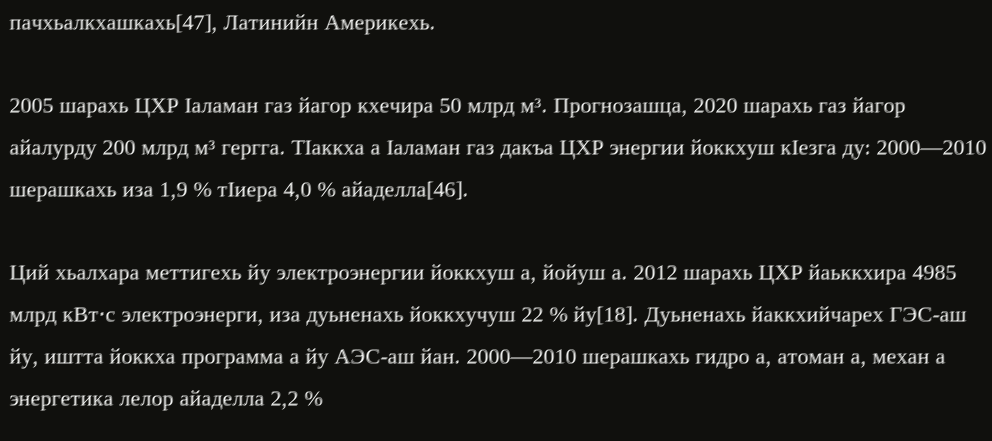пачхьалкхашкахь[47], Латинийн Америкехь.

2005 шарахь ЦХР Ӏаламан газ йагор кхечира 50 млрд м³. Прогнозашца, 2020 шарахь газ йагор айалурду 200 млрд м³ гергга. ТӀаккха а Ӏаламан газ дакъа ЦХР энергии йоккхуш кӀезга ду: 2000—2010 шерашкахь иза 1,9 % тӀиера 4,0 % айаделла[46].

Ций хьалхара меттигехь йу электроэнергии йоккхуш а, йойуш а. 2012 шарахь ЦХР йаьккхира 4985 млрд кВт⋅с электроэнерги, иза дуьненахь йоккхучуш 22 % йу[18]. Дуьненахь йаккхийчарех ГЭС-аш йу, иштта йоккха программа а йу АЭС-аш йан. 2000—2010 шерашкахь гидро а, атоман а, механ а энергетика лелор айаделла 2,2 %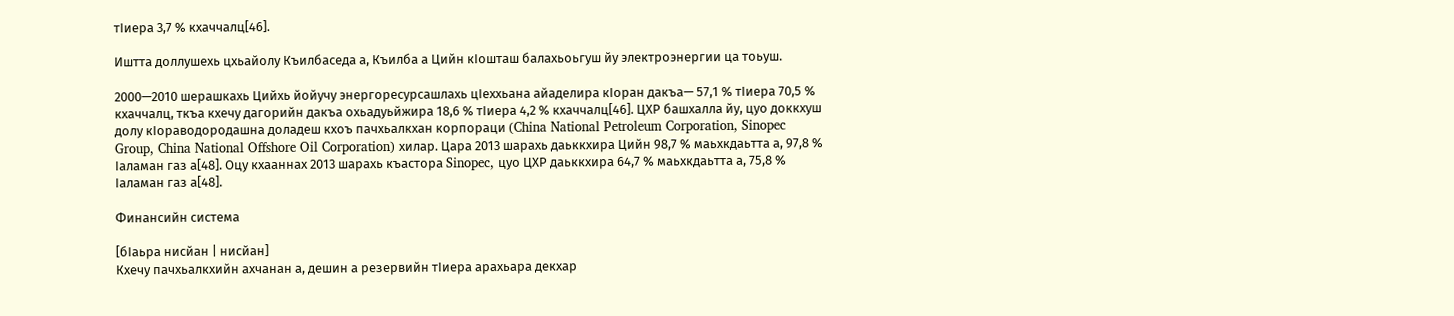тӀиера 3,7 % кхаччалц[46].

Иштта доллушехь цхьайолу Къилбаседа а, Къилба а Цийн кӀошташ балахьоьгуш йу электроэнергии ца тоьуш.

2000—2010 шерашкахь Цийхь йойучу энергоресурсашлахь цӀеххьана айаделира кӀоран дакъа— 57,1 % тӀиера 70,5 % кхаччалц, ткъа кхечу дагорийн дакъа охьадуьйжира 18,6 % тӀиера 4,2 % кхаччалц[46]. ЦХР башхалла йу, цуо доккхуш долу кӀораводородашна доладеш кхоъ пачхьалкхан корпораци (China National Petroleum Corporation, Sinopec Group, China National Offshore Oil Corporation) хилар. Цара 2013 шарахь даьккхира Цийн 98,7 % маьхкдаьтта а, 97,8 % Ӏаламан газ а[48]. Оцу кхааннах 2013 шарахь къастора Sinopec, цуо ЦХР даьккхира 64,7 % маьхкдаьтта а, 75,8 % Ӏаламан газ а[48].

Финансийн система

[бӀаьра нисйан | нисйан]
Кхечу пачхьалкхийн ахчанан а, дешин а резервийн тӀиера арахьара декхар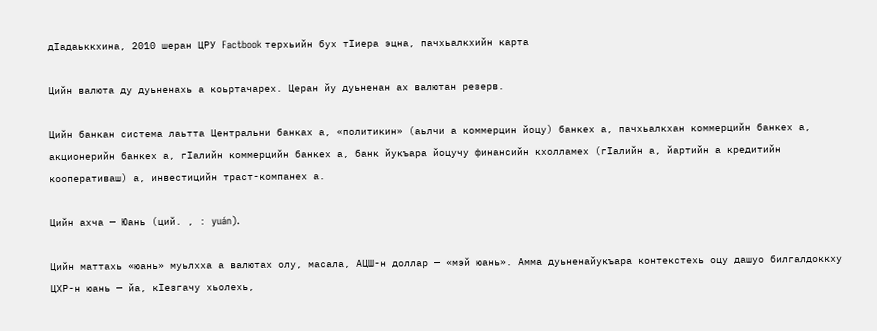дӀадаьккхина, 2010 шеран ЦРУ Factbook терхьийн бух тӀиера эцна, пачхьалкхийн карта

Цийн валюта ду дуьненахь а коьртачарех. Церан йу дуьненан ах валютан резерв.

Цийн банкан система лаьтта Центральни банках а, «политикин» (аьлчи а коммерцин йоцу) банкех а, пачхьалкхан коммерцийн банкех а, акционерийн банкех а, гӀалийн коммерцийн банкех а, банк йукъара йоцучу финансийн кхолламех (гӀалийн а, йартийн а кредитийн кооперативаш) а, инвестицийн траст-компанех а.

Цийн ахча — Юань (ций. , : yuán).

Цийн маттахь «юань» муьлхха а валютах олу, масала, АЦШ-н доллар — «мэй юань». Амма дуьненайукъара контекстехь оцу дашуо билгалдоккху ЦХР-н юань — йа, кӀезгачу хьолехь,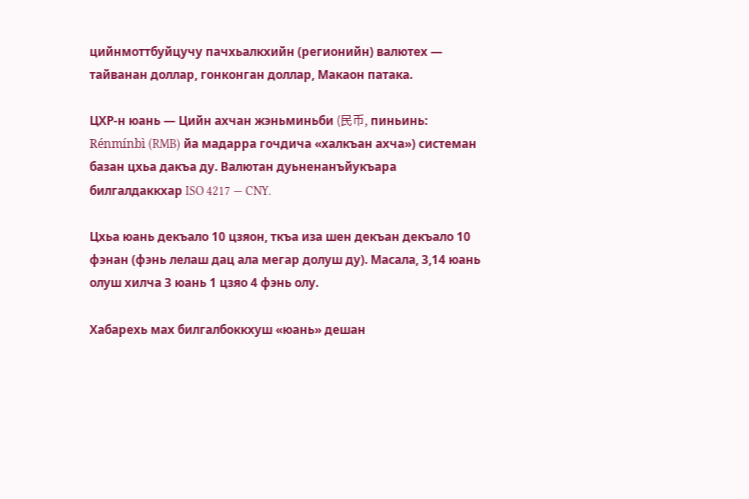цийнмоттбуйцучу пачхьалкхийн (регионийн) валютех — тайванан доллар, гонконган доллар, Макаон патака.

ЦХР-н юань — Цийн ахчан жэньминьби (民币, пиньинь: Rénmínbì (RMB) йа мадарра гочдича «халкъан ахча») системан базан цхьа дакъа ду. Валютан дуьненанъйукъара билгалдаккхар ISO 4217 — CNY.

Цхьа юань декъало 10 цзяон, ткъа иза шен декъан декъало 10 фэнан (фэнь лелаш дац ала мегар долуш ду). Масала, 3,14 юань олуш хилча 3 юань 1 цзяо 4 фэнь олу.

Хабарехь мах билгалбоккхуш «юань» дешан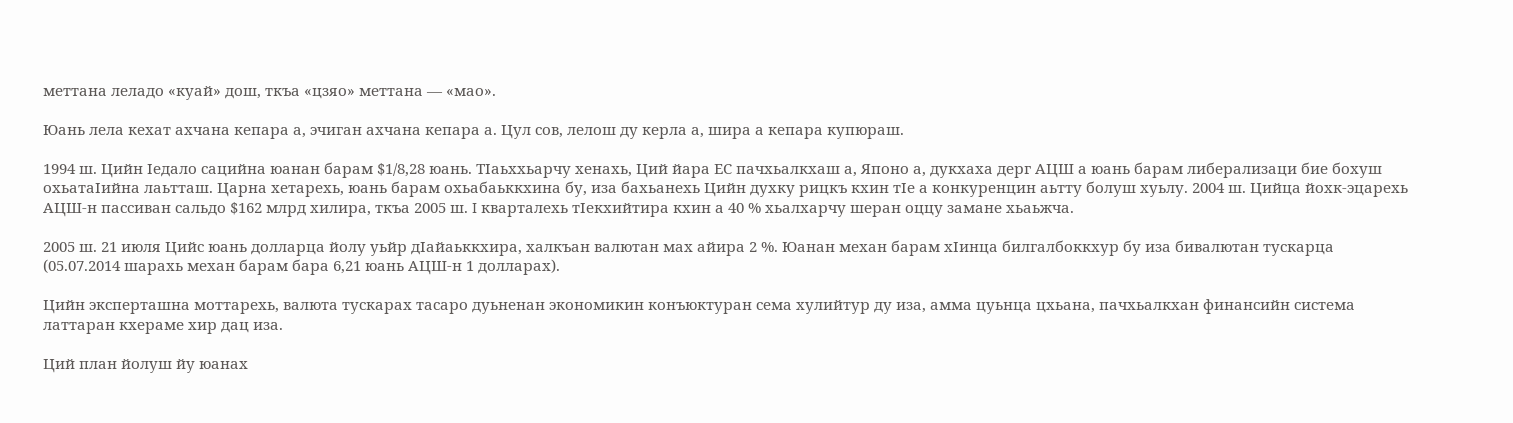меттана леладо «куай» дош, ткъа «цзяо» меттана — «мао».

Юань лела кехат ахчана кепара а, эчиган ахчана кепара а. Цул сов, лелош ду керла а, шира а кепара купюраш.

1994 ш. Цийн Ӏедало сацийна юанан барам $1/8,28 юань. ТӀаьххьарчу хенахь, Ций йара ЕС пачхьалкхаш а, Японо а, дукхаха дерг АЦШ а юань барам либерализаци бие бохуш охьатаӀийна лаьтташ. Царна хетарехь, юань барам охьабаьккхина бу, иза бахьанехь Цийн духку рицкъ кхин тӀе а конкуренцин аьтту болуш хуьлу. 2004 ш. Цийца йохк-эцарехь АЦШ-н пассиван сальдо $162 млрд хилира, ткъа 2005 ш. I кварталехь тӀекхийтира кхин а 40 % хьалхарчу шеран оццу замане хьаьжча.

2005 ш. 21 июля Цийс юань долларца йолу уьйр дӀайаьккхира, халкъан валютан мах айира 2 %. Юанан механ барам хӀинца билгалбоккхур бу иза бивалютан тускарца (05.07.2014 шарахь механ барам бара 6,21 юань АЦШ-н 1 долларах).

Цийн эксперташна моттарехь, валюта тускарах тасаро дуьненан экономикин конъюктуран сема хулийтур ду иза, амма цуьнца цхьана, пачхьалкхан финансийн система латтаран кхераме хир дац иза.

Ций план йолуш йу юанах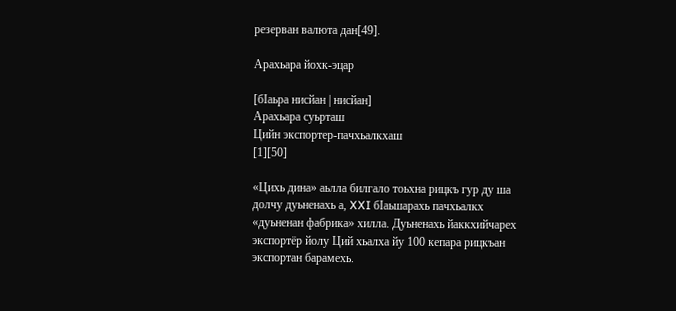резерван валюта дан[49].

Арахьара йохк-эцар

[бӀаьра нисйан | нисйан]
Арахьара суьрташ
Цийн экспортер-пачхьалкхаш
[1][50]

«Цихь дина» аьлла билгало тоьхна рицкъ гур ду ша долчу дуьненахь а, XXI бӀаьшарахь пачхьалкх «дуьненан фабрика» хилла. Дуьненахь йаккхийчарех экспортёр йолу Ций хьалха йу 100 кепара рицкъан экспортан барамехь.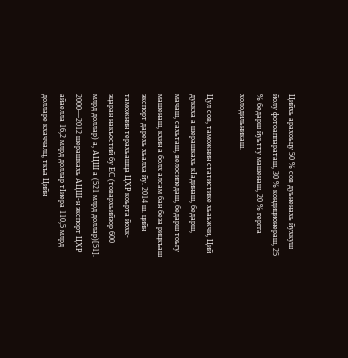Цийхь арахоьцу 50 % сов дуьненахь йухкуш йолу фотоаппараташ, 30 % кондиционераш, 25 % бедарш йуьтту машенаш, 20 % гергга холодильникаш.

Цул сов, таможнин статистике хьаьжчи, Ций дуккха а шерашкахь кӀадинаш, бедарш, мачаш, сахьташ, велосипедаш, бедарш тоьгу машенаш, кхин а болх алсам бан беза рицкъаш экспорт дарехь хьалха йу. 2014 ш. цийн таможнин терахьашца ЦХР коьрта йохк-эцаран накъостий бу ЕС (товархьийзор 600 млрд доллар) а, АЦШ а (521 млрд доллар)[51]. 2000—2012 шерашкахь АЦШ-н экспорт ЦХР айаелла 16,2 млрд доллар тӀиера 110,5 млрд долларе кхаччалц, ткъа Цийн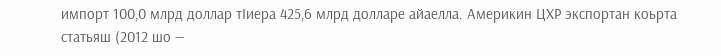импорт 100,0 млрд доллар тӀиера 425,6 млрд долларе айаелла. Америкин ЦХР экспортан коьрта статьяш (2012 шо —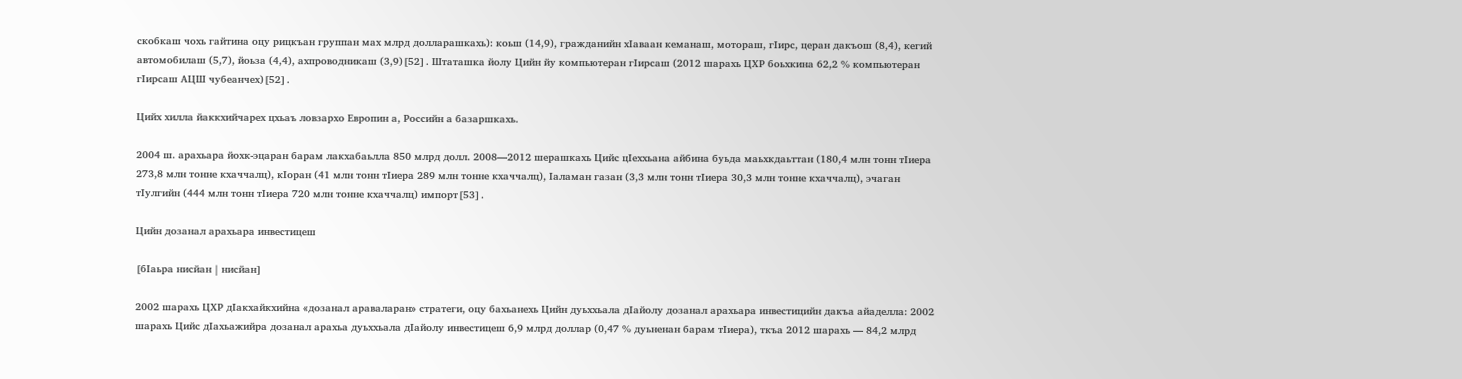скобкаш чохь гайтина оцу рицкъан группан мах млрд долларашкахь): коьш (14,9), гражданийн хӀаваан кеманаш, мотораш, гӀирс, церан дакъош (8,4), кегий автомобилаш (5,7), йоьза (4,4), ахпроводникаш (3,9)[52]. Штаташка йолу Цийн йу компьютеран гӀирсаш (2012 шарахь ЦХР боьхкина 62,2 % компьютеран гӀирсаш АЦШ чубеанчех)[52].

Цийх хилла йаккхийчарех цхьаъ ловзархо Европин а, Российн а базаршкахь.

2004 ш. арахьара йохк-эцаран барам лакхабаьлла 850 млрд долл. 2008—2012 шерашкахь Цийс цӀеххьана айбина буьда маьхкдаьттан (180,4 млн тонн тӀиера 273,8 млн тонне кхаччалц), кӀоран (41 млн тонн тӀиера 289 млн тонне кхаччалц), Ӏаламан газан (3,3 млн тонн тӀиера 30,3 млн тонне кхаччалц), эчаган тӀулгийн (444 млн тонн тӀиера 720 млн тонне кхаччалц) импорт[53].

Цийн дозанал арахьара инвестицеш

[бӀаьра нисйан | нисйан]

2002 шарахь ЦХР дӀакхайкхийна «дозанал араваларан» стратеги, оцу бахьанехь Цийн дуьххьала дӀайолу дозанал арахьара инвестицийн дакъа айаделла: 2002 шарахь Цийс дӀахьажийра дозанал арахьа дуьххьала дӀайолу инвестицеш 6,9 млрд доллар (0,47 % дуьненан барам тӀиера), ткъа 2012 шарахь — 84,2 млрд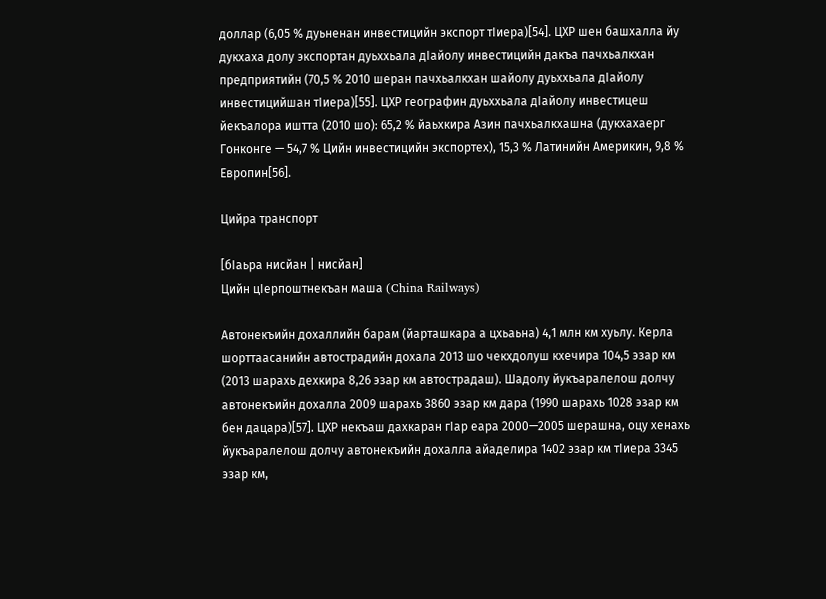доллар (6,05 % дуьненан инвестицийн экспорт тӀиера)[54]. ЦХР шен башхалла йу дукхаха долу экспортан дуьххьала дӀайолу инвестицийн дакъа пачхьалкхан предприятийн (70,5 % 2010 шеран пачхьалкхан шайолу дуьххьала дӀайолу инвестицийшан тӀиера)[55]. ЦХР географин дуьххьала дӀайолу инвестицеш йекъалора иштта (2010 шо): 65,2 % йаьхкира Азин пачхьалкхашна (дукхахаерг Гонконге — 54,7 % Цийн инвестицийн экспортех), 15,3 % Латинийн Америкин, 9,8 % Европин[56].

Цийра транспорт

[бӀаьра нисйан | нисйан]
Цийн цӀерпоштнекъан маша (China Railways)

Автонекъийн дохаллийн барам (йарташкара а цхьаьна) 4,1 млн км хуьлу. Керла шорттаасанийн автострадийн дохала 2013 шо чекхдолуш кхечира 104,5 эзар км (2013 шарахь дехкира 8,26 эзар км автострадаш). Шадолу йукъаралелош долчу автонекъийн дохалла 2009 шарахь 3860 эзар км дара (1990 шарахь 1028 эзар км бен дацара)[57]. ЦХР некъаш дахкаран гӀар еара 2000—2005 шерашна, оцу хенахь йукъаралелош долчу автонекъийн дохалла айаделира 1402 эзар км тӀиера 3345 эзар км,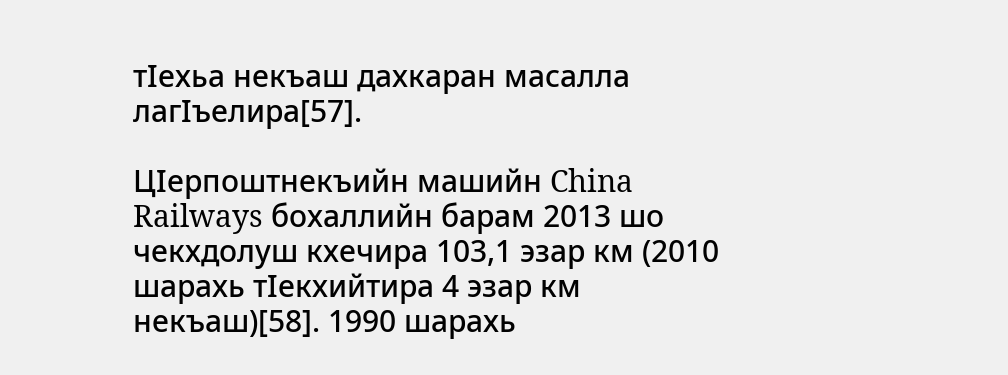тӀехьа некъаш дахкаран масалла лагӀъелира[57].

ЦӀерпоштнекъийн машийн China Railways бохаллийн барам 2013 шо чекхдолуш кхечира 103,1 эзар км (2010 шарахь тӀекхийтира 4 эзар км некъаш)[58]. 1990 шарахь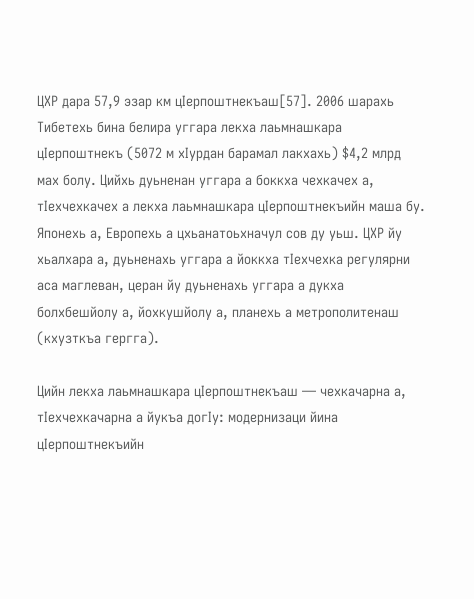ЦХР дара 57,9 эзар км цӀерпоштнекъаш[57]. 2006 шарахь Тибетехь бина белира уггара лекха лаьмнашкара цӀерпоштнекъ (5072 м хӀурдан барамал лакхахь) $4,2 млрд мах болу. Цийхь дуьненан уггара а боккха чехкачех а, тӀехчехкачех а лекха лаьмнашкара цӀерпоштнекъийн маша бу. Японехь а, Европехь а цхьанатоьхначул сов ду уьш. ЦХР йу хьалхара а, дуьненахь уггара а йоккха тӀехчехка регулярни аса маглеван, церан йу дуьненахь уггара а дукха болхбешйолу а, йохкушйолу а, планехь а метрополитенаш (кхузткъа гергга).

Цийн лекха лаьмнашкара цӀерпоштнекъаш — чехкачарна а, тӀехчехкачарна а йукъа догӀу: модернизаци йина цӀерпоштнекъийн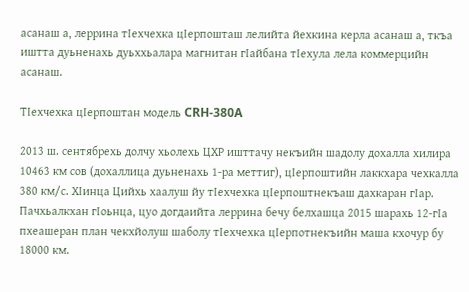асанаш а, леррина тӀехчехка цӀерпошташ лелийта йехкина керла асанаш а, ткъа иштта дуьненахь дуьххьалара магнитан гӀайбана тӀехула лела коммерцийн асанаш.

ТӀехчехка цӀерпоштан модель CRH-380A

2013 ш. сентябрехь долчу хьолехь ЦХР ишттачу некъийн шадолу дохалла хилира 10463 км сов (дохаллица дуьненахь 1-ра меттиг), цӀерпоштийн лаккхара чехкалла 380 км/с. ХӀинца Цийхь хаалуш йу тӀехчехка цӀерпоштнекъаш дахкаран гӀар. Пачхьалкхан гӀоьнца, цуо догдаийта леррина бечу белхашца 2015 шарахь 12-гӀа пхеашеран план чекхйолуш шаболу тӀехчехка цӀерпотнекъийн маша кхочур бу 18000 км.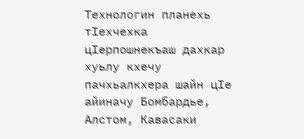Технологин планехь тӀехчехка цӀерпошнекъаш дахкар хуьлу кхечу пачхьалкхера шайн цӀе айиначу Бомбардье, Алстом, Кавасаки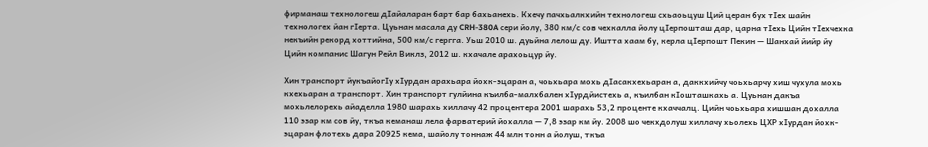фирманаш технологеш дӀайаларан барт бар бахьанехь. Кхечу пачхьалкхийн технологеш схьаоьцуш Ций церан бух тӀех шайн технологех йан гӀерта. Цуьнан масала ду CRH-380A сери йолу, 380 км/с сов чехкалла йолу цӀерпошташ дар, царна тӀехь Цийн тӀехчехка некъийн рекорд хоттийна, 500 км/с гергга. Уьш 2010 ш. дуьйна лелош ду. Иштта хаам бу, керла цӀерпошт Пекин — Шанхай йийр йу Цийн компанис Шагун Рейл Виклз, 2012 ш. кхачале арахоьцур йу.

Хин транспорт йукъайогӀу хӀурдан арахьара йохк-эцаран а, чоьхьара мохь дӀасакхехьаран а, даккхийчу чоьхьарчу хиш чухула мохь кхехьаран а транспорт. Хин транспорт гулйина къилба-малхбален хӀурдйистехь а, къилбан кӀошташкахь а. Цуьнан дакъа мохьлелорехь айаделла 1980 шарахь хиллачу 42 процентера 2001 шарахь 53,2 проценте кхаччалц. Цийн чоьхьара хишшан дохалла 110 эзар км сов йу, ткъа кеманаш лела фарватерий йохалла — 7,8 эзар км йу. 2008 шо чекхдолуш хиллачу хьолехь ЦХР хӀурдан йохк-эцаран флотехь дара 20925 кема, шайолу тоннаж 44 млн тонн а йолуш, ткъа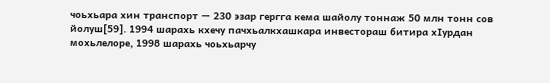чоьхьара хин транспорт — 230 эзар гергга кема шайолу тоннаж 50 млн тонн сов йолуш[59]. 1994 шарахь кхечу пачхьалкхашкара инвестораш битира хӀурдан мохьлелоре, 1998 шарахь чоьхьарчу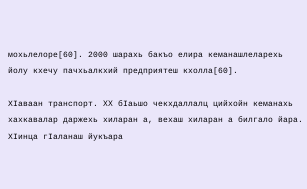мохьлелоре[60]. 2000 шарахь бакъо елира кеманашлеларехь йолу кхечу пачхьалкхий предприятеш кхолла[60].

ХӀаваан транспорт. XX бӀаьшо чекхдаллалц цийхойн кеманахь хахкавалар даржехь хиларан а, вехаш хиларан а билгало йара. ХӀинца гӀаланаш йукъара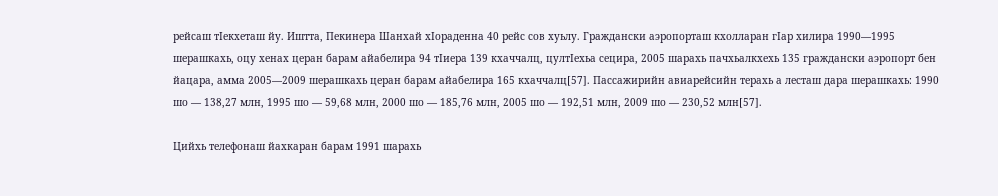рейсаш тӀекхеташ йу. Иштта, Пекинера Шанхай хӀораденна 40 рейс сов хуьлу. Граждански аэропорташ кхолларан гӀар хилира 1990—1995 шерашкахь, оцу хенах церан барам айабелира 94 тӀиера 139 кхаччалц, цултӀехьа сецира, 2005 шарахь пачхьалкхехь 135 граждански аэропорт бен йацара, амма 2005—2009 шерашкахь церан барам айабелира 165 кхаччалц[57]. Пассажирийн авиарейсийн терахь а лесташ дара шерашкахь: 1990 шо — 138,27 млн, 1995 шо — 59,68 млн, 2000 шо — 185,76 млн, 2005 шо — 192,51 млн, 2009 шо — 230,52 млн[57].

Цийхь телефонаш йахкаран барам 1991 шарахь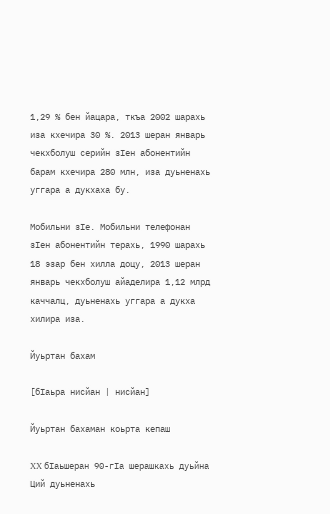1,29 % бен йацара, ткъа 2002 шарахь иза кхечира 30 %. 2013 шеран январь чекхболуш серийн зӀен абонентийн барам кхечира 280 млн, иза дуьненахь уггара а дукхаха бу.

Мобильни зӀе. Мобильни телефонан зӀен абонентийн терахь, 1990 шарахь 18 эзар бен хилла доцу, 2013 шеран январь чекхболуш айаделира 1,12 млрд каччалц, дуьненахь уггара а дукха хилира иза.

Йуьртан бахам

[бӀаьра нисйан | нисйан]

Йуьртан бахаман коьрта кепаш

XX бӀаьшеран 90-гӀа шерашкахь дуьйна Ций дуьненахь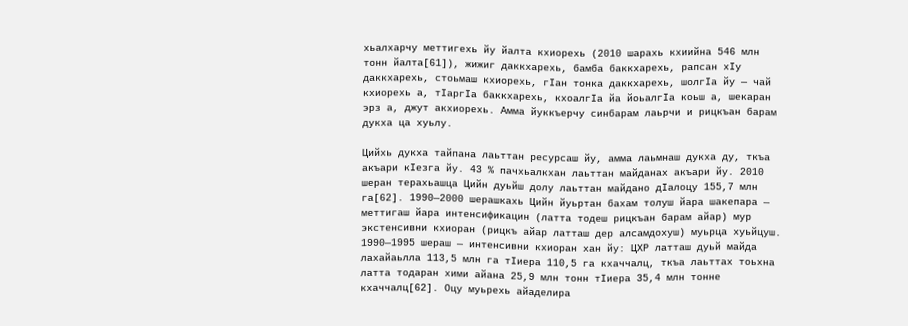хьалхарчу меттигехь йу йалта кхиорехь (2010 шарахь кхиийна 546 млн тонн йалта[61]), жижиг даккхарехь, бамба баккхарехь, рапсан хӀу даккхарехь, стоьмаш кхиорехь, гӀан тонка даккхарехь, шолгӀа йу — чай кхиорехь а, тӀаргӀа баккхарехь, кхоалгӀа йа йоьалгӀа коьш а, шекаран эрз а, джут акхиорехь. Амма йуккъерчу синбарам лаьрчи и рицкъан барам дукха ца хуьлу.

Цийхь дукха тайпана лаьттан ресурсаш йу, амма лаьмнаш дукха ду, ткъа акъари кӀезга йу. 43 % пачхьалкхан лаьттан майданах акъари йу. 2010 шеран терахьашца Цийн дуьйш долу лаьттан майдано дӀалоцу 155,7 млн га[62]. 1990—2000 шерашкахь Цийн йуьртан бахам толуш йара шакепара — меттигаш йара интенсификацин (латта тодеш рицкъан барам айар) мур экстенсивни кхиоран (рицкъ айар латташ дер алсамдохуш) муьрца хуьйцуш. 1990—1995 шераш — интенсивни кхиоран хан йу: ЦХР латташ дуьй майда лахайаьлла 113,5 млн га тӀиера 110,5 га кхаччалц, ткъа лаьттах тоьхна латта тодаран хими айана 25,9 млн тонн тӀиера 35,4 млн тонне кхаччалц[62]. Оцу муьрехь айаделира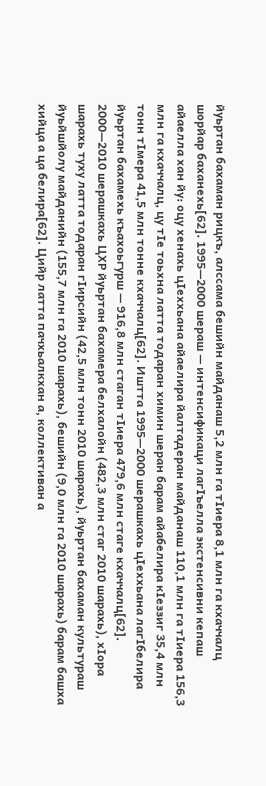йуьртан бахаман рицкъ, алссама бешийн майданаш 5,2 млн га тӀиера 8,1 млн га кхаччалц шорйар баханехь[62]. 1995—2000 шераш — интенсификаци лагӀъелла экстенсивни кепаш айаелла хан йу: оцу хенахь цӀеххьана айаелира йалтадеран майданаш 110,1 млн га тӀиера 156,3 млн га кхаччалц, цу тӀе тоьхна латта тодаран химин шеран барам айабелира кӀеззиг 35,4 млн тонн тӀмера 41,5 млн тонне кхаччалц[62]. Иштта 1995—2000 шерашкахь цӀеххьана лагӀбелира йуьртан бахамехь къахоьгурш — 916,8 млн стаган тӀиера 479,6 млн стаге кхаччалц[62]. 2000—2010 шерашкахь ЦХР йуьртан бахамера белхалойн (482,3 млн стаг 2010 шарахь), хӀора шарахь туху латта тодаран гӀирсийн (42,5 млн тонн 2010 шарахь), йуьртан бахаман культураш йуьйшйолу майданийн (155,7 млн га 2010 шарахь), бешийн (9,0 млн га 2010 шарахь) барам башха хийца а ца белира[62]. Цийр латта пачхьалкхан а, коллективан а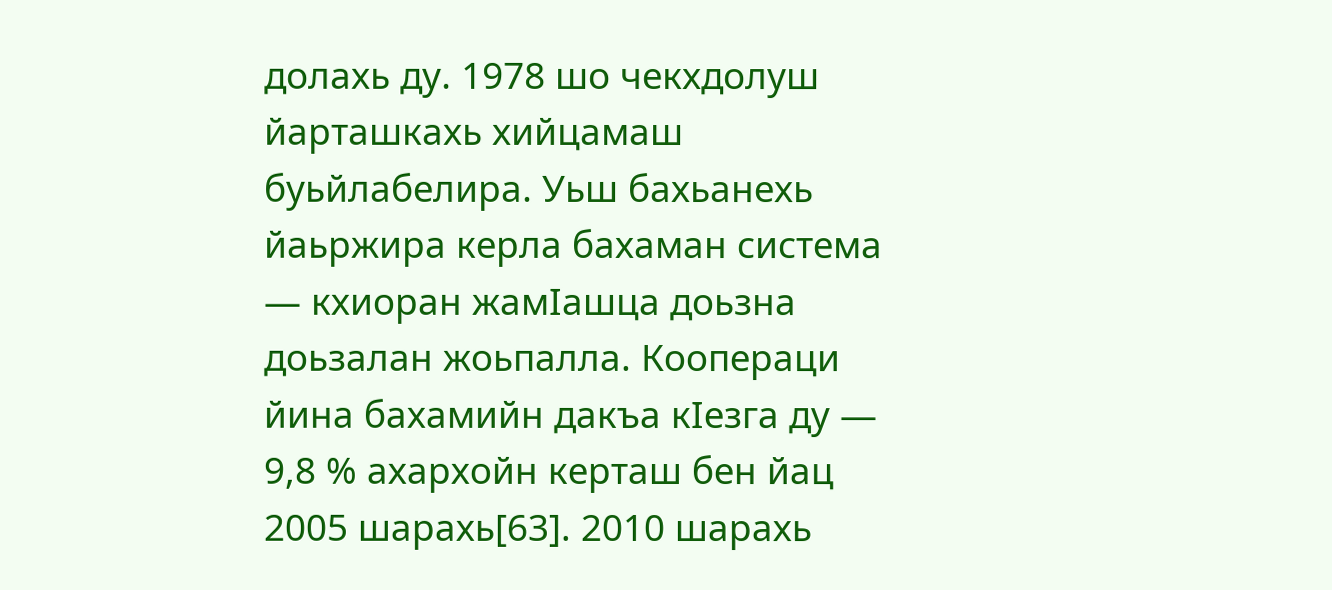долахь ду. 1978 шо чекхдолуш йарташкахь хийцамаш буьйлабелира. Уьш бахьанехь йаьржира керла бахаман система — кхиоран жамӀашца доьзна доьзалан жоьпалла. Коопераци йина бахамийн дакъа кӀезга ду — 9,8 % ахархойн керташ бен йац 2005 шарахь[63]. 2010 шарахь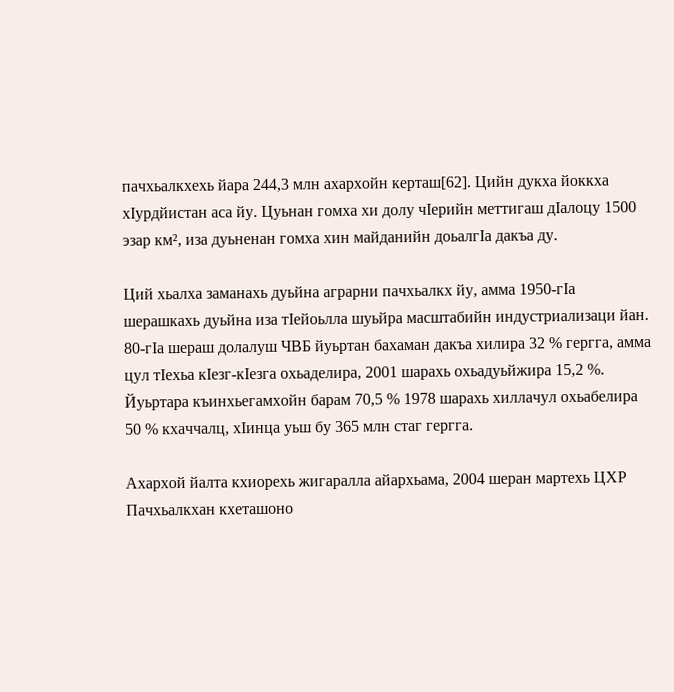пачхьалкхехь йара 244,3 млн ахархойн керташ[62]. Цийн дукха йоккха хӀурдйистан аса йу. Цуьнан гомха хи долу чӀерийн меттигаш дӀалоцу 1500 эзар км², иза дуьненан гомха хин майданийн доьалгӀа дакъа ду.

Ций хьалха заманахь дуьйна аграрни пачхьалкх йу, амма 1950-гӀа шерашкахь дуьйна иза тӀейоьлла шуьйра масштабийн индустриализаци йан. 80-гӀа шераш долалуш ЧВБ йуьртан бахаман дакъа хилира 32 % гергга, амма цул тӀехьа кӀезг-кӀезга охьаделира, 2001 шарахь охьадуьйжира 15,2 %. Йуьртара къинхьегамхойн барам 70,5 % 1978 шарахь хиллачул охьабелира 50 % кхаччалц, хӀинца уьш бу 365 млн стаг гергга.

Ахархой йалта кхиорехь жигаралла айархьама, 2004 шеран мартехь ЦХР Пачхьалкхан кхеташоно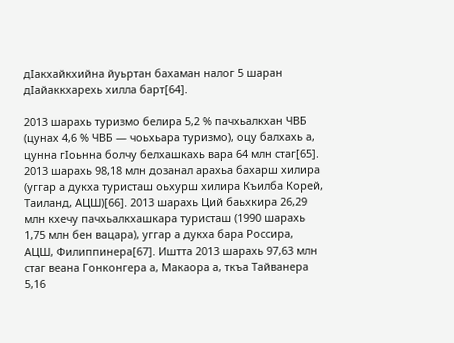дӀакхайкхийна йуьртан бахаман налог 5 шаран дӀайаккхарехь хилла барт[64].

2013 шарахь туризмо белира 5,2 % пачхьалкхан ЧВБ (цунах 4,6 % ЧВБ — чоьхьара туризмо), оцу балхахь а, цунна гӀоьнна болчу белхашкахь вара 64 млн стаг[65]. 2013 шарахь 98,18 млн дозанал арахьа бахарш хилира (уггар а дукха туристаш оьхурш хилира Къилба Корей, Таиланд, АЦШ)[66]. 2013 шарахь Ций баьхкира 26,29 млн кхечу пачхьалкхашкара туристаш (1990 шарахь 1,75 млн бен вацара), уггар а дукха бара Россира, АЦШ, Филиппинера[67]. Иштта 2013 шарахь 97,63 млн стаг веана Гонконгера а, Макаора а, ткъа Тайванера 5,16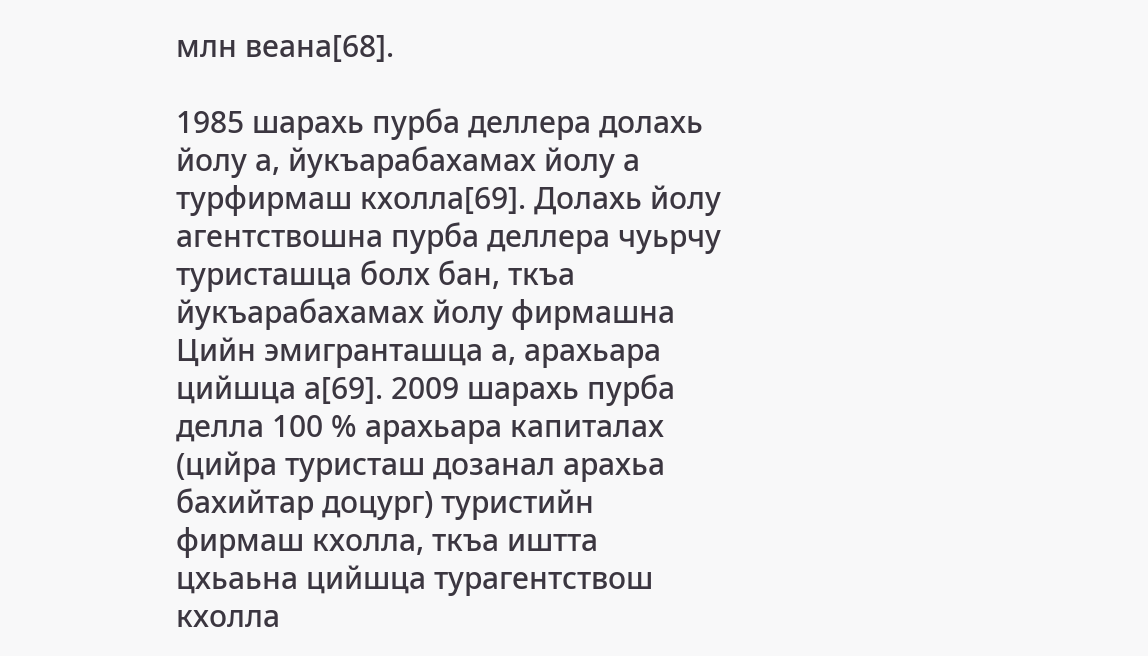млн веана[68].

1985 шарахь пурба деллера долахь йолу а, йукъарабахамах йолу а турфирмаш кхолла[69]. Долахь йолу агентствошна пурба деллера чуьрчу туристашца болх бан, ткъа йукъарабахамах йолу фирмашна Цийн эмигранташца а, арахьара цийшца а[69]. 2009 шарахь пурба делла 100 % арахьара капиталах (цийра туристаш дозанал арахьа бахийтар доцург) туристийн фирмаш кхолла, ткъа иштта цхьаьна цийшца турагентствош кхолла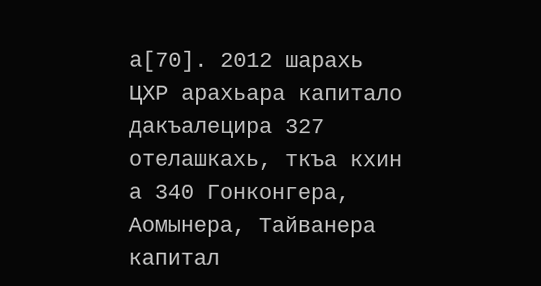а[70]. 2012 шарахь ЦХР арахьара капитало дакъалецира 327 отелашкахь, ткъа кхин а 340 Гонконгера, Аомынера, Тайванера капитал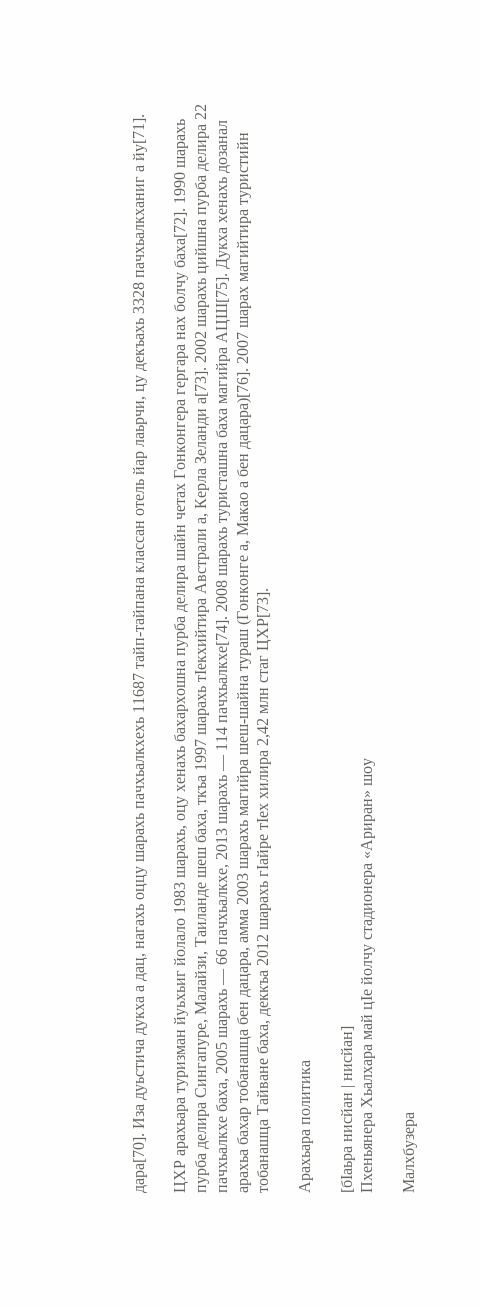дара[70]. Иза дуьстича дукха а дац, нагахь оццу шарахь пачхьалкхехь 11687 тайп-тайпана классан отель йар лаьрчи, цу декъахь 3328 пачхьалкханиг а йу[71].

ЦХР арахьара туризман йуьхьиг йолало 1983 шарахь, оцу хенахь бахархошна пурба делира шайн четах Гонконгера гергара нах болчу баха[72]. 1990 шарахь пурба делира Сингапуре, Малайзи, Таиланде шеш баха, ткъа 1997 шарахь тӀекхийтира Австрали а, Керла Зеланди а[73]. 2002 шарахь цийшна пурба делира 22 пачхьалкхе баха, 2005 шарахь — 66 пачхьалкхе, 2013 шарахь — 114 пачхьалкхе[74]. 2008 шарахь туристашна баха магийра АЦШ[75]. Дукха хенахь дозанал арахьа бахар тобанашца бен дацара, амма 2003 шарахь магийра шеш-шайна тураш (Гонконге а, Макао а бен дацара)[76]. 2007 шарах магийтира туристийн тобанашца Тайване баха, деккъа 2012 шарахь гӀайре тӀех хилира 2,42 млн стаг ЦХР[73].

Арахьара политика

[бӀаьра нисйан | нисйан]
Пхеньянера Хьалхара май цӀе йолчу стадионера «Ариран» шоу

Малхбузера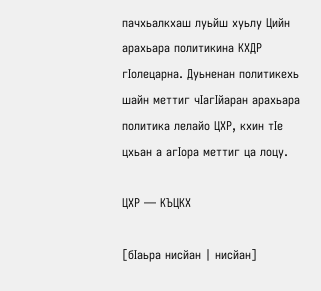пачхьалкхаш луьйш хуьлу Цийн арахьара политикина КХДР гӀолецарна. Дуьненан политикехь шайн меттиг чӀагӀйаран арахьара политика лелайо ЦХР, кхин тӀе цхьан а агӀора меттиг ца лоцу.

ЦХР — КЪЦКХ

[бӀаьра нисйан | нисйан]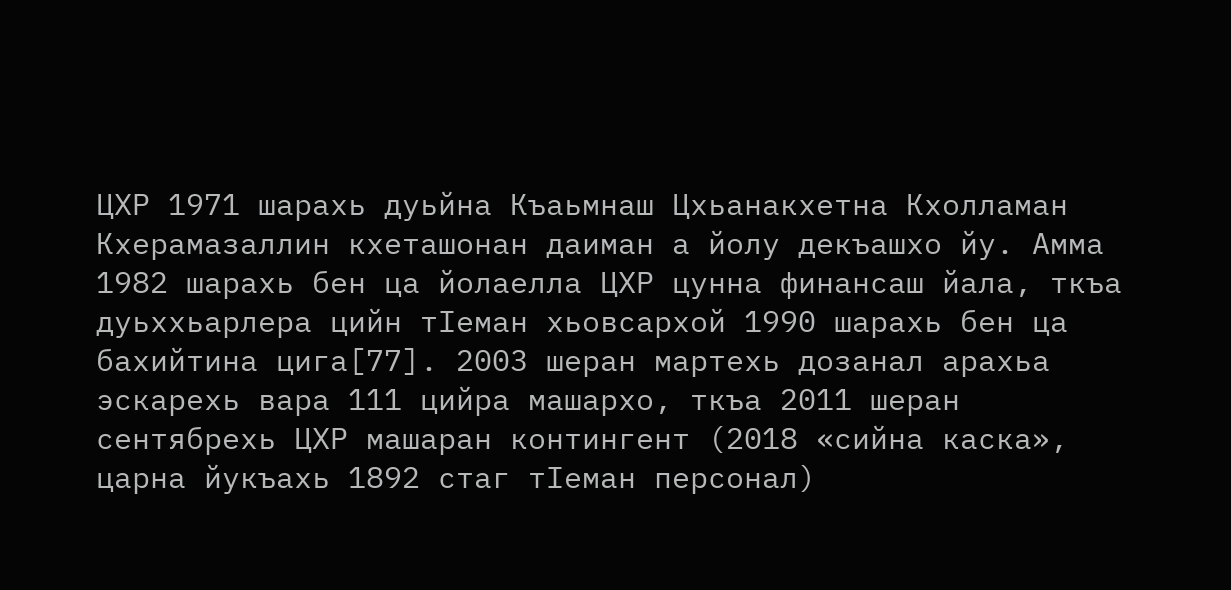ЦХР 1971 шарахь дуьйна Къаьмнаш Цхьанакхетна Кхолламан Кхерамазаллин кхеташонан даиман а йолу декъашхо йу. Амма 1982 шарахь бен ца йолаелла ЦХР цунна финансаш йала, ткъа дуьххьарлера цийн тӀеман хьовсархой 1990 шарахь бен ца бахийтина цига[77]. 2003 шеран мартехь дозанал арахьа эскарехь вара 111 цийра машархо, ткъа 2011 шеран сентябрехь ЦХР машаран контингент (2018 «сийна каска», царна йукъахь 1892 стаг тӀеман персонал)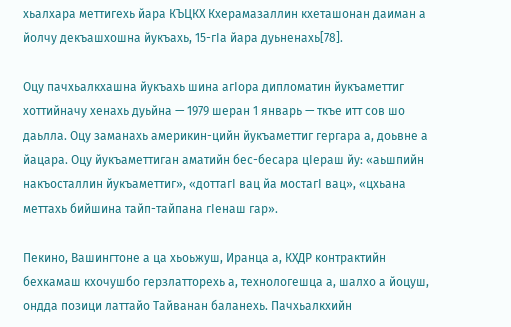хьалхара меттигехь йара КЪЦКХ Кхерамазаллин кхеташонан даиман а йолчу декъашхошна йукъахь, 15-гӀа йара дуьненахь[78].

Оцу пачхьалкхашна йукъахь шина агӀора дипломатин йукъаметтиг хоттийначу хенахь дуьйна — 1979 шеран 1 январь — ткъе итт сов шо даьлла. Оцу заманахь америкин-цийн йукъаметтиг гергара а, доьвне а йацара. Оцу йукъаметтиган аматийн бес-бесара цӀераш йу: «аьшпийн накъосталлин йукъаметтиг», «доттагӀ вац йа мостагӀ вац», «цхьана меттахь бийшина тайп-тайпана гӀенаш гар».

Пекино, Вашингтоне а ца хьоьжуш, Иранца а, КХДР контрактийн бехкамаш кхочушбо герзлатторехь а, технологешца а, шалхо а йоцуш, ондда позици латтайо Тайванан баланехь. Пачхьалкхийн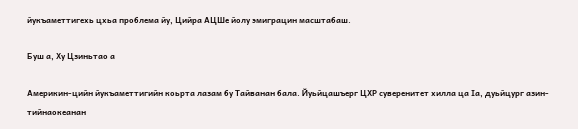йукъаметтигехь цхьа проблема йу, Цийра АЦШе йолу эмиграцин масштабаш.

Буш а, Ху Цзиньтао а

Америкин-цийн йукъаметтигийн коьрта лазам бу Тайванан бала. Йуьйцашъерг ЦХР суверенитет хилла ца Ӏа, дуьйцург азин-тийнаокеанан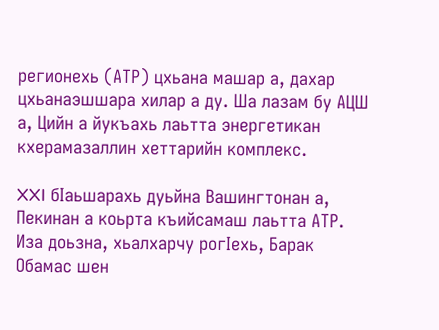регионехь (АТР) цхьана машар а, дахар цхьанаэшшара хилар а ду. Ша лазам бу АЦШ а, Цийн а йукъахь лаьтта энергетикан кхерамазаллин хеттарийн комплекс.

XXI бӀаьшарахь дуьйна Вашингтонан а, Пекинан а коьрта къийсамаш лаьтта АТР. Иза доьзна, хьалхарчу рогӀехь, Барак Обамас шен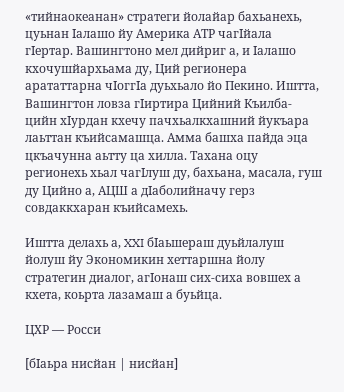«тийнаокеанан» стратеги йолайар бахьанехь, цуьнан Ӏалашо йу Америка АТР чагӀйала гӀертар. Вашингтоно мел дийриг а, и Ӏалашо кхочушйархьама ду, Ций регионера арататтарна чӀоггӀа дуьхьало йо Пекино. Иштта, Вашингтон ловза гӀиртира Цийний Къилба-цийн хӀурдан кхечу пачхьалкхашний йукъара лаьттан къийсамашца. Амма башха пайда эца цкъачунна аьтту ца хилла. Тахана оцу регионехь хьал чагӀлуш ду, бахьана, масала, гуш ду Цийно а, АЦШ а дӀаболийначу герз совдаккхаран къийсамехь.

Иштта делахь а, XXI бӀаьшераш дуьйлалуш йолуш йу Экономикин хеттаршна йолу стратегин диалог, агӀонаш сих-сиха вовшех а кхета, коьрта лазамаш а буьйца.

ЦХР — Росси

[бӀаьра нисйан | нисйан]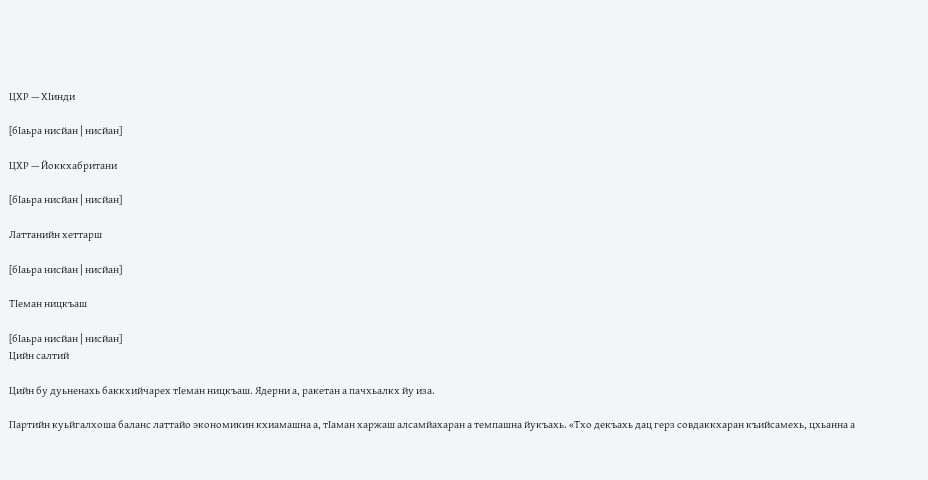ЦХР — ХӀинди

[бӀаьра нисйан | нисйан]

ЦХР — Йоккхабритани

[бӀаьра нисйан | нисйан]

Латтанийн хеттарш

[бӀаьра нисйан | нисйан]

ТӀеман ницкъаш

[бӀаьра нисйан | нисйан]
Цийн салтий

Цийн бу дуьненахь баккхийчарех тӀеман ницкъаш. Ядерни а, ракетан а пачхьалкх йу иза.

Партийн куьйгалхоша баланс латтайо экономикин кхиамашна а, тӀаман харжаш алсамйахаран а темпашна йукъахь. «Тхо декъахь дац герз совдаккхаран къийсамехь, цхьанна а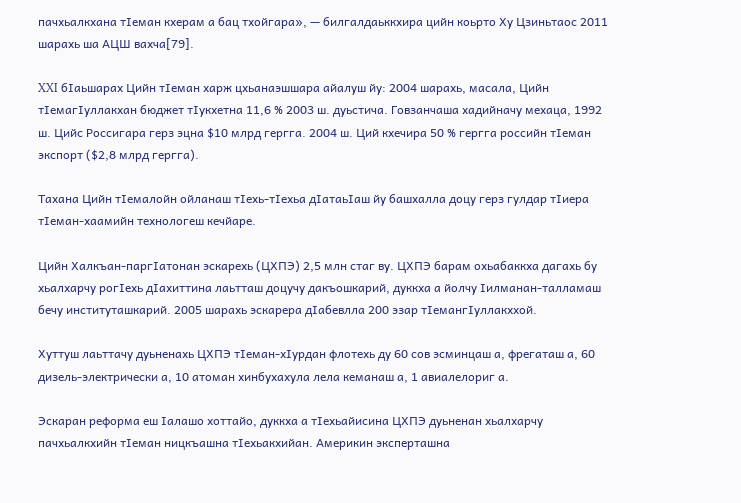пачхьалкхана тӀеман кхерам а бац тхойгара», — билгалдаьккхира цийн коьрто Ху Цзиньтаос 2011 шарахь ша АЦШ вахча[79].

XXI бӀаьшарах Цийн тӀеман харж цхьанаэшшара айалуш йу: 2004 шарахь, масала, Цийн тӀемагӀуллакхан бюджет тӀукхетна 11,6 % 2003 ш. дуьстича. Говзанчаша хадийначу мехаца, 1992 ш. Цийс Россигара герз эцна $10 млрд гергга. 2004 ш. Ций кхечира 50 % гергга российн тӀеман экспорт ($2,8 млрд гергга).

Тахана Цийн тӀемалойн ойланаш тӀехь-тӀехьа дӀатаьӀаш йу башхалла доцу герз гулдар тӀиера тӀеман-хаамийн технологеш кечйаре.

Цийн Халкъан-паргӀатонан эскарехь (ЦХПЭ) 2,5 млн стаг ву. ЦХПЭ барам охьабаккха дагахь бу хьалхарчу рогӀехь дӀахиттина лаьтташ доцучу дакъошкарий, дуккха а йолчу Ӏилманан-талламаш бечу институташкарий. 2005 шарахь эскарера дӀабевлла 200 эзар тӀемангӀуллакххой.

Хуттуш лаьттачу дуьненахь ЦХПЭ тӀеман-хӀурдан флотехь ду 60 сов эсминцаш а, фрегаташ а, 60 дизель-электрически а, 10 атоман хинбухахула лела кеманаш а, 1 авиалелориг а.

Эскаран реформа еш Ӏалашо хоттайо, дуккха а тӀехьайисина ЦХПЭ дуьненан хьалхарчу пачхьалкхийн тӀеман ницкъашна тӀехьакхийан. Америкин эксперташна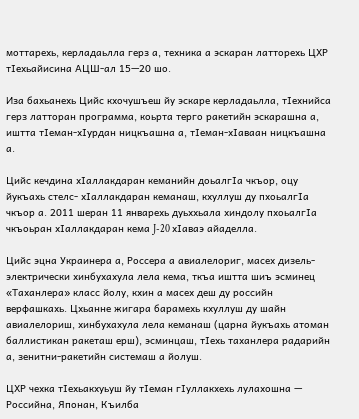моттарехь, керладаьлла герз а, техника а эскаран латторехь ЦХР тӀехьайисина АЦШ-ал 15—20 шо.

Иза бахьанехь Цийс кхочушъеш йу эскаре керладаьлла, тӀехнийса герз латторан программа, коьрта терго ракетийн эскарашна а, иштта тӀеман-хӀурдан ницкъашна а, тӀеман-хӀаваан ницкъашна а.

Цийс кечдина хӀаллакдаран кеманийн доьалгӀа чкъор, оцу йукъахь стелс- хӀаллакдаран кеманаш, кхуллуш ду пхоьалгӀа чкъор а. 2011 шеран 11 январехь дуьххьала хиндолу пхоьалгӀа чкъоьран хӀаллакдаран кема J-20 хӀаваэ айаделла.

Цийс эцна Украинера а, Россера а авиалелориг, масех дизель-электрически хинбухахула лела кема, ткъа иштта шиъ эсминец «Таханлера» класс йолу, кхин а масех деш ду российн верфашкахь. Цхьанне жигара барамехь кхуллуш ду шайн авиалелориш, хинбухахула лела кеманаш (царна йукъахь атоман баллистикан ракеташ ерш), эсминцаш, тӀехь таханлера радарийн а, зенитни-ракетийн системаш а йолуш.

ЦХР чехка тӀехьакхуьуш йу тӀеман гӀуллакхехь лулахошна — Российна, Японан, Къилба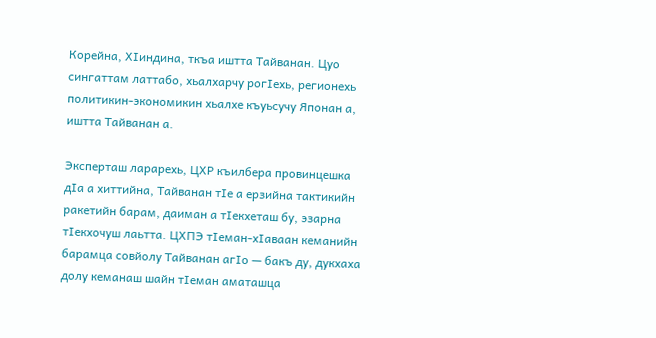Корейна, ХӀиндина, ткъа иштта Тайванан. Цуо сингаттам латтабо, хьалхарчу рогӀехь, регионехь политикин-экономикин хьалхе къуьсучу Японан а, иштта Тайванан а.

Эксперташ ларарехь, ЦХР къилбера провинцешка дӀа а хиттийна, Тайванан тӀе а ерзийна тактикийн ракетийн барам, даиман а тӀекхеташ бу, эзарна тӀекхочуш лаьтта. ЦХПЭ тӀеман-хӀаваан кеманийн барамца совйолу Тайванан агӀо — бакъ ду, дукхаха долу кеманаш шайн тӀеман аматашца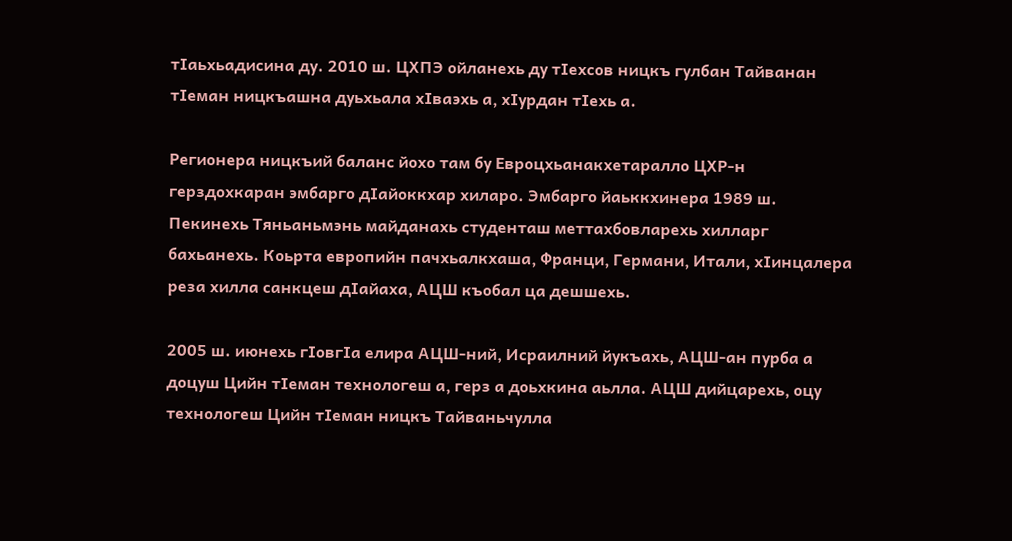тӀаьхьадисина ду. 2010 ш. ЦХПЭ ойланехь ду тӀехсов ницкъ гулбан Тайванан тӀеман ницкъашна дуьхьала хӀваэхь а, хӀурдан тӀехь а.

Регионера ницкъий баланс йохо там бу Евроцхьанакхетаралло ЦХР-н герздохкаран эмбарго дӀайоккхар хиларо. Эмбарго йаьккхинера 1989 ш. Пекинехь Тяньаньмэнь майданахь студенташ меттахбовларехь хилларг бахьанехь. Коьрта европийн пачхьалкхаша, Франци, Германи, Итали, хӀинцалера реза хилла санкцеш дӀайаха, АЦШ къобал ца дешшехь.

2005 ш. июнехь гӀовгӀа елира АЦШ-ний, Исраилний йукъахь, АЦШ-ан пурба а доцуш Цийн тӀеман технологеш а, герз а доьхкина аьлла. АЦШ дийцарехь, оцу технологеш Цийн тӀеман ницкъ Тайваньчулла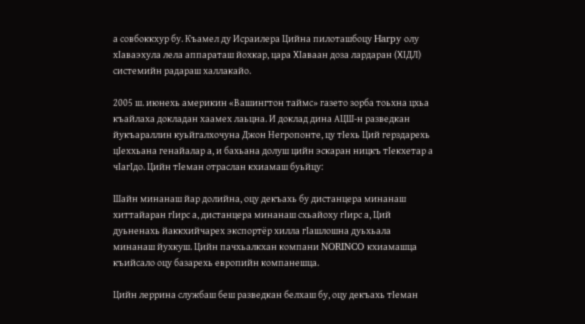а совбоккхур бу. Къамел ду Исраилера Цийна пилоташбоцу Harpy олу хӀаваэхула лела аппараташ йохкар, цара ХӀаваан доза лардаран (ХӀДЛ) системийн радараш халлакайо.

2005 ш. июнехь америкин «Вашингтон таймс» газето зорба тоьхна цхьа къайлаха докладан хаамех лаьцна. И доклад дина АЦШ-н разведкан йукъараллин куьйгалхочуна Джон Негропонте, цу тӀехь Ций герздарехь цӀеххьана генайалар а, и бахьана долуш цийн эскаран ницкъ тӀекхетар а чӀагӀдо. Цийн тӀеман отраслан кхиамаш буьйцу:

Шайн минанаш йар долийна, оцу декъахь бу дистанцера минанаш хиттайаран гӀирс а, дистанцера минанаш схьайоху гӀирс а, Ций дуьненахь йаккхийчарех экспортёр хилла гӀашлошна дуьхьала минанаш йухкуш. Цийн пачхьалкхан компани NORINCO кхиамашца къийсало оцу базарехь европийн компанешца.

Цийн леррина службаш беш разведкан белхаш бу, оцу декъахь тӀеман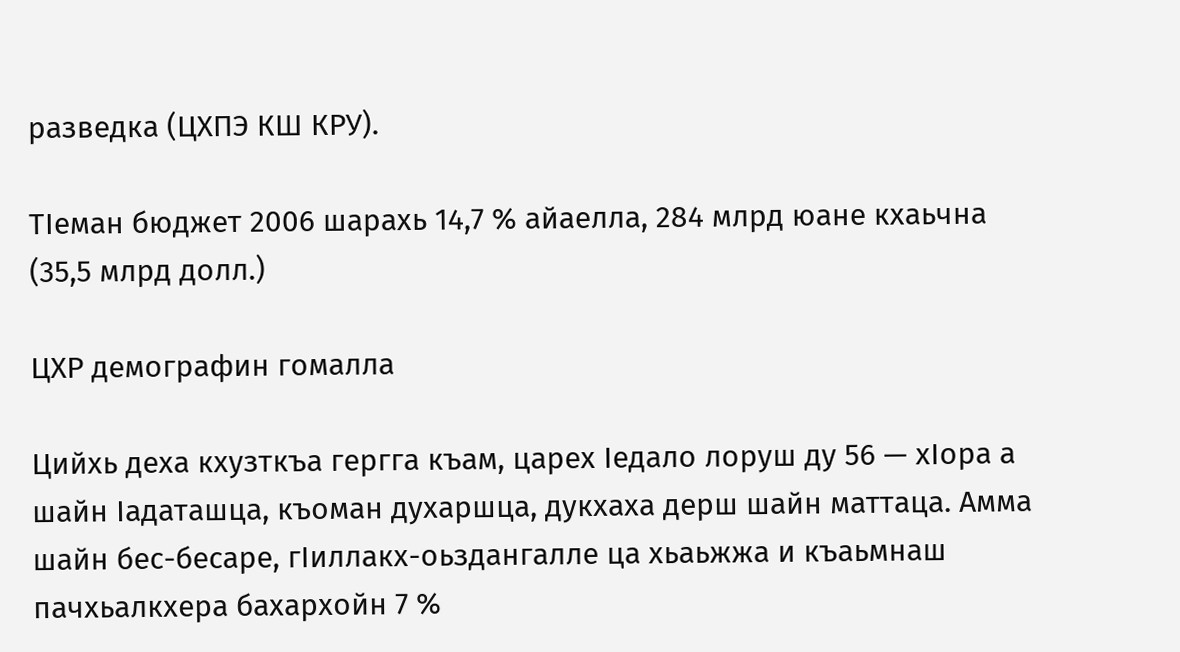разведка (ЦХПЭ КШ КРУ).

ТӀеман бюджет 2006 шарахь 14,7 % айаелла, 284 млрд юане кхаьчна (35,5 млрд долл.)

ЦХР демографин гомалла

Цийхь деха кхузткъа гергга къам, царех Ӏедало лоруш ду 56 — хӀора а шайн Ӏадаташца, къоман духаршца, дукхаха дерш шайн маттаца. Амма шайн бес-бесаре, гӀиллакх-оьздангалле ца хьаьжжа и къаьмнаш пачхьалкхера бахархойн 7 %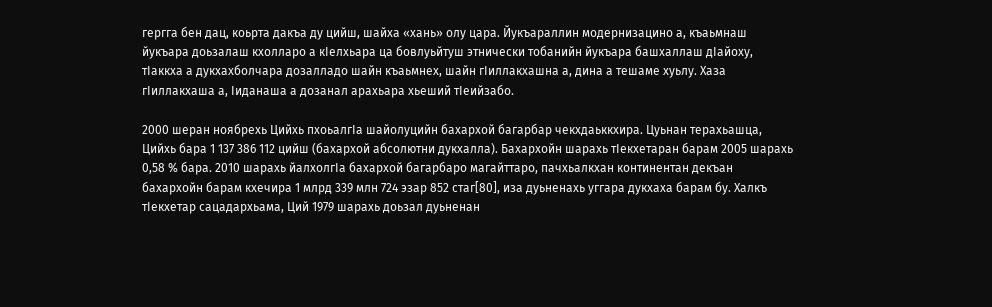гергга бен дац, коьрта дакъа ду цийш, шайха «хань» олу цара. Йукъараллин модернизацино а, къаьмнаш йукъара доьзалаш кхолларо а кӀелхьара ца бовлуьйтуш этнически тобанийн йукъара башхаллаш дӀайоху, тӀаккха а дукхахболчара дозалладо шайн къаьмнех, шайн гӀиллакхашна а, дина а тешаме хуьлу. Хаза гӀиллакхаша а, Ӏиданаша а дозанал арахьара хьеший тӀеийзабо.

2000 шеран ноябрехь Цийхь пхоьалгӀа шайолуцийн бахархой багарбар чекхдаьккхира. Цуьнан терахьашца, Цийхь бара 1 137 386 112 цийш (бахархой абсолютни дукхалла). Бахархойн шарахь тӀекхетаран барам 2005 шарахь 0,58 % бара. 2010 шарахь йалхолгӀа бахархой багарбаро магайттаро, пачхьалкхан континентан декъан бахархойн барам кхечира 1 млрд 339 млн 724 эзар 852 стаг[80], иза дуьненахь уггара дукхаха барам бу. Халкъ тӀекхетар сацадархьама, Ций 1979 шарахь доьзал дуьненан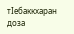тӀебаккхаран доза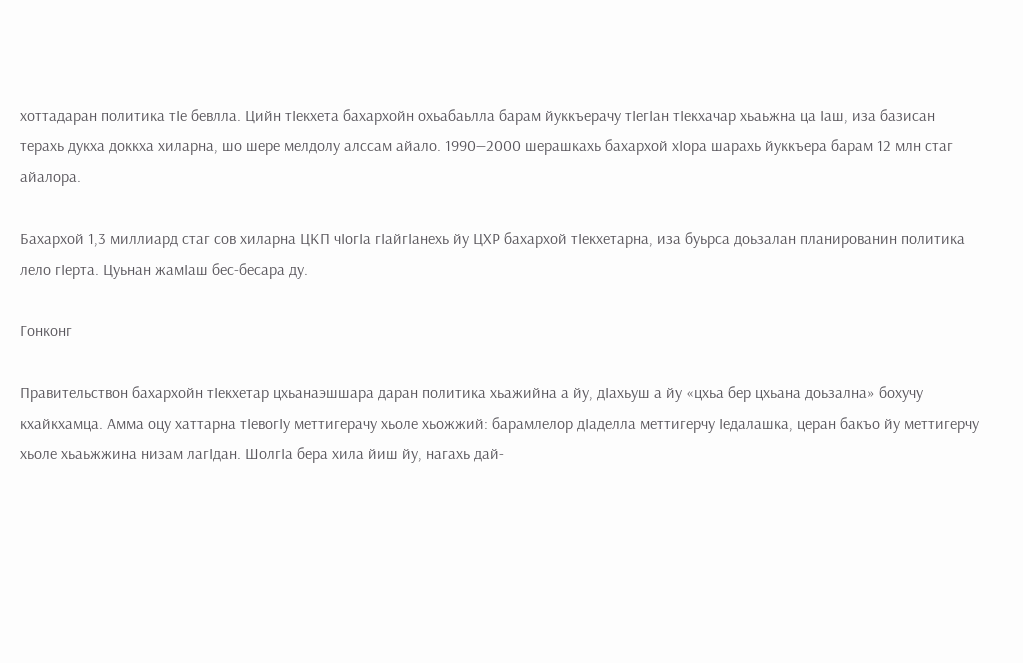хоттадаран политика тӀе бевлла. Цийн тӀекхета бахархойн охьабаьлла барам йуккъерачу тӀегӀан тӀекхачар хьаьжна ца Ӏаш, иза базисан терахь дукха доккха хиларна, шо шере мелдолу алссам айало. 1990—2000 шерашкахь бахархой хӀора шарахь йуккъера барам 12 млн стаг айалора.

Бахархой 1,3 миллиард стаг сов хиларна ЦКП чӀогӀа гӀайгӀанехь йу ЦХР бахархой тӀекхетарна, иза буьрса доьзалан планированин политика лело гӀерта. Цуьнан жамӀаш бес-бесара ду.

Гонконг

Правительствон бахархойн тӀекхетар цхьанаэшшара даран политика хьажийна а йу, дӀахьуш а йу «цхьа бер цхьана доьзална» бохучу кхайкхамца. Амма оцу хаттарна тӀевогӀу меттигерачу хьоле хьожжий: барамлелор дӀаделла меттигерчу Ӏедалашка, церан бакъо йу меттигерчу хьоле хьаьжжина низам лагӀдан. ШолгӀа бера хила йиш йу, нагахь дай-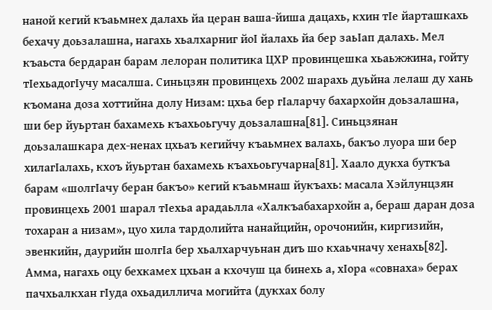наной кегий къаьмнех далахь йа церан ваша-йиша дацахь, кхин тӀе йарташкахь бехачу доьзалашна, нагахь хьалхарниг йоӀ йалахь йа бер заьӀап далахь. Мел къаьста бердаран барам лелоран политика ЦХР провинцешка хьаьжжина, гойту тӀехьадогӀучу масалша. Синьцзян провинцехь 2002 шарахь дуьйна лелаш ду хань къомана доза хоттийна долу Низам: цхьа бер гӀаларчу бахархойн доьзалашна, ши бер йуьртан бахамехь къахьоьгучу доьзалашна[81]. Синьцзянан доьзалашкара дех-ненах цхьаъ кегийчу къаьмнех валахь, бакъо луора ши бер хилагӀалахь, кхоъ йуьртан бахамехь къахьоьгучарна[81]. Хаало дукха буткъа барам «шолгӀачу беран бакъо» кегий къаьмнаш йукъахь: масала Хэйлунцзян провинцехь 2001 шарал тӀехьа арадаьлла «Халкъабахархойн а, бераш даран доза тохаран а низам», цуо хила тардолийта нанайцийн, орочонийн, киргизийн, эвенкийн, даурийн шолгӀа бер хьалхарчуьнан диъ шо кхаьчначу хенахь[82]. Амма, нагахь оцу бехкамех цхьан а кхочуш ца бинехь а, хӀора «совнаха» берах пачхьалкхан гӀуда охьадиллича могийта (дукхах болу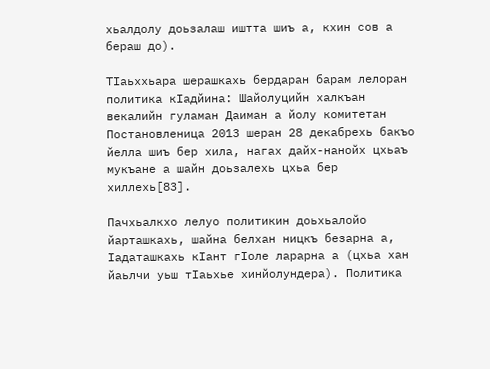хьалдолу доьзалаш иштта шиъ а, кхин сов а бераш до).

ТӀаьххьара шерашкахь бердаран барам лелоран политика кӀадйина: Шайолуцийн халкъан векалийн гуламан Даиман а йолу комитетан Постановленица 2013 шеран 28 декабрехь бакъо йелла шиъ бер хила, нагах дайх-нанойх цхьаъ мукъане а шайн доьзалехь цхьа бер хиллехь[83].

Пачхьалкхо лелуо политикин доьхьалойо йарташкахь, шайна белхан ницкъ безарна а, Ӏадаташкахь кӀант гӀоле ларарна а (цхьа хан йаьлчи уьш тӀаьхье хинйолундера). Политика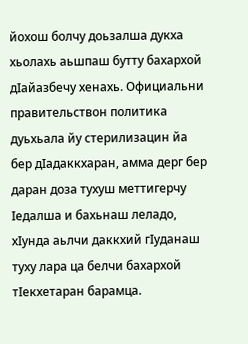йохош болчу доьзалша дукха хьолахь аьшпаш бутту бахархой дӀайазбечу хенахь. Официальни правительствон политика дуьхьала йу стерилизацин йа бер дӀадаккхаран, амма дерг бер даран доза тухуш меттигерчу Ӏедалша и бахьнаш леладо, хӀунда аьлчи даккхий гӀуданаш туху лара ца белчи бахархой тӀекхетаран барамца.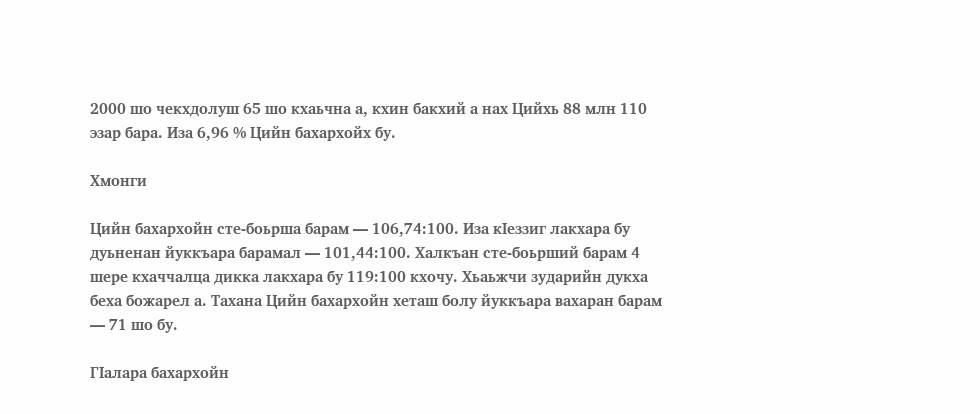2000 шо чекхдолуш 65 шо кхаьчна а, кхин бакхий а нах Цийхь 88 млн 110 эзар бара. Иза 6,96 % Цийн бахархойх бу.

Хмонги

Цийн бахархойн сте-боьрша барам — 106,74:100. Иза кӀеззиг лакхара бу дуьненан йуккъара барамал — 101,44:100. Халкъан сте-боьрший барам 4 шере кхаччалца дикка лакхара бу 119:100 кхочу. Хьаьжчи зударийн дукха беха божарел а. Тахана Цийн бахархойн хеташ болу йуккъара вахаран барам — 71 шо бу.

ГӀалара бахархойн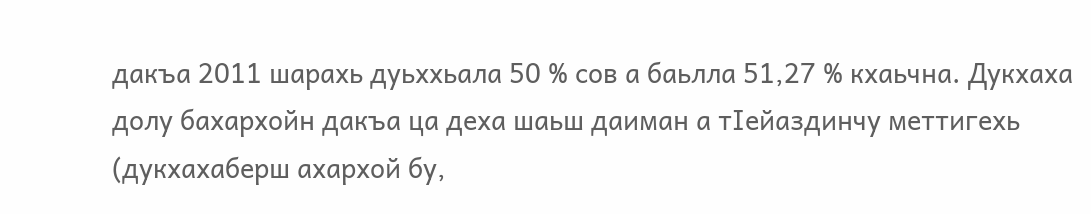дакъа 2011 шарахь дуьххьала 50 % сов а баьлла 51,27 % кхаьчна. Дукхаха долу бахархойн дакъа ца деха шаьш даиман а тӀейаздинчу меттигехь (дукхахаберш ахархой бу,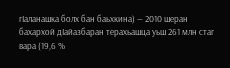гӀаланашка болх бан баьхкина) — 2010 шеран бахархой дӀайазбаран терахьашца уьш 261 млн стаг вара (19,6 %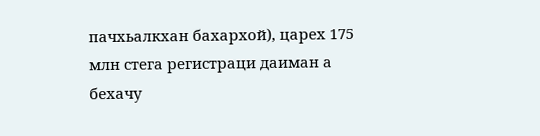пачхьалкхан бахархой), царех 175 млн стега регистраци даиман а бехачу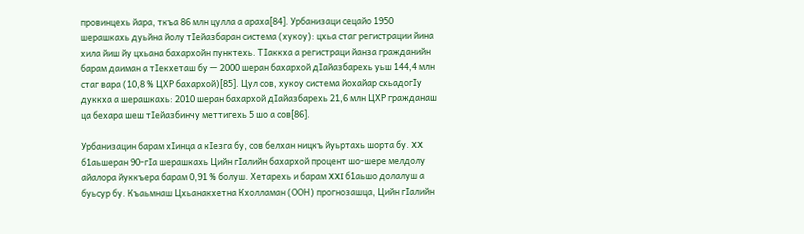провинцехь йара, ткъа 86 млн цулла а араха[84]. Урбанизаци сецайо 1950 шерашкахь дуьйна йолу тӀейазбаран система (хукоу): цхьа стаг регистрации йина хила йиш йу цхьана бахархойн пунктехь. ТӀаккха а регистраци йанза гражданийн барам даиман а тӀекхеташ бу — 2000 шеран бахархой дӀайазбарехь уьш 144,4 млн стаг вара (10,8 % ЦХР бахархой)[85]. Цул сов, хукоу система йохайар схьадогӀу дуккха а шерашкахь: 2010 шеран бахархой дӀайазбарехь 21,6 млн ЦХР гражданаш ца бехара шеш тӀейазбинчу меттигехь 5 шо а сов[86].

Урбанизацин барам хӀинца а кӀезга бу, сов белхан ницкъ йуьртахь шорта бу. XX б1аьшеран 90-гӀа шерашкахь Цийн гӀалийн бахархой процент шо-шере мелдолу айалора йуккъера барам 0,91 % болуш. Хетарехь и барам XXI б1аьшо долалуш а буьсур бу. Къаьмнаш Цхьанакхетна Кхолламан (ООН) прогнозашца, Цийн гӀалийн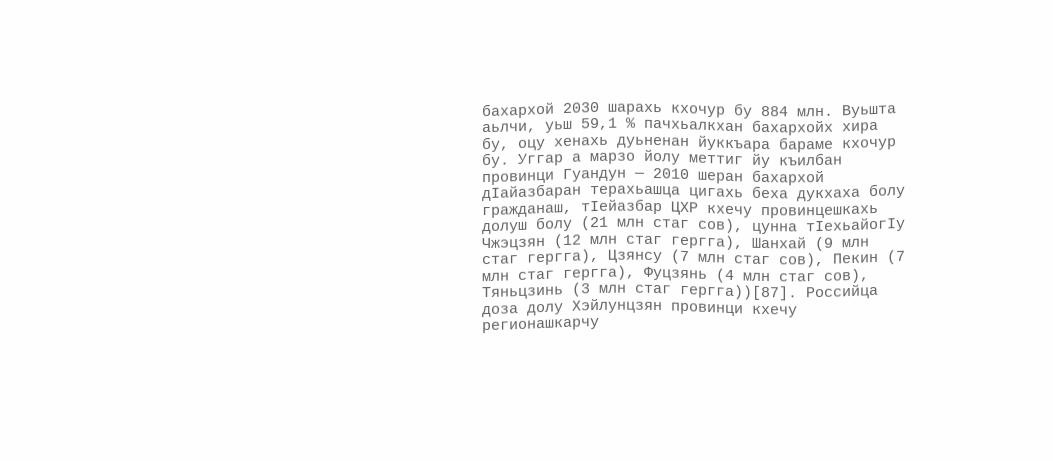бахархой 2030 шарахь кхочур бу 884 млн. Вуьшта аьлчи, уьш 59,1 % пачхьалкхан бахархойх хира бу, оцу хенахь дуьненан йуккъара бараме кхочур бу. Уггар а марзо йолу меттиг йу къилбан провинци Гуандун — 2010 шеран бахархой дӀайазбаран терахьашца цигахь беха дукхаха болу гражданаш, тӀейазбар ЦХР кхечу провинцешкахь долуш болу (21 млн стаг сов), цунна тӀехьайогӀу Чжэцзян (12 млн стаг гергга), Шанхай (9 млн стаг гергга), Цзянсу (7 млн стаг сов), Пекин (7 млн стаг гергга), Фуцзянь (4 млн стаг сов), Тяньцзинь (3 млн стаг гергга))[87]. Российца доза долу Хэйлунцзян провинци кхечу регионашкарчу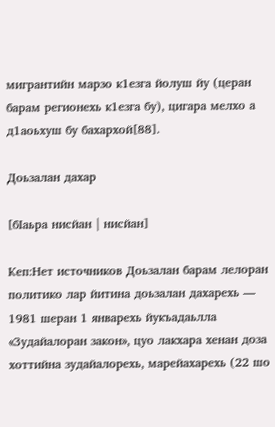мигрантийн марзо к1езга йолуш йу (церан барам регионехь к1езга бу), цигара мелхо а д1аоьхуш бу бахархой[88].

Доьзалан дахар

[бӀаьра нисйан | нисйан]

Кеп:Нет источников Доьзалан барам лелоран политико лар йитина доьзалан дахарехь — 1981 шеран 1 январехь йукъадаьлла «Зудайалоран закон», цуо лакхара хенан доза хоттийна зудайалорехь, марейахарехь (22 шо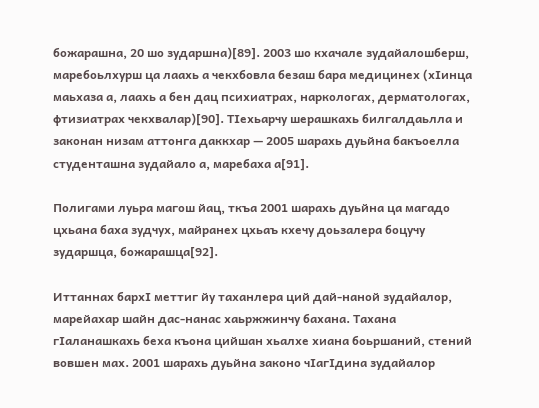божарашна, 20 шо зударшна)[89]. 2003 шо кхачале зудайалошберш, маребоьлхурш ца лаахь а чекхбовла безаш бара медицинех (хӀинца маьхаза а, лаахь а бен дац психиатрах, наркологах, дерматологах, фтизиатрах чекхвалар)[90]. ТӀехьарчу шерашкахь билгалдаьлла и законан низам аттонга даккхар — 2005 шарахь дуьйна бакъоелла студенташна зудайало а, маребаха а[91].

Полигами луьра магош йац, ткъа 2001 шарахь дуьйна ца магадо цхьана баха зудчух, майранех цхьаъ кхечу доьзалера боцучу зударшца, божарашца[92].

Иттаннах бархӀ меттиг йу таханлера ций дай-наной зудайалор, марейахар шайн дас-нанас хаьржжинчу бахана. Тахана гӀаланашкахь беха къона цийшан хьалхе хиана боьршаний, стений вовшен мах. 2001 шарахь дуьйна законо чӀагӀдина зудайалор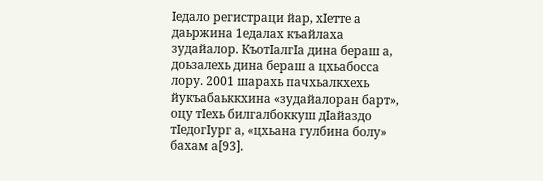Ӏедало регистраци йар, хӀетте а даьржина 1едалах къайлаха зудайалор. КъотӀалгӀа дина бераш а, доьзалехь дина бераш а цхьабосса лору. 2001 шарахь пачхьалкхехь йукъабаьккхина «зудайалоран барт», оцу тӀехь билгалбоккуш дӀайаздо тӀедогӀург а, «цхьана гулбина болу» бахам а[93].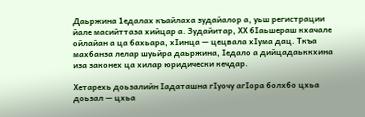Даьржина 1едалах къайлаха зудайалор а, уьш регистрации йале масийттаза хийцар а. Зудайитар, ХХ бӀаьшераш кхачале ойлайан а ца бахьара, хӀинца — цецвала хӀума дац. Ткъа махбанза лелар шуьйра даьржина, Ӏедало а дийцадаьккхина иза законех ца хилар юридически кечдар.

Хетарехь доьзалийн Ӏадаташна гӀуочу агӀора болхбо цхьа доьзал — цхьа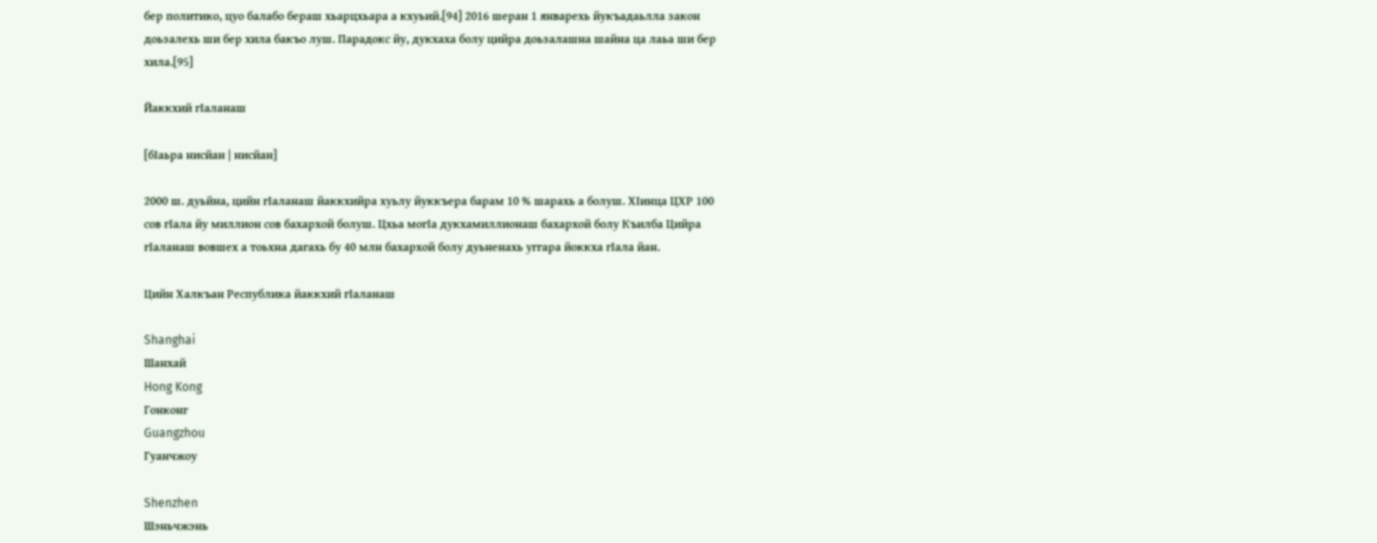бер политико, цуо балабо бераш хьарцхьара а кхуьий.[94] 2016 шеран 1 январехь йукъадаьлла закон доьзалехь ши бер хила бакъо луш. Парадокс йу, дукхаха болу цийра доьзалашна шайна ца лаьа ши бер хила.[95]

Йаккхий гӀаланаш

[бӀаьра нисйан | нисйан]

2000 ш. дуьйна, цийн гӀаланаш йаккхийра хуьлу йуккъера барам 10 % шарахь а болуш. ХӀинца ЦХР 100 сов гӀала йу миллион сов бахархой болуш. Цхьа могӀа дукхамиллионаш бахархой болу Къилба Цийра гӀаланаш вовшех а тоьхна дагахь бу 40 млн бахархой болу дуьненахь уггара йоккха гӀала йан.

Цийн Халкъан Республика йаккхий гӀаланаш

Shanghai
Шанхай
Hong Kong
Гонконг
Guangzhou
Гуанчжоу

Shenzhen
Шэньчжэнь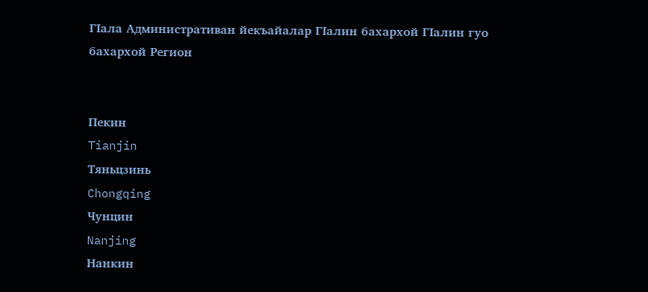ГӀала Административан йекъайалар ГӀалин бахархой ГӀалин гуо бахархой Регион


Пекин
Tianjin
Тяньцзинь
Chongqing
Чунцин
Nanjing
Нанкин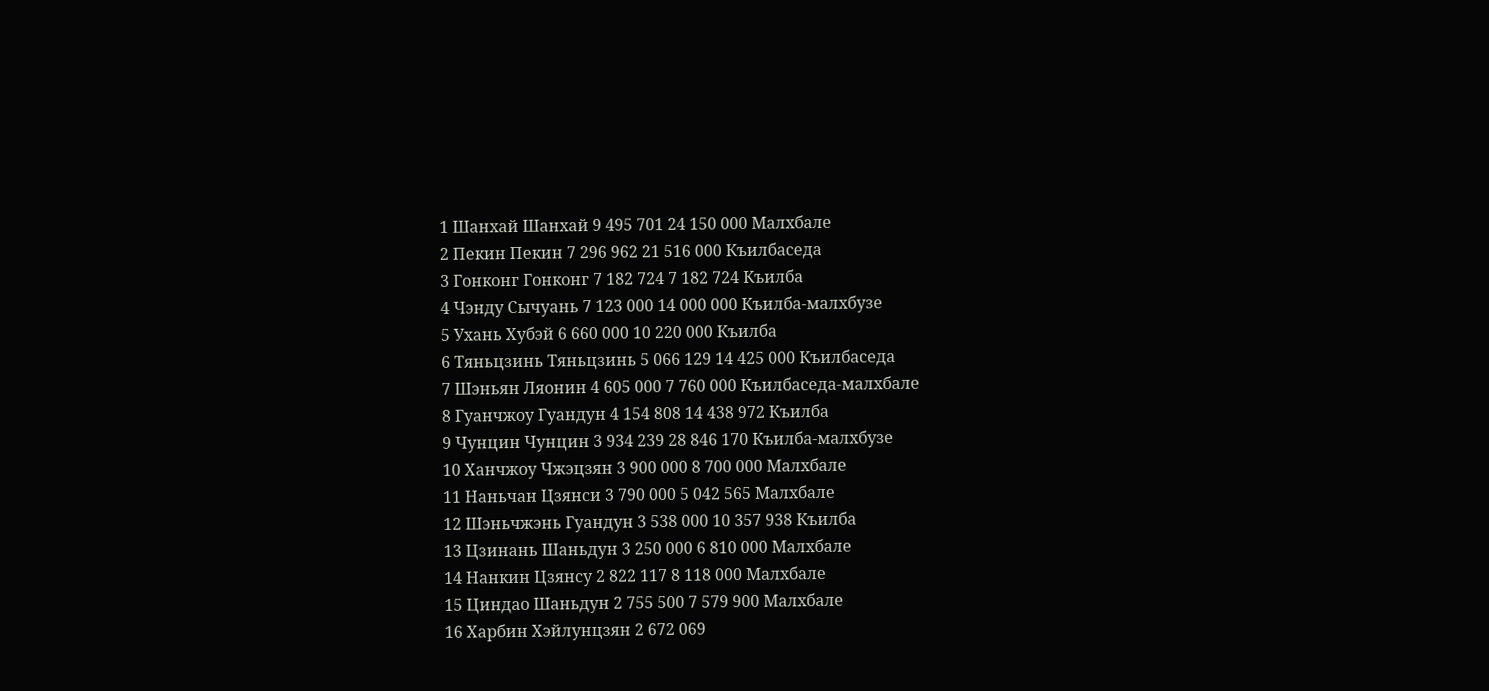1 Шанхай Шанхай 9 495 701 24 150 000 Малхбале
2 Пекин Пекин 7 296 962 21 516 000 Къилбаседа
3 Гонконг Гонконг 7 182 724 7 182 724 Къилба
4 Чэнду Сычуань 7 123 000 14 000 000 Къилба-малхбузе
5 Ухань Хубэй 6 660 000 10 220 000 Къилба
6 Тяньцзинь Тяньцзинь 5 066 129 14 425 000 Къилбаседа
7 Шэньян Ляонин 4 605 000 7 760 000 Къилбаседа-малхбале
8 Гуанчжоу Гуандун 4 154 808 14 438 972 Къилба
9 Чунцин Чунцин 3 934 239 28 846 170 Къилба-малхбузе
10 Ханчжоу Чжэцзян 3 900 000 8 700 000 Малхбале
11 Наньчан Цзянси 3 790 000 5 042 565 Малхбале
12 Шэньчжэнь Гуандун 3 538 000 10 357 938 Къилба
13 Цзинань Шаньдун 3 250 000 6 810 000 Малхбале
14 Нанкин Цзянсу 2 822 117 8 118 000 Малхбале
15 Циндао Шаньдун 2 755 500 7 579 900 Малхбале
16 Харбин Хэйлунцзян 2 672 069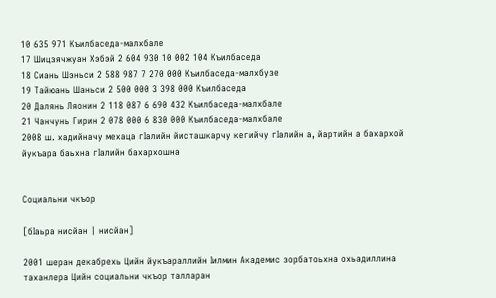10 635 971 Къилбаседа-малхбале
17 Шицзячжуан Хэбэй 2 604 930 10 002 104 Къилбаседа
18 Сиань Шэньси 2 588 987 7 270 000 Къилбаседа-малхбузе
19 Тайюань Шаньси 2 500 000 3 398 000 Къилбаседа
20 Далянь Ляонин 2 118 087 6 690 432 Къилбаседа-малхбале
21 Чанчунь Гирин 2 078 000 6 830 000 Къилбаседа-малхбале
2008 ш. хадийначу мехаца гӀалийн йисташкарчу кегийчу гӀалийн а, йартийн а бахархой йукъара баьхна гӀалийн бахархошна


Социальни чкъор

[бӀаьра нисйан | нисйан]

2001 шеран декабрехь Цийн йукъараллийн Ӏилмин Академис зорбатоьхна охьадиллина таханлера Цийн социальни чкъор талларан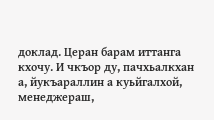доклад. Церан барам иттанга кхочу. И чкъор ду, пачхьалкхан а, йукъараллин а куьйгалхой, менеджераш,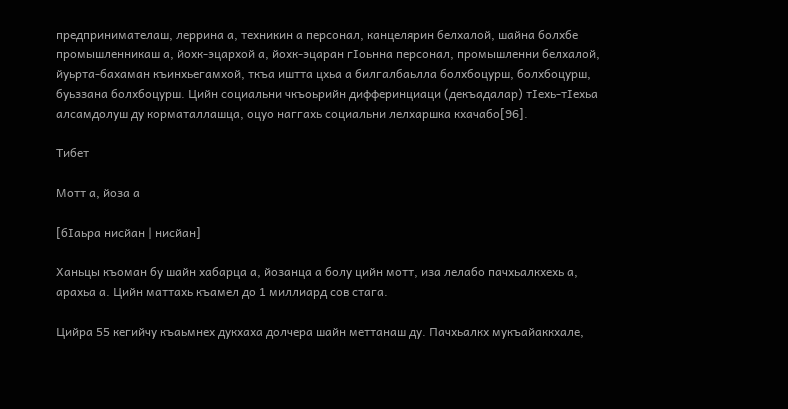предпринимателаш, леррина а, техникин а персонал, канцелярин белхалой, шайна болхбе промышленникаш а, йохк-эцархой а, йохк-эцаран гӀоьнна персонал, промышленни белхалой, йуьрта-бахаман къинхьегамхой, ткъа иштта цхьа а билгалбаьлла болхбоцурш, болхбоцурш, буьззана болхбоцурш. Цийн социальни чкъоьрийн дифферинциаци (декъадалар) тӀехь-тӀехьа алсамдолуш ду корматаллашца, оцуо наггахь социальни лелхаршка кхачабо[96].

Тибет

Мотт а, йоза а

[бӀаьра нисйан | нисйан]

Ханьцы къоман бу шайн хабарца а, йозанца а болу цийн мотт, иза лелабо пачхьалкхехь а, арахьа а. Цийн маттахь къамел до 1 миллиард сов стага.

Цийра 55 кегийчу къаьмнех дукхаха долчера шайн меттанаш ду. Пачхьалкх мукъайаккхале,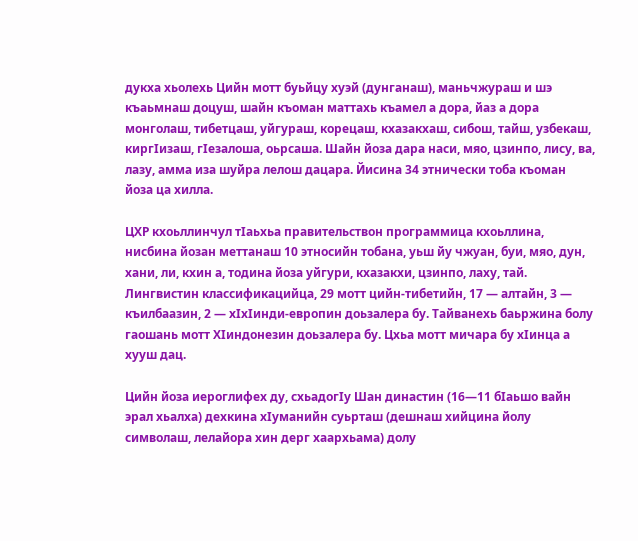дукха хьолехь Цийн мотт буьйцу хуэй (дунганаш), маньчжураш и шэ къаьмнаш доцуш, шайн къоман маттахь къамел а дора, йаз а дора монголаш, тибетцаш, уйгураш, корецаш, кхазакхаш, сибош, тайш, узбекаш, киргӀизаш, гӀезалоша, оьрсаша. Шайн йоза дара наси, мяо, цзинпо, лису, ва, лазу, амма иза шуйра лелош дацара. Йисина 34 этнически тоба къоман йоза ца хилла.

ЦХР кхоьллинчул тӀаьхьа правительствон программица кхоьллина, нисбина йозан меттанаш 10 этносийн тобана, уьш йу чжуан, буи, мяо, дун, хани, ли, кхин а, тодина йоза уйгури, кхазакхи, цзинпо, лаху, тай. Лингвистин классификацийца, 29 мотт цийн-тибетийн, 17 — алтайн, 3 — къилбаазин, 2 — хӀхӀинди-европин доьзалера бу. Тайванехь баьржина болу гаошань мотт ХӀиндонезин доьзалера бу. Цхьа мотт мичара бу хӀинца а хууш дац.

Цийн йоза иероглифех ду, схьадогӀу Шан династин (16—11 бӀаьшо вайн эрал хьалха) дехкина хӀуманийн суьрташ (дешнаш хийцина йолу символаш, лелайора хин дерг хаархьама) долу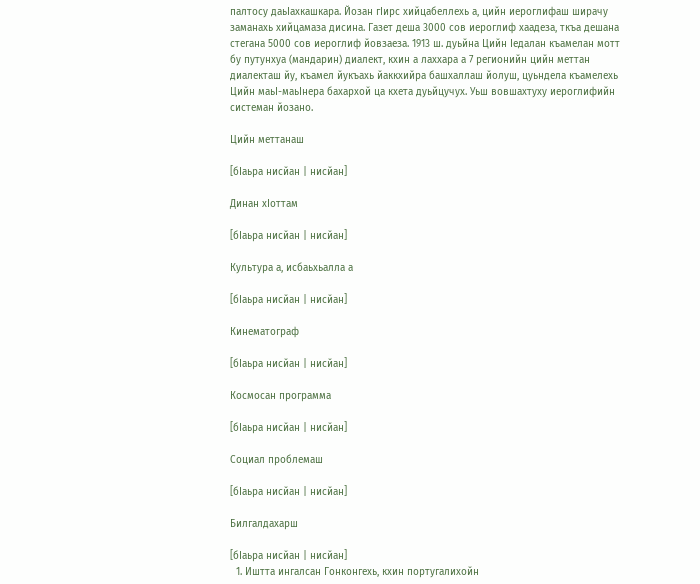палтосу даьӀахкашкара. Йозан гӀирс хийцабеллехь а, цийн иероглифаш ширачу заманахь хийцамаза дисина. Газет деша 3000 сов иероглиф хаадеза, ткъа дешана стегана 5000 сов иероглиф йовзаеза. 1913 ш. дуьйна Цийн Ӏедалан къамелан мотт бу путунхуа (мандарин) диалект, кхин а лаххара а 7 регионийн цийн меттан диалекташ йу, къамел йукъахь йаккхийра башхаллаш йолуш, цуьндела къамелехь Цийн маьӀ-маьӀнера бахархой ца кхета дуьйцучух. Уьш вовшахтуху иероглифийн системан йозано.

Цийн меттанаш

[бӀаьра нисйан | нисйан]

Динан хӀоттам

[бӀаьра нисйан | нисйан]

Культура а, исбаьхьалла а

[бӀаьра нисйан | нисйан]

Кинематограф

[бӀаьра нисйан | нисйан]

Космосан программа

[бӀаьра нисйан | нисйан]

Социал проблемаш

[бӀаьра нисйан | нисйан]

Билгалдахарш

[бӀаьра нисйан | нисйан]
  1. Иштта ингалсан Гонконгехь, кхин португалихойн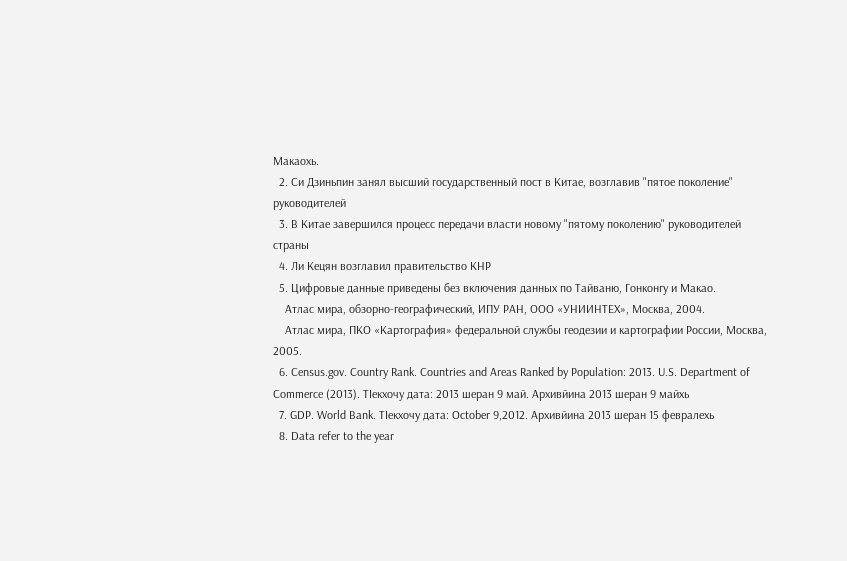Макаохь.
  2. Си Дзиньпин занял высший государственный пост в Китае, возглавив "пятое поколение" руководителей
  3. В Китае завершился процесс передачи власти новому "пятому поколению" руководителей страны
  4. Ли Кецян возглавил правительство КНР
  5. Цифровые данные приведены без включения данных по Тайваню, Гонконгу и Макао.
    Атлас мира, обзорно-географический, ИПУ РАН, ООО «УНИИНТЕХ», Москва, 2004.
    Атлас мира, ПКО «Картография» федеральной службы геодезии и картографии России, Москва, 2005.
  6. Census.gov. Country Rank. Countries and Areas Ranked by Population: 2013. U.S. Department of Commerce (2013). ТӀекхочу дата: 2013 шеран 9 май. Архивйина 2013 шеран 9 майхь
  7. GDP. World Bank. ТӀекхочу дата: October 9,2012. Архивйина 2013 шеран 15 февралехь
  8. Data refer to the year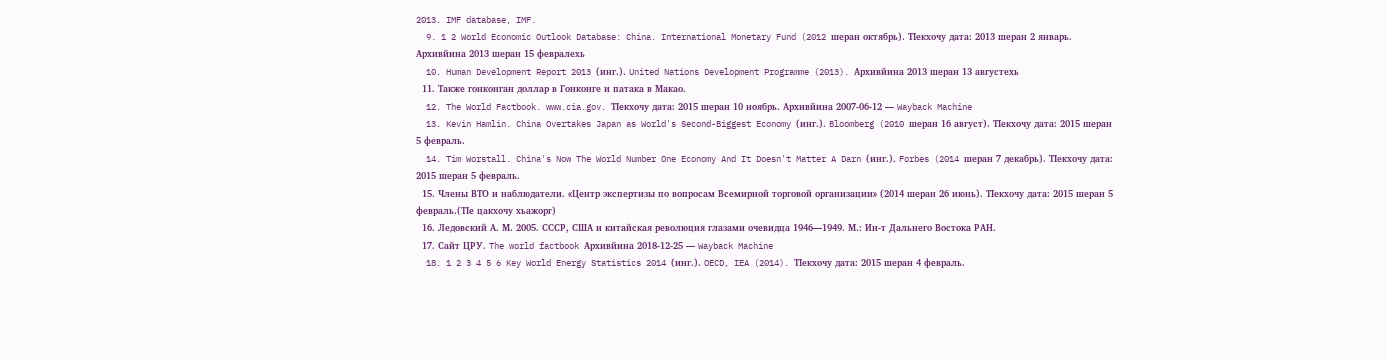2013. IMF database, IMF.
  9. 1 2 World Economic Outlook Database: China. International Monetary Fund (2012 шеран октябрь). ТӀекхочу дата: 2013 шеран 2 январь. Архивйина 2013 шеран 15 февралехь
  10. Human Development Report 2013 (инг.). United Nations Development Programme (2013). Архивйина 2013 шеран 13 августехь
  11. Также гонконган доллар в Гонконге и патака в Макао.
  12. The World Factbook. www.cia.gov. ТӀекхочу дата: 2015 шеран 10 ноябрь. Архивйина 2007-06-12 — Wayback Machine
  13. Kevin Hamlin. China Overtakes Japan as World's Second-Biggest Economy (инг.). Bloomberg (2010 шеран 16 август). ТӀекхочу дата: 2015 шеран 5 февраль.
  14. Tim Worstall. China's Now The World Number One Economy And It Doesn't Matter A Darn (инг.). Forbes (2014 шеран 7 декабрь). ТӀекхочу дата: 2015 шеран 5 февраль.
  15. Члены ВТО и наблюдатели. «Центр экспертизы по вопросам Всемирной торговой организации» (2014 шеран 26 июнь). ТӀекхочу дата: 2015 шеран 5 февраль.(ТӀе цакхочу хьажорг)
  16. Ледовский А. М. 2005. СССР, США и китайская революция глазами очевидца 1946—1949. М.: Ин-т Дальнего Востока РАН.
  17. Сайт ЦРУ. The world factbook Архивйина 2018-12-25 — Wayback Machine
  18. 1 2 3 4 5 6 Key World Energy Statistics 2014 (инг.). OECD, IEA (2014). ТӀекхочу дата: 2015 шеран 4 февраль.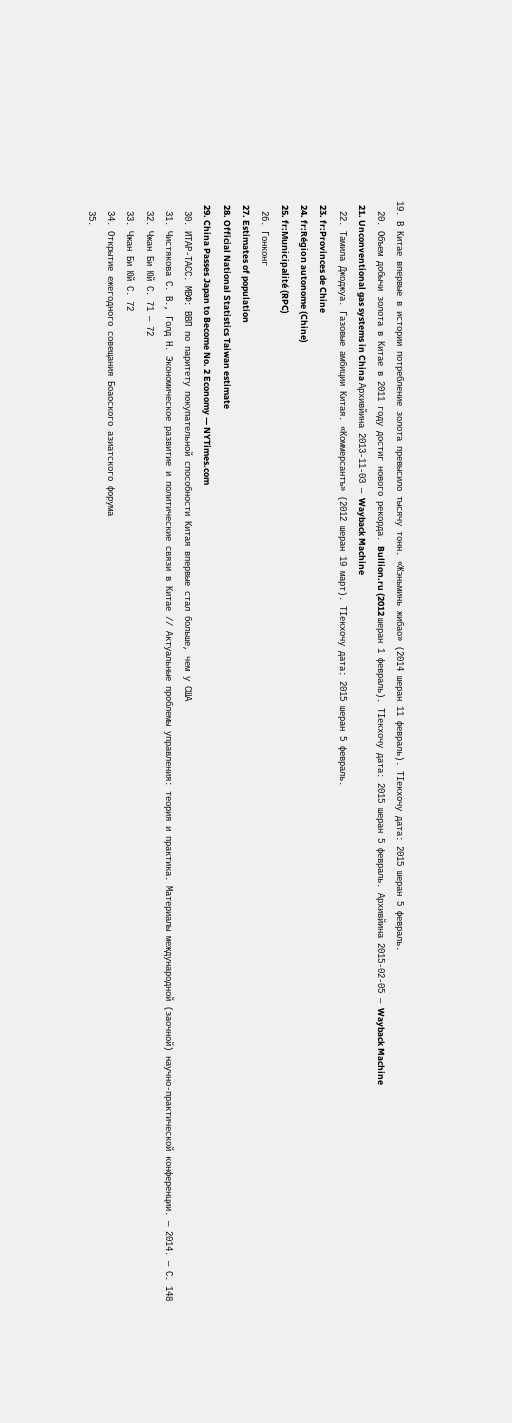19. В Китае впервые в истории потребление золота превысило тысячу тонн. «Жэньминь жибао» (2014 шеран 11 февраль). ТӀекхочу дата: 2015 шеран 5 февраль.
  20. Объем добычи золота в Китае в 2011 году достиг нового рекорда. Bullion.ru (2012 шеран 1 февраль). ТӀекхочу дата: 2015 шеран 5 февраль. Архивйина 2015-02-05 — Wayback Machine
  21. Unconventional gas systems in China Архивйина 2013-11-03 — Wayback Machine
  22. Тамила Джоджуа. Газовые амбиции Китая. «Коммерсантъ» (2012 шеран 19 март). ТӀекхочу дата: 2015 шеран 5 февраль.
  23. fr:Provinces de Chine
  24. fr:Région autonome (Chine)
  25. fr:Municipalité (RPC)
  26. Гонконг
  27. Estimates of population
  28. Official National Statistics Taiwan estimate
  29. China Passes Japan to Become No. 2 Economy — NYTimes.com
  30. ИТАР-ТАСС. МВФ: ВВП по паритету покупательной способности Китая впервые стал больше, чем у США
  31. Чистякова С. В., Голд Н. Экономическое развитие и политические связи в Китае // Актуальные проблемы управления: теория и практика. Материалы международной (заочной) научно-практической конференции. — 2014. — С. 148
  32. Чжан Би Юй С. 71 — 72
  33. Чжан Би Юй С. 72
  34. Открытие ежегодного совещания Боаоского азиатского форума
  35.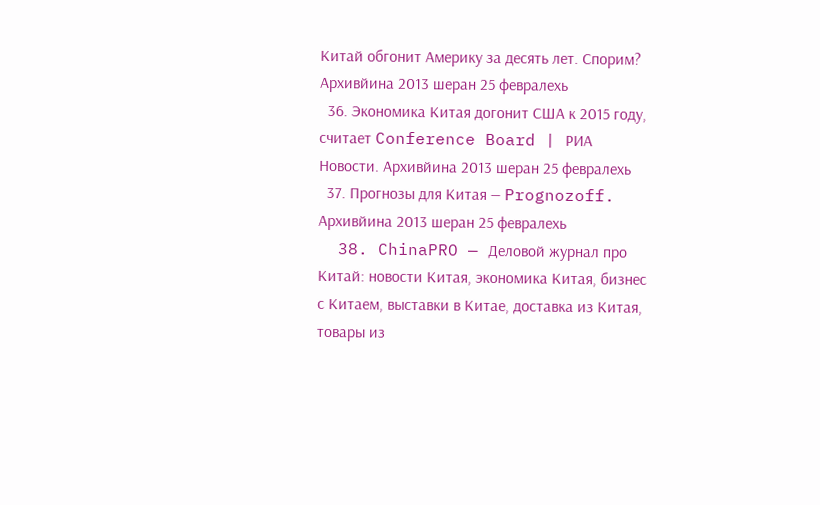Китай обгонит Америку за десять лет. Спорим? Архивйина 2013 шеран 25 февралехь
  36. Экономика Китая догонит США к 2015 году, считает Conference Board | РИА Новости. Архивйина 2013 шеран 25 февралехь
  37. Прогнозы для Китая — Prognozoff. Архивйина 2013 шеран 25 февралехь
  38. ChinaPRO — Деловой журнал про Китай: новости Китая, экономика Китая, бизнес с Китаем, выставки в Китае, доставка из Китая, товары из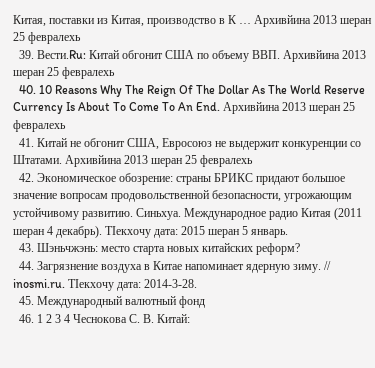Китая, поставки из Китая, производство в К … Архивйина 2013 шеран 25 февралехь
  39. Вести.Ru: Китай обгонит США по объему ВВП. Архивйина 2013 шеран 25 февралехь
  40. 10 Reasons Why The Reign Of The Dollar As The World Reserve Currency Is About To Come To An End. Архивйина 2013 шеран 25 февралехь
  41. Китай не обгонит США, Евросоюз не выдержит конкуренции со Штатами. Архивйина 2013 шеран 25 февралехь
  42. Экономическое обозрение: страны БРИКС придают большое значение вопросам продовольственной безопасности, угрожающим устойчивому развитию. Синьхуа. Международное радио Китая (2011 шеран 4 декабрь). ТӀекхочу дата: 2015 шеран 5 январь.
  43. Шэньчжэнь: место старта новых китайских реформ?
  44. Загрязнение воздуха в Китае напоминает ядерную зиму. // inosmi.ru. ТӀекхочу дата: 2014-3-28.
  45. Международный валютный фонд
  46. 1 2 3 4 Чеснокова С. В. Китай: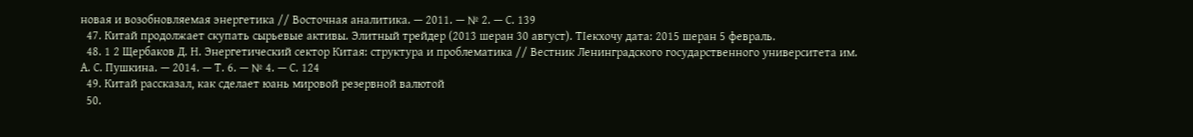новая и возобновляемая энергетика // Восточная аналитика. — 2011. — № 2. — С. 139
  47. Китай продолжает скупать сырьевые активы. Элитный трейдер (2013 шеран 30 август). ТӀекхочу дата: 2015 шеран 5 февраль.
  48. 1 2 Щербаков Д. Н. Энергетический сектор Китая: структура и проблематика // Вестник Ленинградского государственного университета им. А. С. Пушкина. — 2014. — Т. 6. — № 4. — С. 124
  49. Китай рассказал, как сделает юань мировой резервной валютой
  50.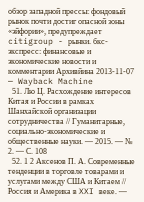обзор западной прессы: фондовый рынок почти достиг опасной зоны «эйфории», предупреждает citigroup - рынки. бкс-экспресс: финансовые и экономические новости и комментарии Архивйина 2013-11-07 — Wayback Machine
  51. Лю Ц. Расхождение интересов Китая и России в рамках Шанхайской организации сотрудничества // Гуманитарные, социально-экономические и общественные науки. — 2015. — № 2. — С. 108
  52. 1 2 Аксенов П. А. Современные тенденции в торговле товарами и услугами между США и Китаем // Россия и Америка в XXI веке. —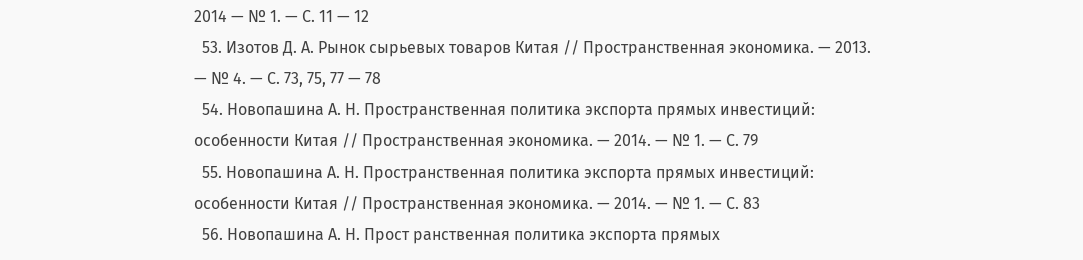2014 — № 1. — С. 11 — 12
  53. Изотов Д. А. Рынок сырьевых товаров Китая // Пространственная экономика. — 2013. — № 4. — С. 73, 75, 77 — 78
  54. Новопашина А. Н. Пространственная политика экспорта прямых инвестиций: особенности Китая // Пространственная экономика. — 2014. — № 1. — С. 79
  55. Новопашина А. Н. Пространственная политика экспорта прямых инвестиций: особенности Китая // Пространственная экономика. — 2014. — № 1. — С. 83
  56. Новопашина А. Н. Прост ранственная политика экспорта прямых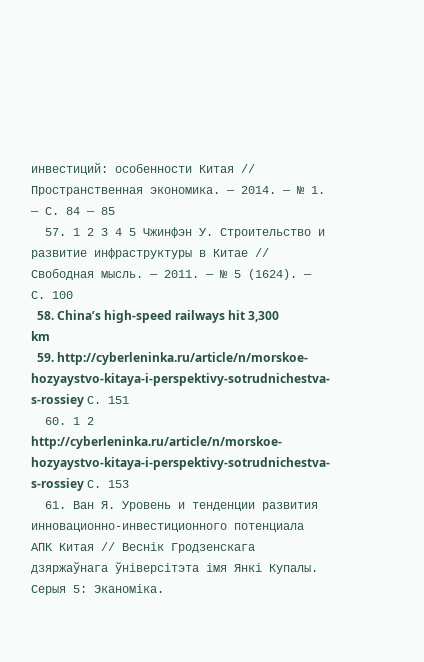инвестиций: особенности Китая // Пространственная экономика. — 2014. — № 1. — С. 84 — 85
  57. 1 2 3 4 5 Чжинфэн У. Строительство и развитие инфраструктуры в Китае // Свободная мысль. — 2011. — № 5 (1624). — С. 100
  58. China’s high-speed railways hit 3,300 km
  59. http://cyberleninka.ru/article/n/morskoe-hozyaystvo-kitaya-i-perspektivy-sotrudnichestva-s-rossiey С. 151
  60. 1 2 http://cyberleninka.ru/article/n/morskoe-hozyaystvo-kitaya-i-perspektivy-sotrudnichestva-s-rossiey С. 153
  61. Ван Я. Уровень и тенденции развития инновационно-инвестиционного потенциала АПК Китая // Веснік Гродзенскага дзяржаўнага ўніверсітэта імя Янкі Купалы. Серыя 5: Эканоміка.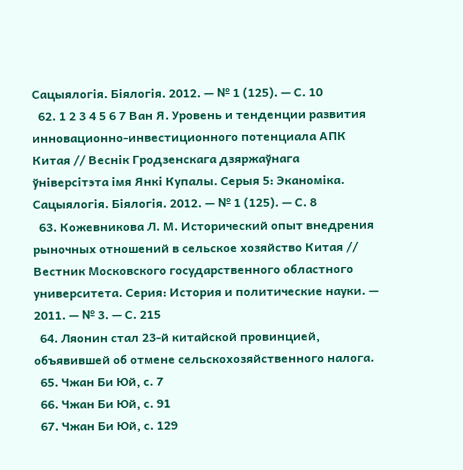Сацыялогія. Біялогія. 2012. — № 1 (125). — С. 10
  62. 1 2 3 4 5 6 7 Ван Я. Уровень и тенденции развития инновационно-инвестиционного потенциала АПК Китая // Веснік Гродзенскага дзяржаўнага ўніверсітэта імя Янкі Купалы. Серыя 5: Эканоміка. Сацыялогія. Біялогія. 2012. — № 1 (125). — С. 8
  63. Кожевникова Л. М. Исторический опыт внедрения рыночных отношений в сельское хозяйство Китая // Вестник Московского государственного областного университета. Серия: История и политические науки. — 2011. — № 3. — С. 215
  64. Ляонин стал 23-й китайской провинцией, объявившей об отмене сельскохозяйственного налога.
  65. Чжан Би Юй, с. 7
  66. Чжан Би Юй, с. 91
  67. Чжан Би Юй, с. 129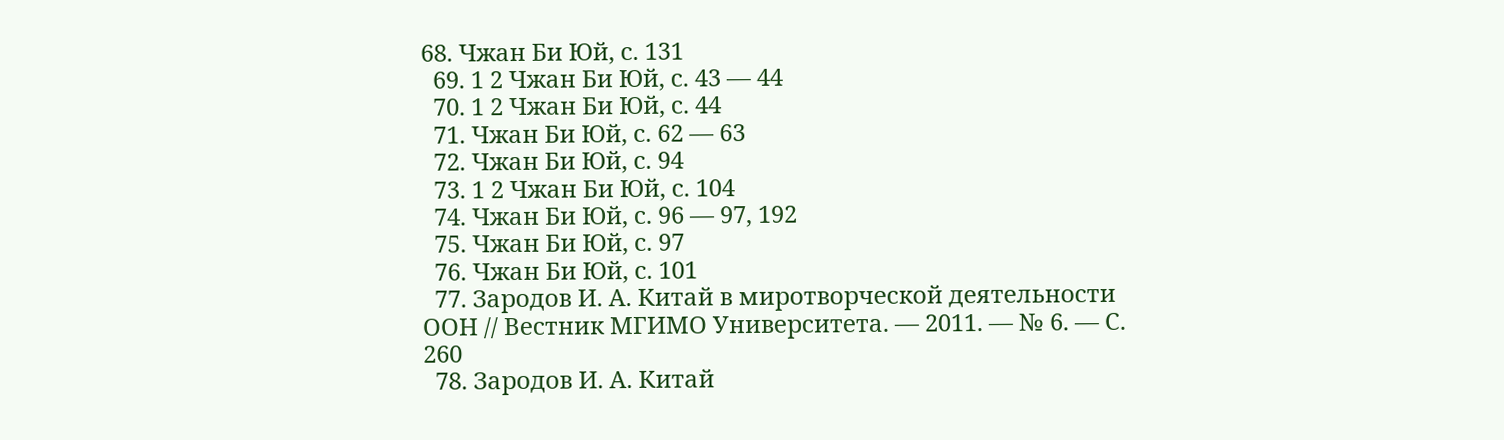68. Чжан Би Юй, с. 131
  69. 1 2 Чжан Би Юй, с. 43 — 44
  70. 1 2 Чжан Би Юй, с. 44
  71. Чжан Би Юй, с. 62 — 63
  72. Чжан Би Юй, с. 94
  73. 1 2 Чжан Би Юй, с. 104
  74. Чжан Би Юй, с. 96 — 97, 192
  75. Чжан Би Юй, с. 97
  76. Чжан Би Юй, с. 101
  77. Зародов И. А. Китай в миротворческой деятельности ООН // Вестник МГИМО Университета. — 2011. — № 6. — С. 260
  78. Зародов И. А. Китай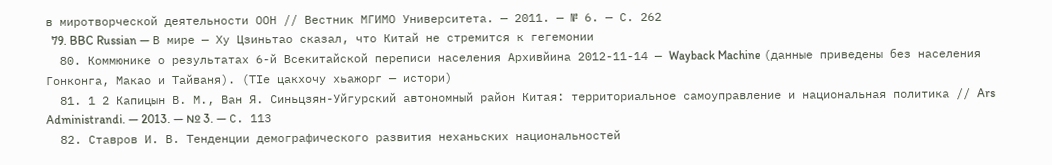в миротворческой деятельности ООН // Вестник МГИМО Университета. — 2011. — № 6. — С. 262
  79. BBC Russian — В мире — Ху Цзиньтао сказал, что Китай не стремится к гегемонии
  80. Коммюнике о результатах 6-й Всекитайской переписи населения Архивйина 2012-11-14 — Wayback Machine (данные приведены без населения Гонконга, Макао и Тайваня). (ТӀе цакхочу хьажорг — истори)
  81. 1 2 Капицын В. М., Ван Я. Синьцзян-Уйгурский автономный район Китая: территориальное самоуправление и национальная политика // Ars Administrandi. — 2013. — № 3. — С. 113
  82. Ставров И. В. Тенденции демографического развития неханьских национальностей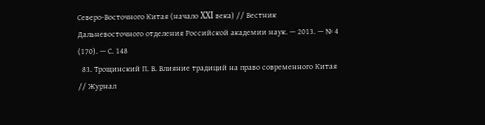Северо-Восточного Китая (начало XXI века) // Вестник Дальневосточного отделения Российской академии наук. — 2013. — № 4 (170). — С. 148
  83. Трощинский П. В. Влияние традиций на право современного Китая // Журнал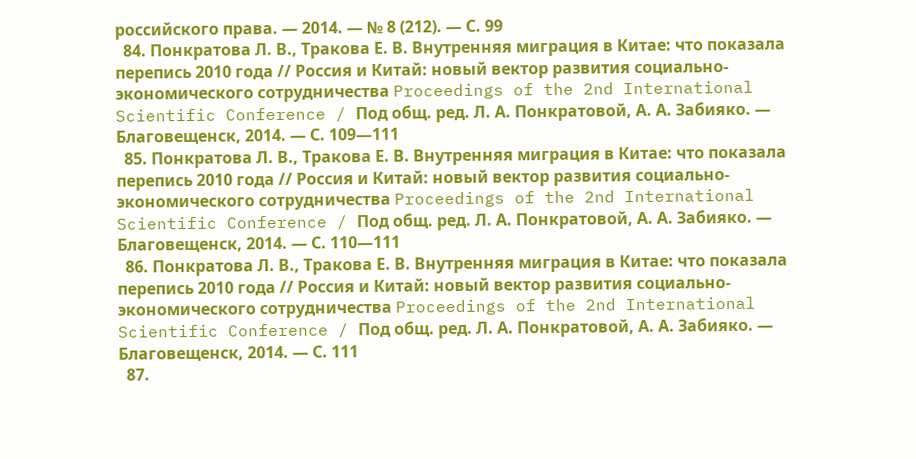российского права. — 2014. — № 8 (212). — С. 99
  84. Понкратова Л. В., Тракова Е. В. Внутренняя миграция в Китае: что показала перепись 2010 года // Россия и Китай: новый вектор развития социально-экономического сотрудничества Proceedings of the 2nd International Scientific Conference / Под общ. ред. Л. А. Понкратовой, А. А. Забияко. — Благовещенск, 2014. — С. 109—111
  85. Понкратова Л. В., Тракова Е. В. Внутренняя миграция в Китае: что показала перепись 2010 года // Россия и Китай: новый вектор развития социально-экономического сотрудничества Proceedings of the 2nd International Scientific Conference / Под общ. ред. Л. А. Понкратовой, А. А. Забияко. — Благовещенск, 2014. — С. 110—111
  86. Понкратова Л. В., Тракова Е. В. Внутренняя миграция в Китае: что показала перепись 2010 года // Россия и Китай: новый вектор развития социально-экономического сотрудничества Proceedings of the 2nd International Scientific Conference / Под общ. ред. Л. А. Понкратовой, А. А. Забияко. — Благовещенск, 2014. — С. 111
  87.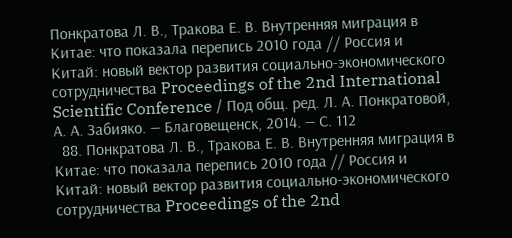Понкратова Л. В., Тракова Е. В. Внутренняя миграция в Китае: что показала перепись 2010 года // Россия и Китай: новый вектор развития социально-экономического сотрудничества Proceedings of the 2nd International Scientific Conference / Под общ. ред. Л. А. Понкратовой, А. А. Забияко. — Благовещенск, 2014. — С. 112
  88. Понкратова Л. В., Тракова Е. В. Внутренняя миграция в Китае: что показала перепись 2010 года // Россия и Китай: новый вектор развития социально-экономического сотрудничества Proceedings of the 2nd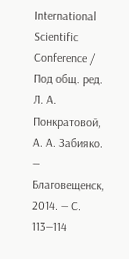International Scientific Conference / Под общ. ред. Л. А. Понкратовой, А. А. Забияко. — Благовещенск, 2014. — С. 113—114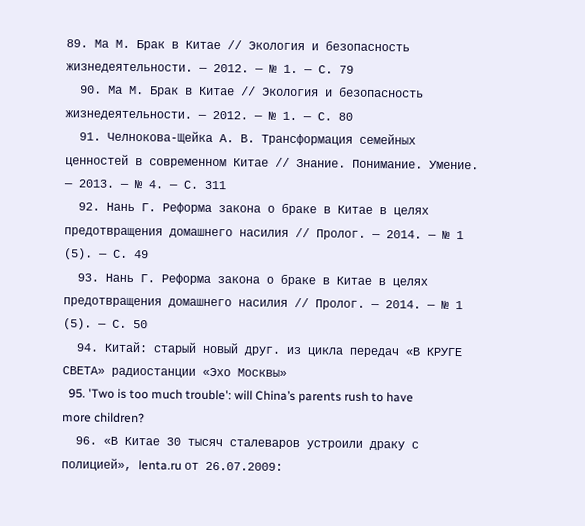89. Ма М. Брак в Китае // Экология и безопасность жизнедеятельности. — 2012. — № 1. — С. 79
  90. Ма М. Брак в Китае // Экология и безопасность жизнедеятельности. — 2012. — № 1. — С. 80
  91. Челнокова-Щейка А. В. Трансформация семейных ценностей в современном Китае // Знание. Понимание. Умение. — 2013. — № 4. — С. 311
  92. Нань Г. Реформа закона о браке в Китае в целях предотвращения домашнего насилия // Пролог. — 2014. — № 1 (5). — С. 49
  93. Нань Г. Реформа закона о браке в Китае в целях предотвращения домашнего насилия // Пролог. — 2014. — № 1 (5). — С. 50
  94. Китай: старый новый друг. из цикла передач «В КРУГЕ СВЕТА» радиостанции «Эхо Москвы»
  95. 'Two is too much trouble': will China’s parents rush to have more children?
  96. «В Китае 30 тысяч сталеваров устроили драку с полицией», lenta.ru от 26.07.2009: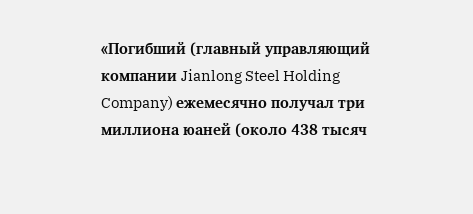«Погибший (главный управляющий компании Jianlong Steel Holding Company) ежемесячно получал три миллиона юаней (около 438 тысяч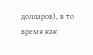долларов), в то время как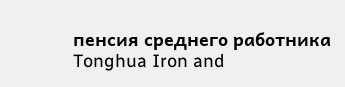пенсия среднего работника Tonghua Iron and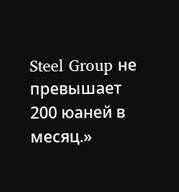Steel Group не превышает 200 юаней в месяц.»